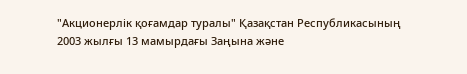"Акционерлiк қоғамдар туралы" Қазақстан Республикасының 2003 жылғы 13 мамырдағы Заңына және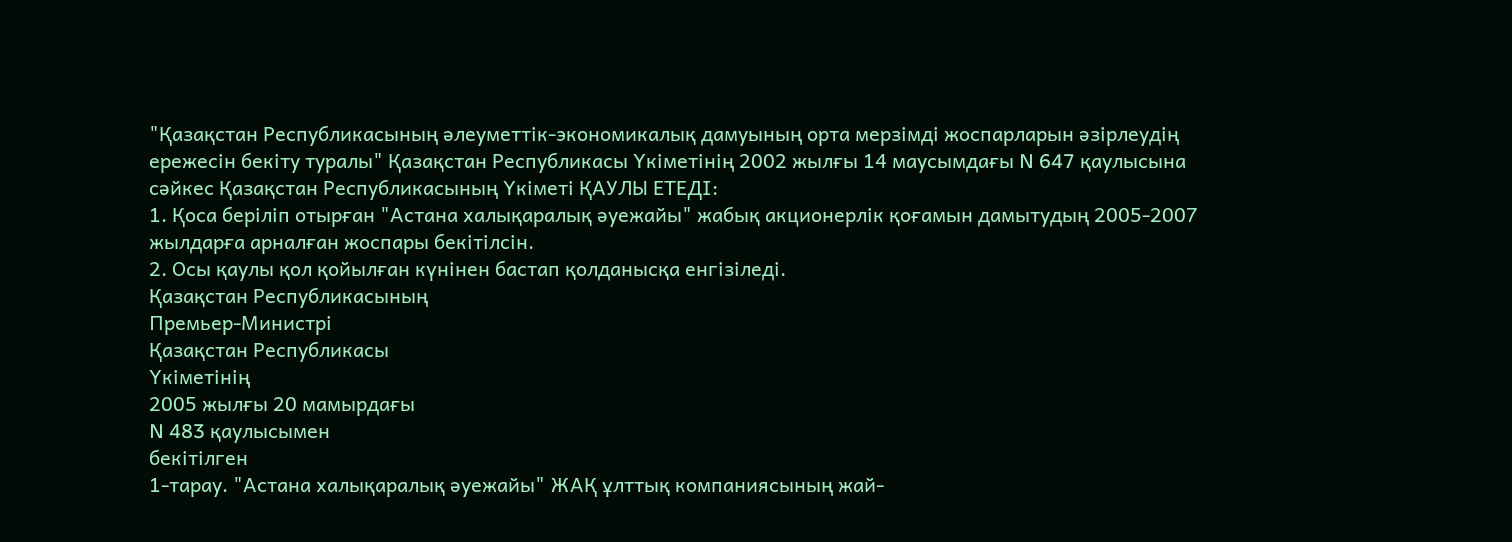"Қазақстан Республикасының әлеуметтiк-экономикалық дамуының орта мерзiмдi жоспарларын әзiрлеудiң ережесiн бекiту туралы" Қазақстан Республикасы Үкiметiнiң 2002 жылғы 14 маусымдағы N 647 қаулысына сәйкес Қазақстан Республикасының Үкiметi ҚАУЛЫ ЕТЕДI:
1. Қоса берiліп отырған "Астана халықаралық әуежайы" жабық акционерлiк қоғамын дамытудың 2005-2007 жылдарға арналған жоспары бекiтілсiн.
2. Осы қаулы қол қойылған күнiнен бастап қолданысқа енгізiледi.
Қазақстан Республикасының
Премьер-Министрі
Қазақстан Республикасы
Үкiметінiң
2005 жылғы 20 мамырдағы
N 483 қаулысымен
бекiтiлген
1-тарау. "Астана халықаралық әуежайы" ЖАҚ ұлттық компаниясының жай-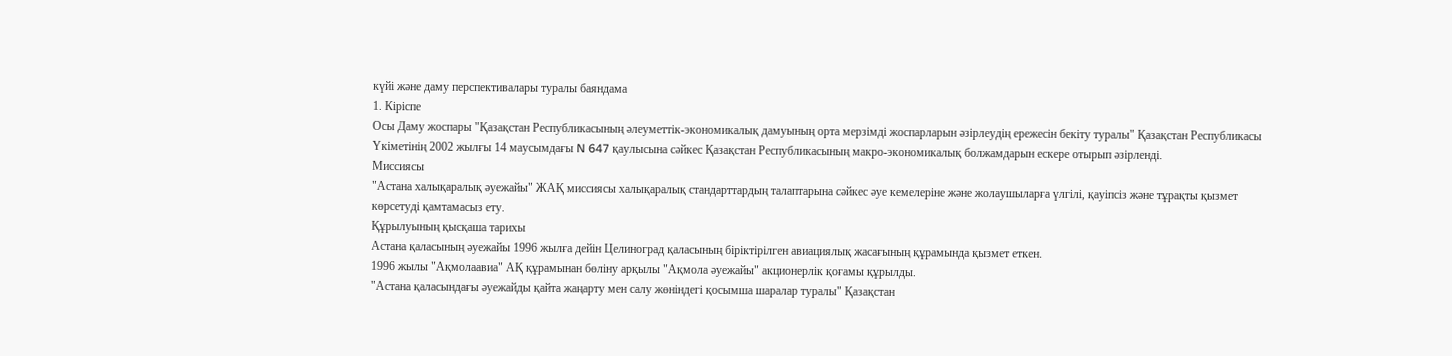күйі және даму перспективалары туралы баяндама
1. Кiрiспе
Осы Даму жоспары "Қазақстан Республикасының әлеуметтiк-экономикалық дамуының орта мерзiмдi жоспарларын әзiрлеудiң ережесiн бекiту туралы" Қазақстан Республикасы Үкiметiнiң 2002 жылғы 14 маусымдағы N 647 қаулысына сәйкес Қазақстан Республикасының макро-экономикалық болжамдарын ескере отырып әзiрлендi.
Миссиясы
"Астана халықаралық әуежайы" ЖАҚ миссиясы халықаралық стандарттардың талаптарына сәйкес әуе кемелерiне және жолаушыларға үлгiлi, қауiпсiз және тұрақты қызмет көрсетуді қамтамасыз ету.
Құрылуының қысқаша тарихы
Астана қаласының әуежайы 1996 жылға дейiн Целиноград қаласының бiрiктiрiлген авиациялық жасағының құрамында қызмет еткен.
1996 жылы "Ақмолаавиа" АҚ құрамынан бөлiну арқылы "Ақмола әуежайы" акционерлiк қоғамы құрылды.
"Астана қаласындағы әуежайды қайта жаңарту мен салу жөнiндегі қосымша шаралар туралы" Қазақстан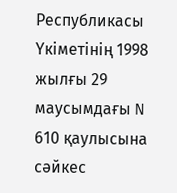Республикасы Үкiметiнiң 1998 жылғы 29 маусымдағы N 610 қаулысына сәйкес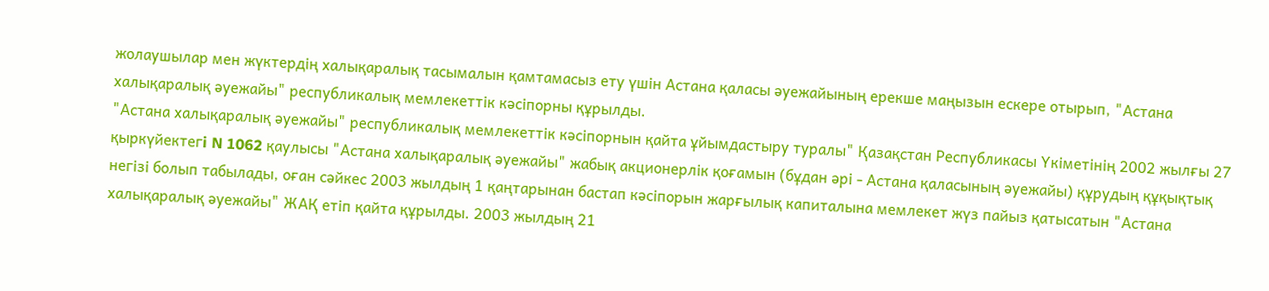жолаушылар мен жүктердiң халықаралық тасымалын қамтамасыз ету үшін Астана қаласы әуежайының ерекше маңызын ескере отырып, "Астана халықаралық әуежайы" республикалық мемлекеттік кәсіпорны құрылды.
"Астана халықаралық әуежайы" республикалық мемлекеттiк кәсiпорнын қайта ұйымдастыру туралы" Қазақстан Республикасы Үкiметiнiң 2002 жылғы 27 қыркүйектегi N 1062 қаулысы "Астана халықаралық әуежайы" жабық акционерлік қоғамын (бұдан әрі - Астана қаласының әуежайы) құрудың құқықтық негізi болып табылады, оған сәйкес 2003 жылдың 1 қаңтарынан бастап кәсiпорын жарғылық капиталына мемлекет жүз пайыз қатысатын "Астана халықаралық әуежайы" ЖАҚ етiп қайта құрылды. 2003 жылдың 21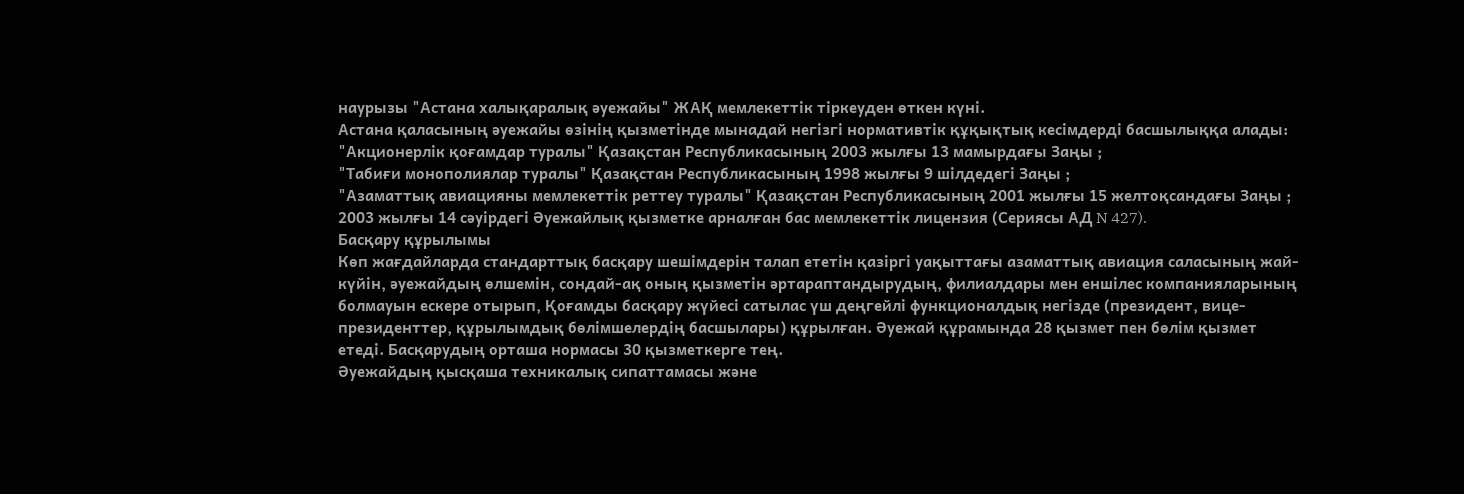наурызы "Астана халықаралық әуежайы" ЖАҚ мемлекеттiк тiркеуден өткен күнi.
Астана қаласының әуежайы өзiнiң қызметiнде мынадай негiзгi нормативтік құқықтық кесiмдердi басшылыққа алады:
"Акционерлiк қоғамдар туралы" Қазақстан Республикасының 2003 жылғы 13 мамырдағы Заңы ;
"Табиғи монополиялар туралы" Қазақстан Республикасының 1998 жылғы 9 шiлдедегі Заңы ;
"Азаматтық авиацияны мемлекеттік реттеу туралы" Қазақстан Республикасының 2001 жылғы 15 желтоқсандағы Заңы ;
2003 жылғы 14 сәуiрдегi Әуежайлық қызметке арналған бас мемлекеттік лицензия (Сериясы АД N 427).
Басқару құрылымы
Көп жағдайларда стандарттық басқару шешiмдерiн талап ететiн қазiргi уақыттағы азаматтық авиация саласының жай-күйiн, әуежайдың өлшемiн, сондай-ақ оның қызметін әртараптандырудың, филиалдары мен еншiлес компанияларының болмауын ескере отырып, Қоғамды басқару жүйесi сатылас үш деңгейлі функционалдық негізде (президент, вице-президенттер, құрылымдық бөлiмшелердiң басшылары) құрылған. Әуежай құрамында 28 қызмет пен бөлiм қызмет етедi. Басқарудың орташа нормасы 30 қызметкерге тең.
Әуежайдың қысқаша техникалық сипаттамасы және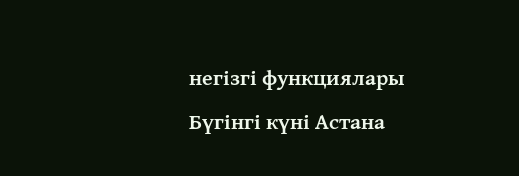негiзгі функциялары
Бүгінгi күнi Астана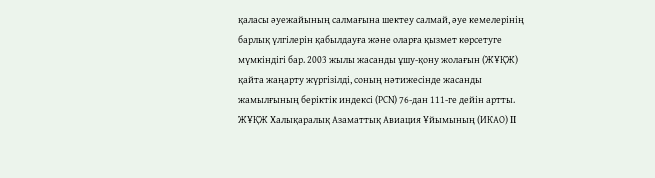қаласы әуежайының салмағына шектеу салмай, әуе кемелерiнiң барлық үлгiлерiн қабылдауға және оларға қызмет көрсетуге мүмкiндiгі бар. 2003 жылы жасанды ұшу-қону жолағын (ЖҰҚЖ) қайта жаңарту жүргiзiлдi, соның нәтижесiнде жасанды жамылғының берiктiк индексi (РСN) 76-дан 111-гe дейiн артты. ЖҰҚЖ Халықаралық Азаматтық Авиация Ұйымының (ИКАО) II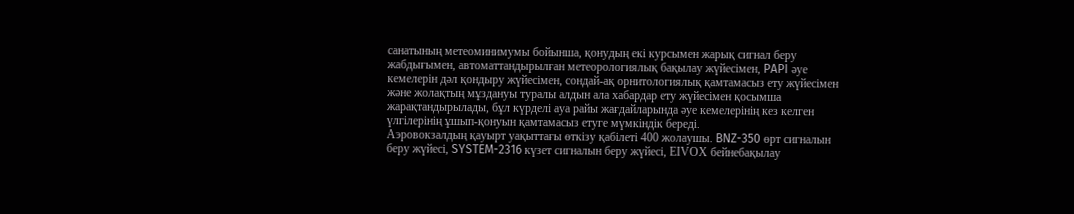санатының метеоминимумы бойынша, қонудың екі курсымен жарық сигнал беру жабдығымен, автоматтандырылған метеорологиялық бақылау жүйесiмен, PAPI әуе кемелерiн дәл қондыру жүйесiмен, сондай-ақ орнитологиялық қамтамасыз ету жүйесiмен және жолақтың мұздануы туралы алдын ала хабардар ету жүйесiмен қосымша жарақтандырылады, бұл күрделi ауа райы жағдайларында әуе кемелерінің кез келген үлгілерiнiң ұшып-қонуын қамтамасыз етуге мүмкiндiк бередi.
Аэровокзалдың қауырт уақыттағы өткiзу қабiлетi 400 жолаушы. BNZ-350 өрт сигналын беру жүйесi, SYSTEM-2316 күзет сигналын беру жүйесі, ЕIVОХ бейнебақылау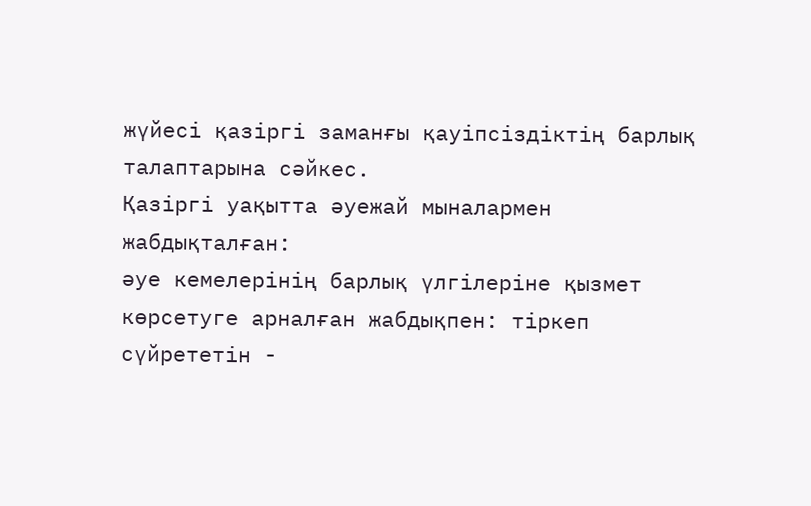жүйесi қазiргі заманғы қауiпсiздiктiң барлық талаптарына сәйкес.
Қазiргi уақытта әуежай мыналармен жабдықталған:
әуе кемелерінің барлық үлгiлерiне қызмет көрсетуге арналған жабдықпен: тiркеп сүйрететiн -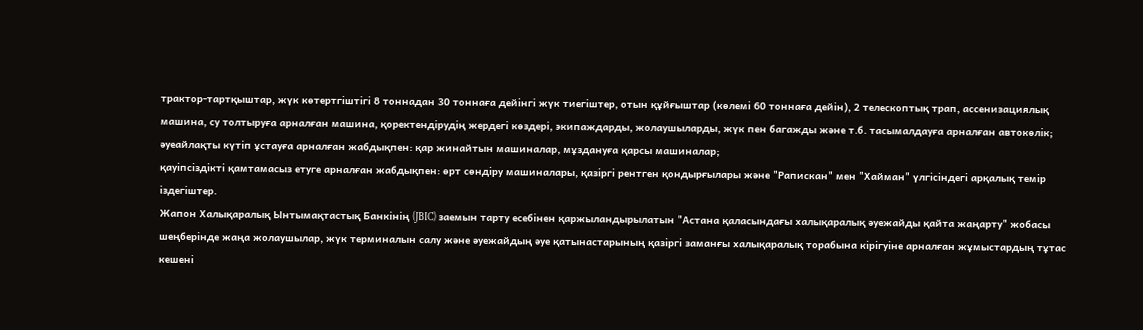трактор-тартқыштар, жүк көтертгіштігі 8 тоннадан 30 тоннаға дейiнгі жүк тиегіштер, отын құйғыштар (көлемi 60 тоннаға дейiн), 2 телескоптық трап, ассенизациялық машина, су толтыруға арналған машина, қоректендiрудiң жердегі көздерi, экипаждарды, жолаушыларды, жүк пен багажды және т.б. тасымалдауға арналған автокөлiк;
әуеайлақты күтiп ұстауға арналған жабдықпен: қар жинайтын машиналар, мұздануға қарсы машиналар;
қауiпсiздiктi қамтамасыз етуге арналған жабдықпен: өрт сөндiру машиналары, қазiргi рентген қондырғылары және "Рапискан" мен "Хайман" үлгiсiндегi арқалық темiр iздегіштер.
Жапон Халықаралық Ынтымақтастық Банкiнiң (JBIC) заемын тарту есебiнен қаржыландырылатын "Астана қаласындағы халықаралық әуежайды қайта жаңарту" жобасы шеңберiнде жаңа жолаушылар, жүк терминалын салу және әуежайдың әуе қатынастарының қазiргi заманғы халықаралық торабына кiрiгуiне арналған жұмыстардың тұтас кешенi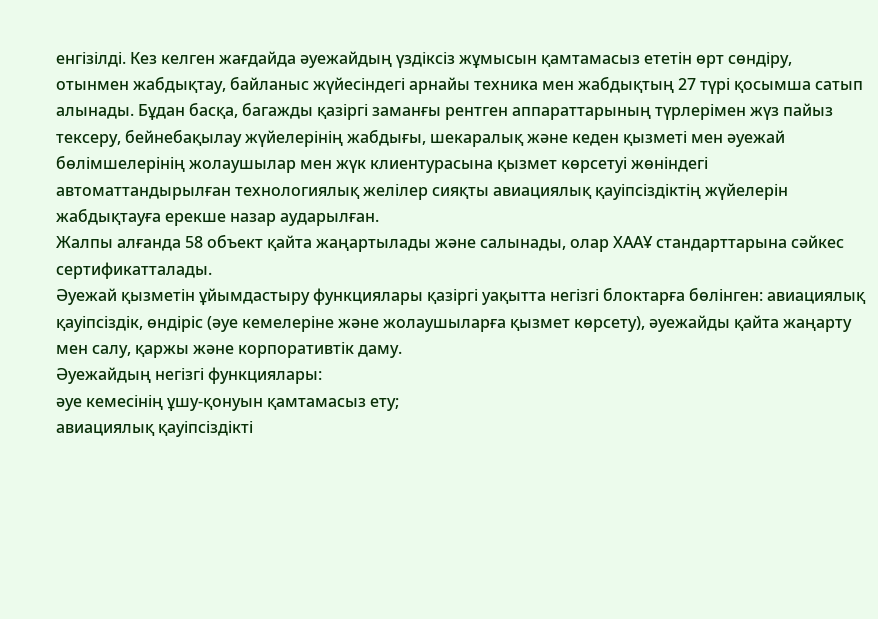енгiзiлдi. Кез келген жағдайда әуежайдың үздiксiз жұмысын қамтамасыз ететiн өрт сөндiру, отынмен жабдықтау, байланыс жүйесiндегi арнайы техника мен жабдықтың 27 түрi қосымша сатып алынады. Бұдан басқа, багажды қазiргi заманғы рентген аппараттарының түрлерiмен жүз пайыз тексеру, бейнебақылау жүйелерiнiң жабдығы, шекаралық және кеден қызметi мен әуежай бөлiмшелерiнiң жолаушылар мен жүк клиентурасына қызмет көрсетуi жөнiндегі автоматтандырылған технологиялық желiлер сияқты авиациялық қауiпсiздiктің жүйелерiн жабдықтауға ерекше назар аударылған.
Жалпы алғанда 58 объект қайта жаңартылады және салынады, олар ХААҰ стандарттарына сәйкес сертификатталады.
Әуежай қызметiн ұйымдастыру функциялары қазiргi уақытта негiзгi блоктарға бөлiнген: авиациялық қауiпсiздiк, өндiрiс (әуе кемелерiне және жолаушыларға қызмет көрсету), әуежайды қайта жаңарту мен салу, қаржы және корпоративтiк даму.
Әуежайдың негізгi функциялары:
әуе кемесiнiң ұшу-қонуын қамтамасыз ету;
авиациялық қауiпсiздiктi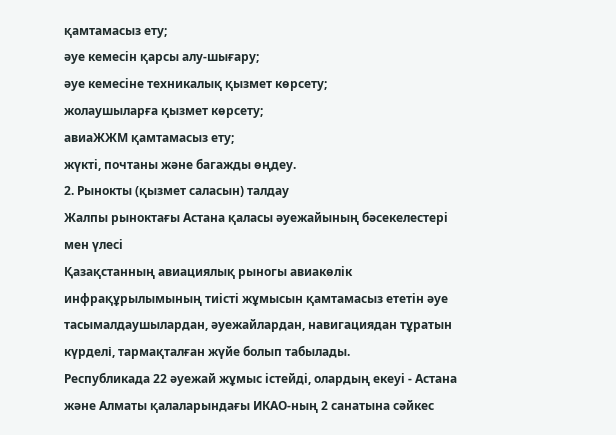қамтамасыз ету;
әуе кемесiн қарсы алу-шығару;
әуе кемесiне техникалық қызмет көрсету;
жолаушыларға қызмет көрсету;
авиаЖЖМ қамтамасыз ету;
жүктi, почтаны және багажды өңдеу.
2. Рынокты (қызмет саласын) талдау
Жалпы рыноктағы Астана қаласы әуежайының бәсекелестерi мен үлесi
Қазақстанның авиациялық рыногы авиакөлiк инфрақұрылымының тиiстi жұмысын қамтамасыз ететiн әуе тасымалдаушылардан, әуежайлардан, навигациядан тұратын күрделі, тармақталған жүйе болып табылады.
Республикада 22 әуежай жұмыс iстейдi, олардың екеуi - Астана және Алматы қалаларындағы ИКАО-ның 2 санатына сәйкес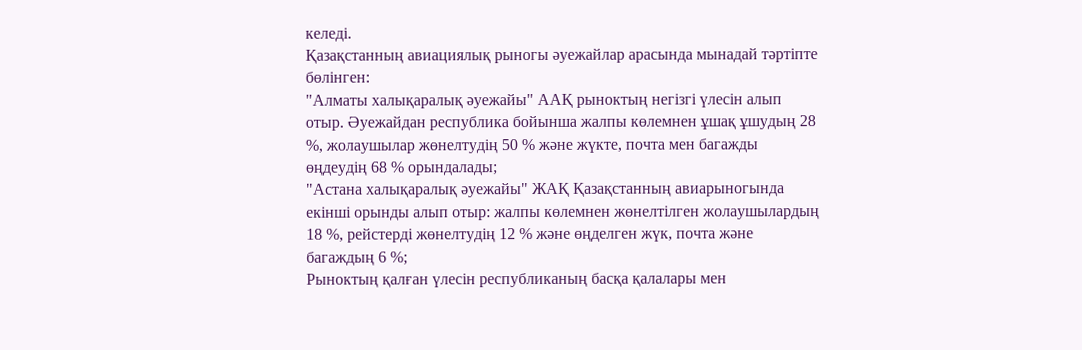келедi.
Қазақстанның авиациялық рыногы әуежайлар арасында мынадай тәртiпте бөлiнген:
"Алматы халықаралық әуежайы" ААҚ рыноктың негiзгі үлесiн алып отыр. Әуежайдан республика бойынша жалпы көлемнен ұшақ ұшудың 28 %, жолаушылар жөнелтудiң 50 % және жүкте, почта мен багажды өңдеудiң 68 % орындалады;
"Астана халықаралық әуежайы" ЖАҚ Қазақстанның авиарыногында екiншi орынды алып отыр: жалпы көлемнен жөнелтiлген жолаушылардың 18 %, рейстердi жөнелтудiң 12 % және өңделген жүк, почта және багаждың 6 %;
Рыноктың қалған үлесiн республиканың басқа қалалары мен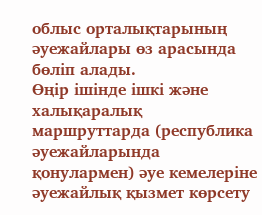облыс орталықтарының әуежайлары өз арасында бөлiп алады.
Өңiр iшiнде iшкi және халықаралық маршруттарда (республика әуежайларында қонулармен) әуе кемелерiне әуежайлық қызмет көрсету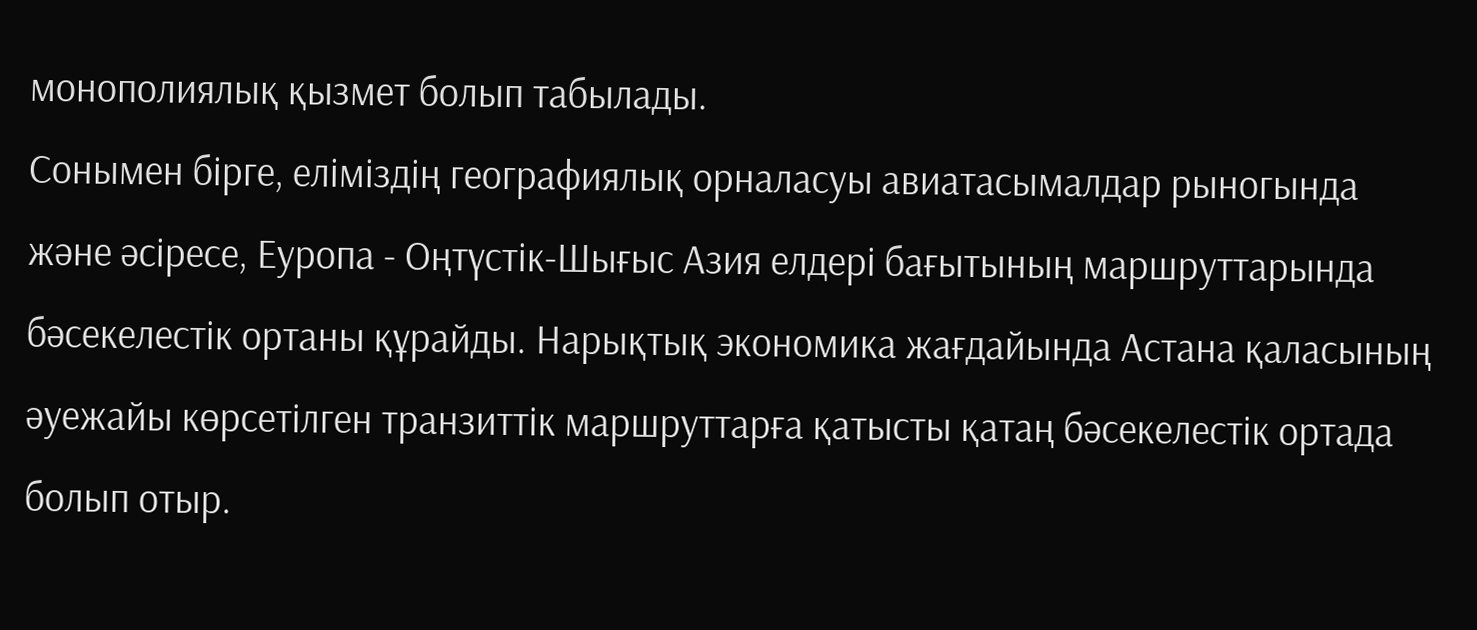монополиялық қызмет болып табылады.
Сонымен бiрге, елiмiздiң географиялық орналасуы авиатасымалдар рыногында және әсiресе, Еуропа - Оңтүстiк-Шығыс Азия елдерi бағытының маршруттарында бәсекелестiк ортаны құрайды. Нарықтық экономика жағдайында Астана қаласының әуежайы көрсетiлген транзиттік маршруттарға қатысты қатаң бәсекелестік ортада болып отыр.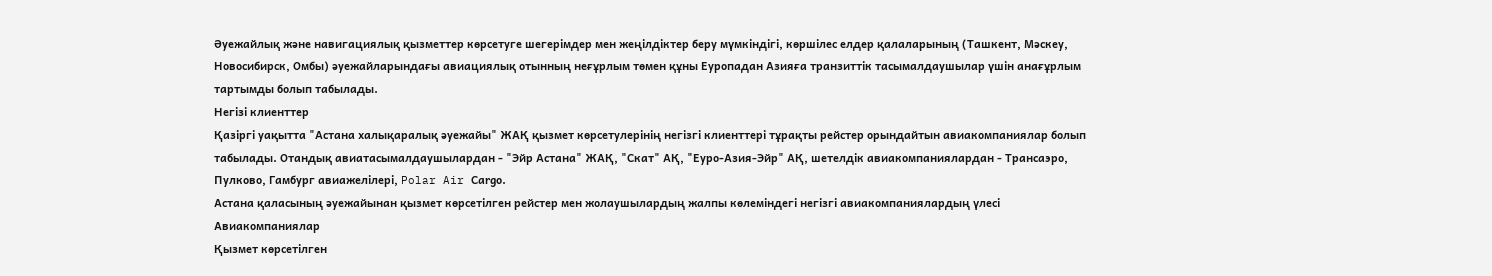Әуежайлық және навигациялық қызметтер көрсетуге шегерiмдер мен жеңiлдiктер бepу мүмкiндiгі, көршiлес елдер қалаларының (Ташкент, Мәскеу, Новосибирск, Омбы) әуежайларындағы авиациялық отынның неғұрлым төмен құны Еуропадан Азияға транзиттiк тасымалдаушылар үшін анағұрлым тартымды болып табылады.
Негiзi клиенттер
Қазiргi уақытта "Астана халықаралық әуежайы" ЖАҚ қызмет көрсетулерiнiң негізгi клиенттерi тұрақты рейстер орындайтын авиакомпаниялар болып табылады. Отандық авиатасымалдаушылардан - "Эйр Астана" ЖАҚ, "Скат" АҚ, "Еуро-Азия-Эйр" АҚ, шетелдiк авиакомпаниялардан - Трансаэро, Пулково, Гамбург авиажелiлерi, Polar Air Саrgо.
Астана қаласының әуежайынан қызмет көрсетiлген рейстер мен жолаушылардың жалпы көлемiндегі негiзгі авиакомпаниялардың үлесi
Авиакомпаниялар
Қызмет көрсетiлген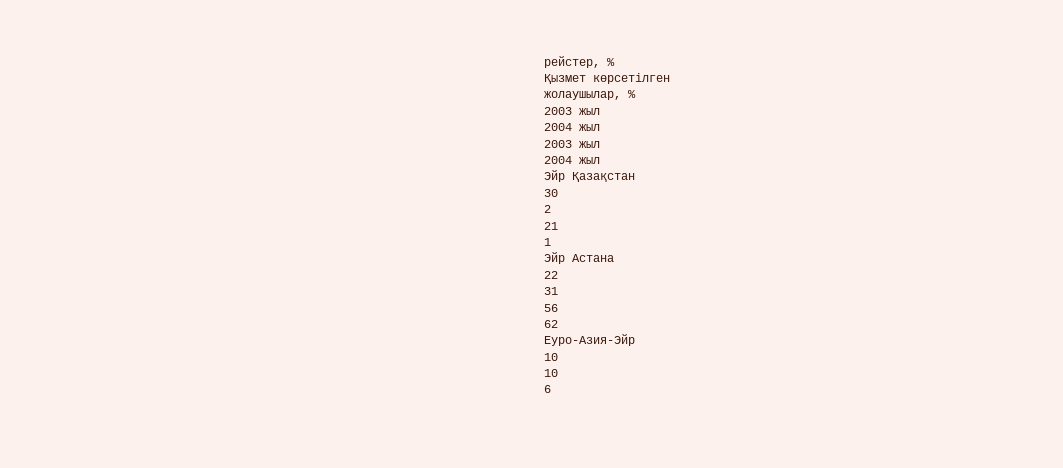рейстер, %
Қызмет көрсетiлген
жолаушылар, %
2003 жыл
2004 жыл
2003 жыл
2004 жыл
Эйр Қазақстан
30
2
21
1
Эйр Астана
22
31
56
62
Eуро-Азия-Эйр
10
10
6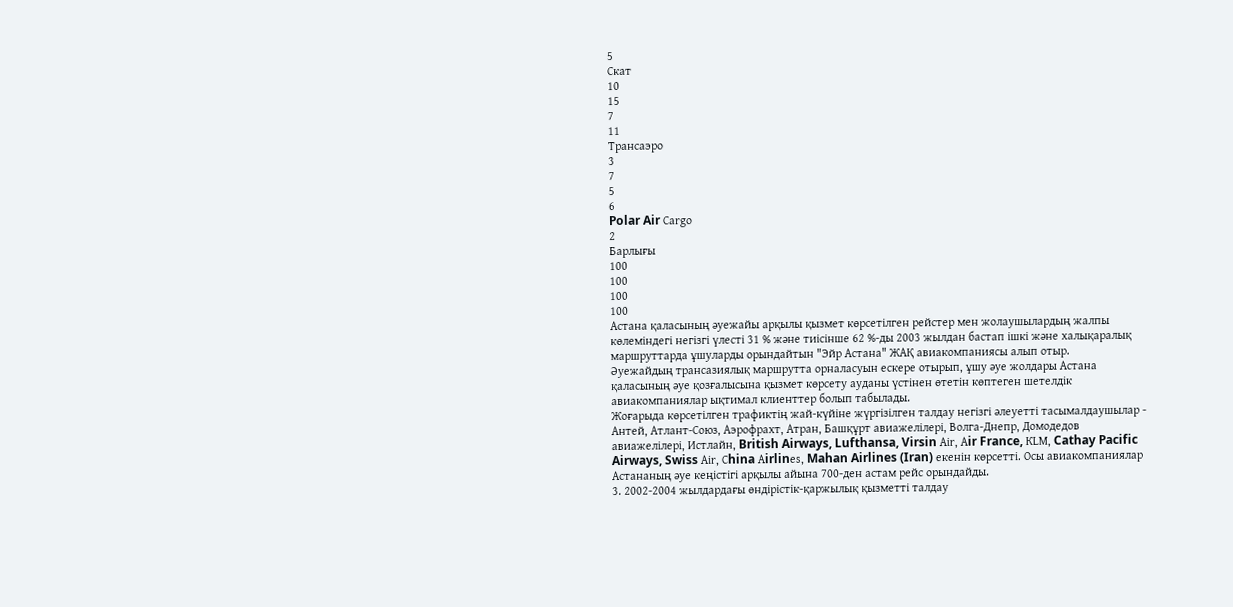5
Скат
10
15
7
11
Трансаэро
3
7
5
6
Polar Air Саrgо
2
Барлығы
100
100
100
100
Астана қаласының әуежайы арқылы қызмет көрсетілген рейстер мен жолаушылардың жалпы көлемiндегi негiзгi үлестi 31 % және тиiсiнше 62 %-ды 2003 жылдан бастап iшкi және халықаралық маршруттарда ұшуларды орындайтын "Эйр Астана" ЖАҚ авиакомпаниясы алып отыр.
Әуежайдың трансазиялық маршрутта орналасуын ескере отырып, ұшу әуе жолдары Астана қаласының әуе қозғалысына қызмет көрсету ауданы үстiнен өтетiн көптеген шетелдiк авиакомпаниялар ықтимал клиенттер болып табылады.
Жоғарыда көрсетiлген трафиктiң жай-күйiне жүргізiлген талдау негiзгi әлеуеттi тасымалдаушылар - Антей, Атлант-Союз, Аэрофрахт, Атран, Башқұрт авиажелілерi, Волга-Днепр, Домодедов авиажелiлерi, Истлайн, British Airways, Lufthansa, Virsin Аir, Аir France, КLМ, Cathay Pacific Airways, Swiss Аir, Сhina Аirlinеs, Mahan Airlines (Iran) екенiн көрсеттi. Осы авиакомпаниялар Астананың әуе кеңiстігі арқылы айына 700-ден астам рейс орындайды.
3. 2002-2004 жылдардағы өндiрiстiк-қаржылық қызметті талдау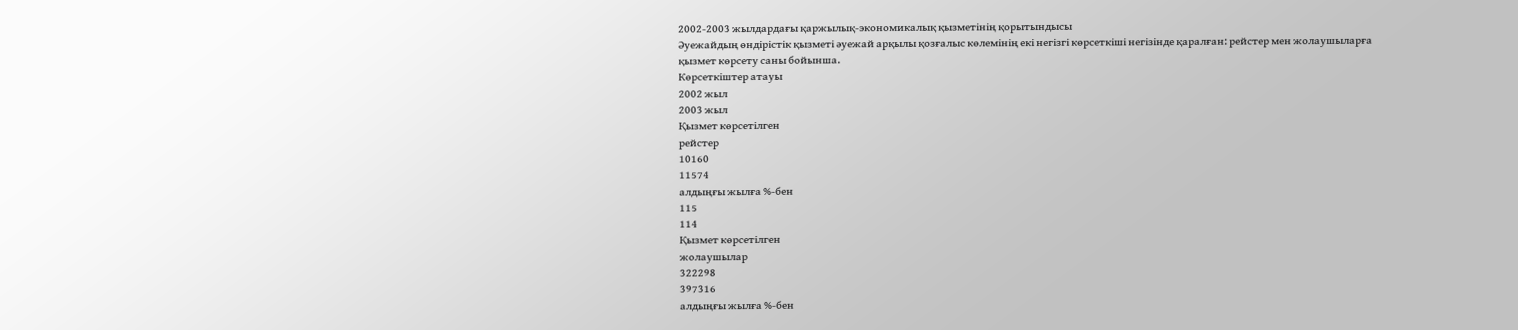2002-2003 жылдардағы қаржылық-экономикалық қызметiнiң қорытындысы
Әуежайдың өндiрiстiк қызметi әуежай арқылы қозғалыс көлемiнiң екi негізгі көрсеткiшi негізiнде қаралған: рейстер мен жолаушыларға қызмет көрсету саны бойынша.
Көрсеткіштер атауы
2002 жыл
2003 жыл
Қызмет көрсетілген
рейстер
10160
11574
алдыңғы жылға %-бен
115
114
Қызмет көрсетілген
жолаушылар
322298
397316
алдыңғы жылға %-бен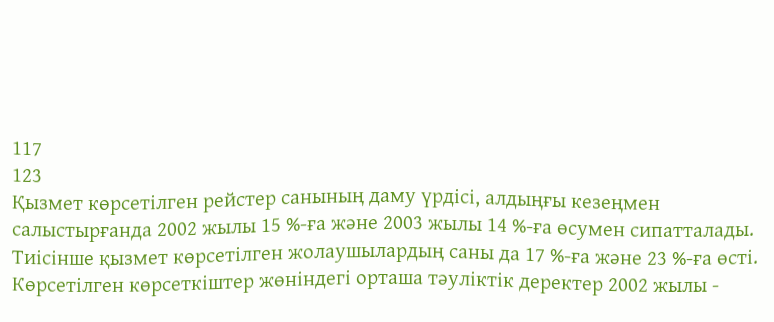117
123
Қызмет көрсетiлген рейстер санының даму үрдiсi, алдыңғы кезеңмен салыстырғанда 2002 жылы 15 %-ға және 2003 жылы 14 %-ға өсумен сипатталады. Тиiсiнше қызмет көрсетiлген жолаушылардың саны да 17 %-ға және 23 %-ға өстi. Көрсетiлген көрсеткiштер жөнiндегі орташа тәуліктік деректер 2002 жылы -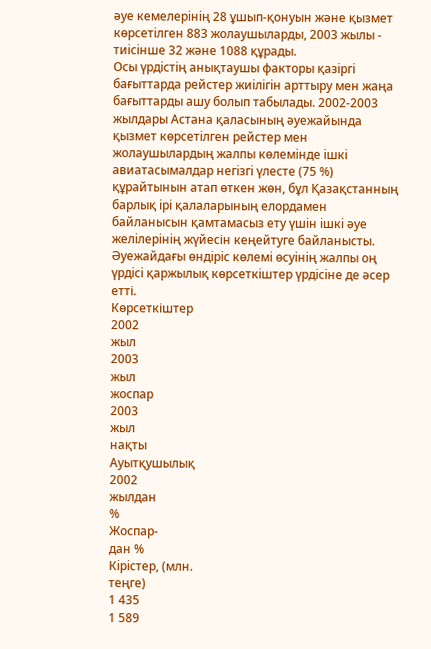әуе кемелерiнiң 28 ұшып-қонуын және қызмет көрсетiлген 883 жолаушыларды, 2003 жылы - тиiсiнше 32 және 1088 құрады.
Осы үрдiстiң анықтаушы факторы қазiргi бағыттарда рейстер жиiлiгiн арттыру мен жаңа бағыттарды ашу болып табылады. 2002-2003 жылдары Астана қаласының әуежайында қызмет көрсетiлген рейстер мен жолаушылардың жалпы көлемiнде iшкi авиатасымалдар негiзгi үлесте (75 %) құрайтынын атап өткен жөн, бұл Қазақстанның барлық iрi қалаларының елордамен байланысын қамтамасыз ету үшiн iшкi әуе желiлерiнiң жүйесін кеңейтуге байланысты.
Әуежайдағы өндiрiс көлемi өсуiнiң жалпы оң үрдiсi қаржылық көрсеткiштер үрдiсiне де әсер етті.
Көрсеткіштер
2002
жыл
2003
жыл
жоспар
2003
жыл
нақты
Ауытқушылық
2002
жылдан
%
Жоспар-
дан %
Кiрiстер, (млн.
теңге)
1 435
1 589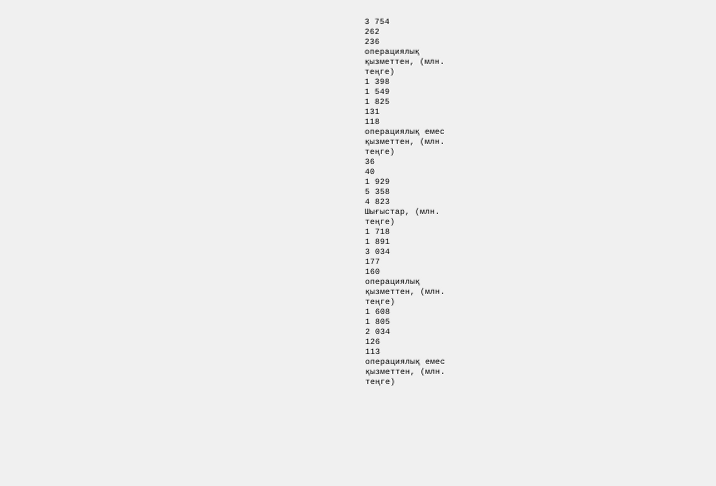3 754
262
236
операциялық
қызметтен, (млн.
теңге)
1 398
1 549
1 825
131
118
операциялық емес
қызметтен, (млн.
теңге)
36
40
1 929
5 358
4 823
Шығыстар, (млн.
теңге)
1 718
1 891
3 034
177
160
операциялық
қызметтен, (млн.
теңге)
1 608
1 805
2 034
126
113
операциялық емес
қызметтен, (млн.
теңге)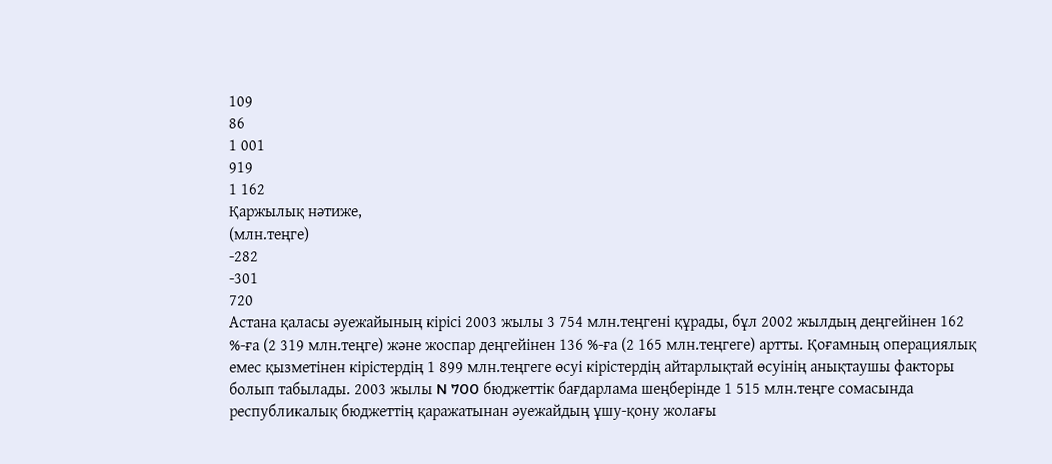109
86
1 001
919
1 162
Қаржылық нәтиже,
(млн.теңге)
-282
-301
720
Астана қаласы әуежайының кірiсі 2003 жылы 3 754 млн.теңгенi құрады, бұл 2002 жылдың деңгейiнен 162 %-ға (2 319 млн.теңге) және жоспар деңгейiнен 136 %-ға (2 165 млн.теңгеге) артты. Қоғамның операциялық емес қызметiнен кiрiстердiң 1 899 млн.теңгеге өсуi кiрістердiң айтарлықтай өсуiнiң анықтаушы факторы болып табылады. 2003 жылы N 700 бюджеттiк бағдарлама шеңберiнде 1 515 млн.теңге сомасында республикалық бюджеттің қаражатынан әуежайдың ұшу-қону жолағы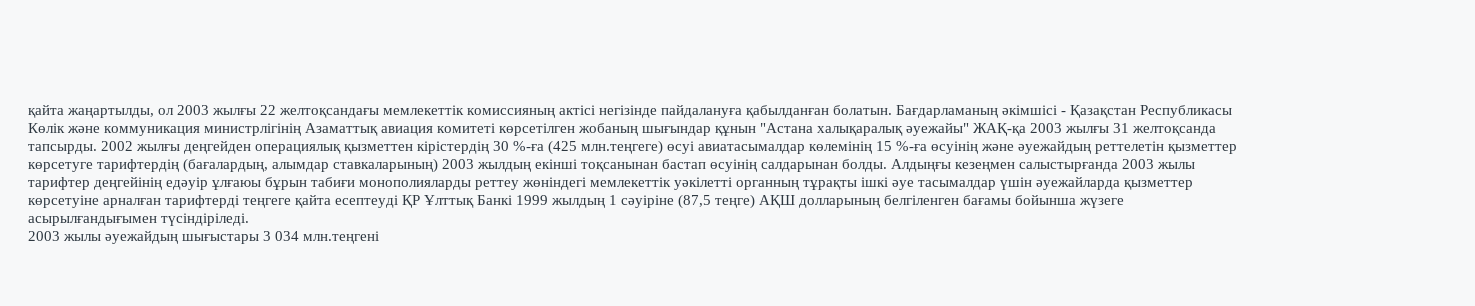қайта жаңартылды, ол 2003 жылғы 22 желтоқсандағы мемлекеттiк комиссияның актісi негізiнде пайдалануға қабылданған болатын. Бағдарламаның әкiмшiсi - Қазақстан Республикасы Көлiк және коммуникация министрлігінiң Азаматтық авиация комитетi көрсетiлген жобаның шығындар құнын "Астана халықаралық әуежайы" ЖАҚ-қа 2003 жылғы 31 желтоқсанда тапсырды. 2002 жылғы деңгейден операциялық қызметтен кiрiстердiң 30 %-ға (425 млн.теңгеге) өсуi авиатасымалдар көлемiнiң 15 %-ға өсуiнiң және әуежайдың реттелетiн қызметтер көрсетуге тарифтердiң (бағалардың, алымдар ставкаларының) 2003 жылдың екiншi тоқсанынан бастап өсуiнiң салдарынан болды. Алдыңғы кезеңмен салыстырғанда 2003 жылы тарифтер деңгейiнiң едәуiр ұлғаюы бұрын табиғи монополияларды реттеу жөнiндегі мемлекеттiк уәкiлеттi органның тұрақты iшкi әуе тасымалдар үшiн әуежайларда қызметтер көрсетуiне арналған тарифтердi теңгеге қайта есептеудi ҚР Ұлттық Банкi 1999 жылдың 1 сәуiрiне (87,5 теңге) АҚШ долларының белгiленген бағамы бойынша жүзеге асырылғандығымен түсiндiріледi.
2003 жылы әуежайдың шығыстары 3 034 млн.теңгенi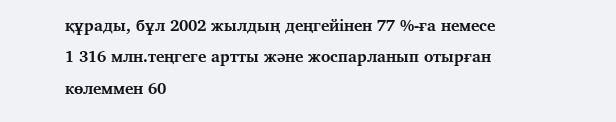құрады, бұл 2002 жылдың деңгейiнен 77 %-ға немесе 1 316 млн.теңгеге артты және жоспарланып отырған көлеммен 60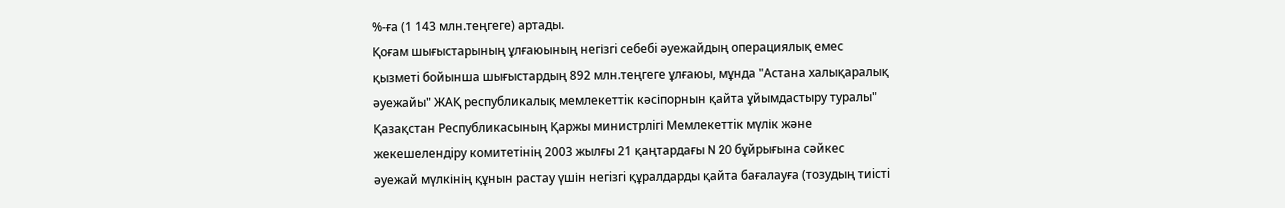%-ға (1 143 млн.теңгеге) артады.
Қоғам шығыстарының ұлғаюының негізгi себебi әуежайдың операциялық емес қызметi бойынша шығыстардың 892 млн.теңгеге ұлғаюы, мұнда "Астана халықаралық әуежайы" ЖАҚ республикалық мемлекеттiк кәсіпорнын қайта ұйымдастыру туралы" Қазақстан Республикасының Қаржы министрлiгі Мемлекеттiк мүлік және жекешелендiру комитетiнiң 2003 жылғы 21 қаңтардағы N 20 бұйрығына сәйкес әуежай мүлкінің құнын растау үшін негiзгi құралдарды қайта бағалауға (тозудың тиiстi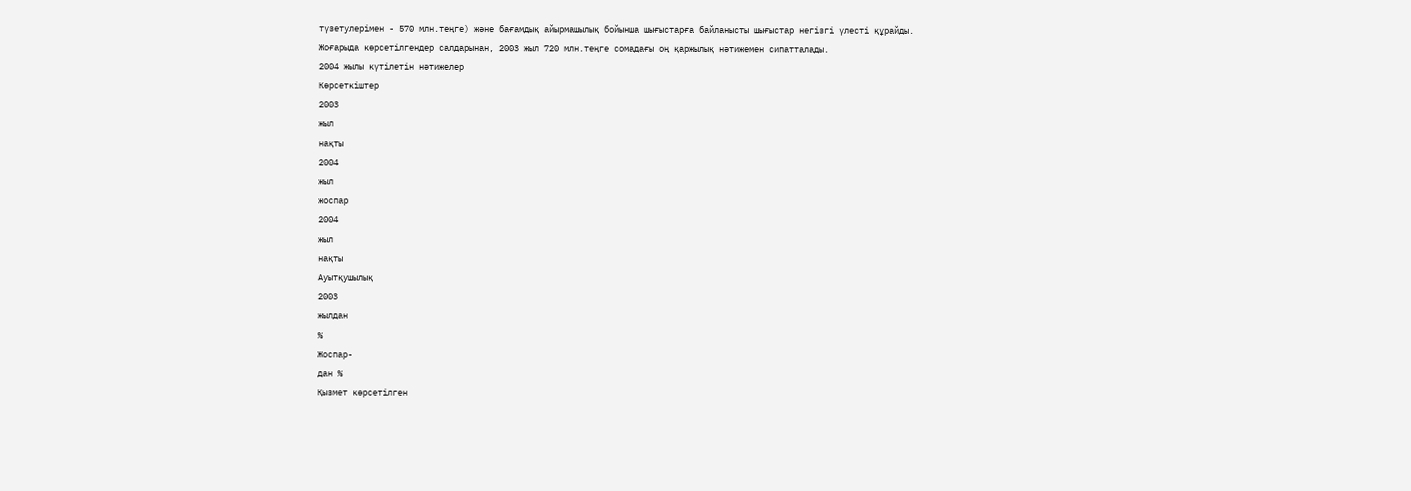түзетулерімен - 570 млн.теңге) және бағамдық айырмашылық бойынша шығыстарға байланысты шығыстар негiзгi үлестi құрайды.
Жоғарыда көрсетiлгендер салдарынан, 2003 жыл 720 млн.теңге сомадағы оң қаржылық нәтижемен сипатталады.
2004 жылы күтілетін нәтижелер
Көрсеткіштер
2003
жыл
нақты
2004
жыл
жоспар
2004
жыл
нақты
Ауытқушылық
2003
жылдан
%
Жоспар-
дан %
Қызмет көрсетiлген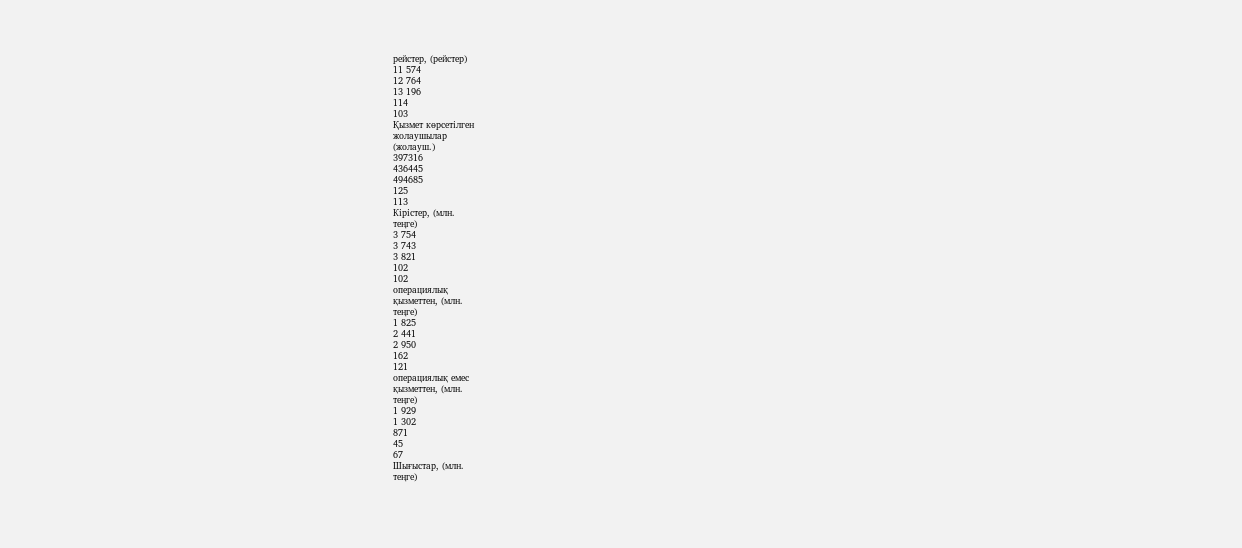рейстер, (рейстер)
11 574
12 764
13 196
114
103
Қызмет көрсетiлген
жолаушылар
(жолауш.)
397316
436445
494685
125
113
Кiрiстер, (млн.
теңге)
3 754
3 743
3 821
102
102
операциялық
қызметтен, (млн.
теңге)
1 825
2 441
2 950
162
121
операциялық емес
қызметтен, (млн.
теңге)
1 929
1 302
871
45
67
Шығыстар, (млн.
теңге)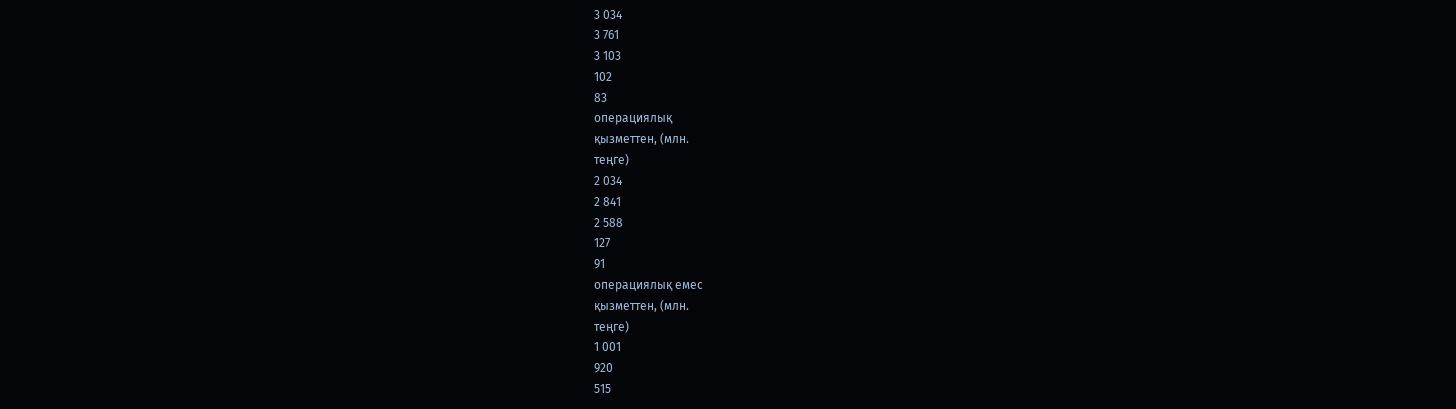3 034
3 761
3 103
102
83
операциялық
қызметтен, (млн.
теңге)
2 034
2 841
2 588
127
91
операциялық емес
қызметтен, (млн.
теңге)
1 001
920
515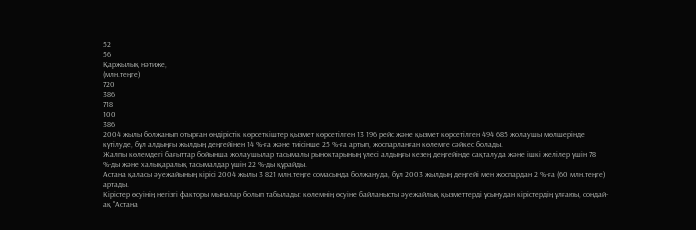52
56
Қаржылық нәтиже,
(млн.теңге)
720
386
718
100
386
2004 жылы болжанып отырған өндiрiстік көрсеткiштер қызмет көрсетiлген 13 196 рейс және қызмет көрсетiлген 494 685 жолаушы мөлшерiнде күтілуде, бұл алдыңғы жылдың деңгейiнен 14 %-ға және тиiсiнше 25 %-ға артып, жоспарланған көлемге сәйкес болады.
Жалпы көлемдегі бағыттар бойынша жолаушылар тасымалы рыноктарының үлесi алдыңғы кезең деңгейiнде сақталуда және iшкi желiлер үшiн 78 %-ды және халықаралық тасымалдар үшiн 22 %-ды құрайды.
Астана қаласы әуежайының кiрiсi 2004 жылы 3 821 млн.теңге сомасында болжануда, бұл 2003 жылдың деңгейi мен жоспардан 2 %-ға (60 млн.теңге) артады.
Кiрiстер өсуiнiң негiзгі факторы мыналар болып табылады: көлемнiң өсуiне байланысты әуежайлық қызметтердi ұсынудан кiрiстердiң ұлғаюы, сондай-ақ "Астана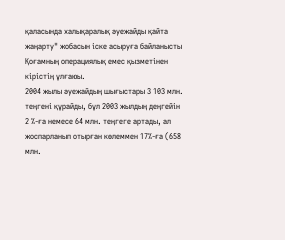қаласында халықаралық әуежайды қайта жаңарту" жобасын iске асыруға байланысты Қоғамның операциялық емес қызметiнен кiрiстің ұлғаюы.
2004 жылы әуежайдың шығыстары 3 103 млн. теңгені құрайды, бұл 2003 жылдың деңгейiн 2 %-ға немесе 64 млн. теңгеге артады, ал жоспарланып отырған көлеммен 17%-ға (658 млн.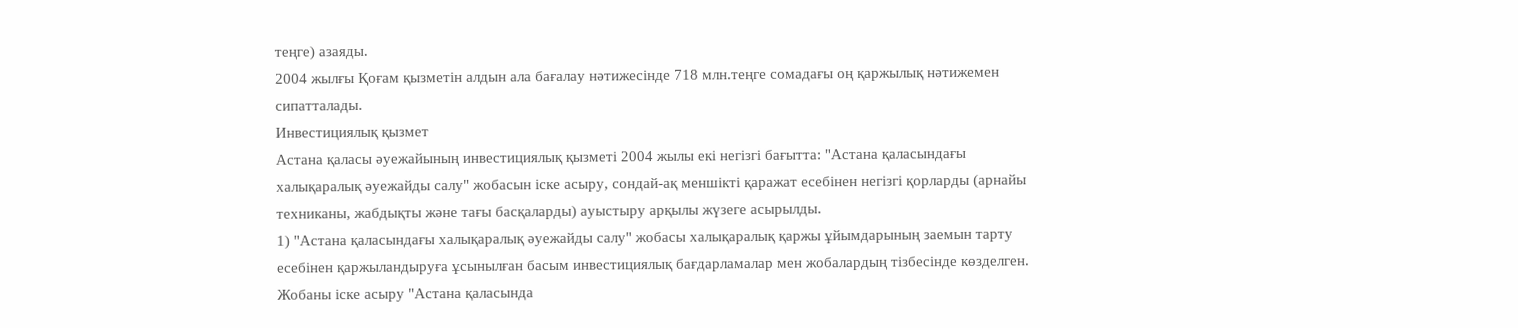теңге) азаяды.
2004 жылғы Қоғам қызметін алдын ала бағалау нәтижесiнде 718 млн.теңге сомадағы оң қаржылық нәтижемен сипатталады.
Инвестициялық қызмет
Астана қаласы әуежайының инвестициялық қызметi 2004 жылы екі негiзгі бағытта: "Астана қаласындағы халықаралық әуежайды салу" жобасын iске асыру, сондай-ақ меншiктi қаражат есебiнен негiзгі қорларды (арнайы техниканы, жабдықты және тағы басқаларды) ауыстыру арқылы жүзеге асырылды.
1) "Астана қаласындағы халықаралық әуежайды салу" жобасы халықаралық қаржы ұйымдарының заемын тарту есебiнен қаржыландыруға ұсынылған басым инвестициялық бағдарламалар мен жобалардың тiзбесiнде көзделген.
Жобаны іске асыру "Астана қаласында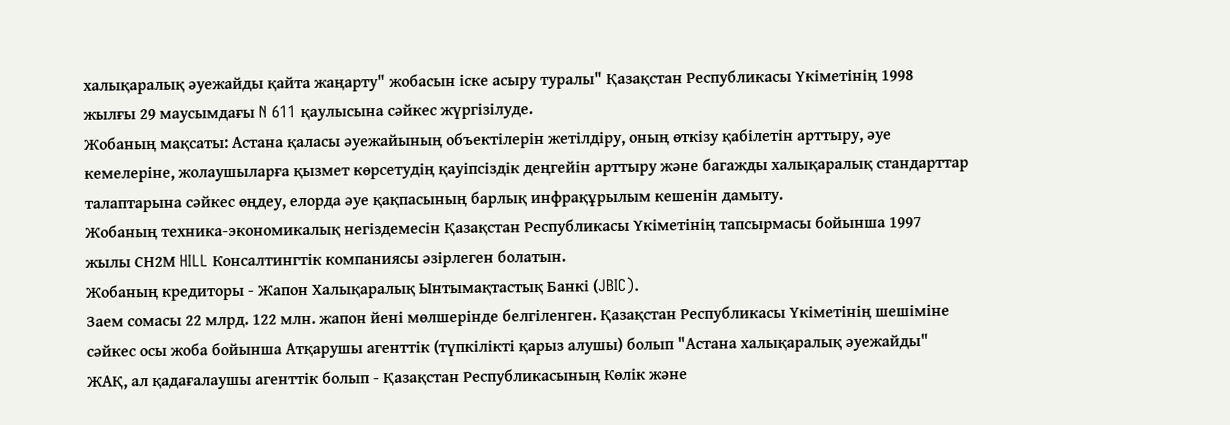халықаралық әуежайды қайта жаңарту" жобасын iске асыру туралы" Қазақстан Республикасы Yкiметiнiң 1998 жылғы 29 маусымдағы N 611 қаулысына сәйкес жүргiзiлуде.
Жобаның мақсаты: Астана қаласы әуежайының объектiлерiн жетілдiру, оның өткiзу қабiлетiн арттыру, әуе кемелеріне, жолаушыларға қызмет көрсетудiң қауiпсiздiк деңгейiн арттыру және багажды халықаралық стандарттар талаптарына сәйкес өңдеу, елорда әуе қақпасының барлық инфрақұрылым кешенiн дамыту.
Жобаның техника-экономикалық негiздемесiн Қазақстан Республикасы Yкiметiнiң тапсырмасы бойынша 1997 жылы СН2М HILL Консалтингтiк компаниясы әзiрлеген болатын.
Жобаның кредиторы - Жапон Халықаралық Ынтымақтастық Банкi (JBIC).
Заем сомасы 22 млрд. 122 млн. жапон йенi мөлшерiнде белгiленген. Қазақстан Республикасы Үкiметiнiң шешiмiне сәйкес осы жоба бойынша Атқарушы агенттiк (түпкiлiктi қарыз алушы) болып "Астана халықаралық әуежайды" ЖАҚ, ал қадағалаушы агенттiк болып - Қазақстан Республикасының Көлiк және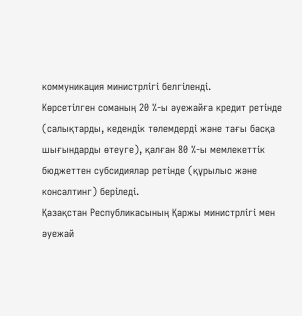коммуникация министрлiгi белгiлендi.
Көрсетiлген соманың 20 %-ы әуежайға кредит ретiнде (салықтарды, кедендiк төлемдердi және тағы басқа шығындарды өтеуге), қалған 80 %-ы мемлекеттiк бюджеттен субсидиялар ретiнде (құрылыс және консалтинг) беріледi.
Қазақстан Республикасының Қаржы министрлiгi мен әуежай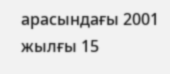арасындағы 2001 жылғы 15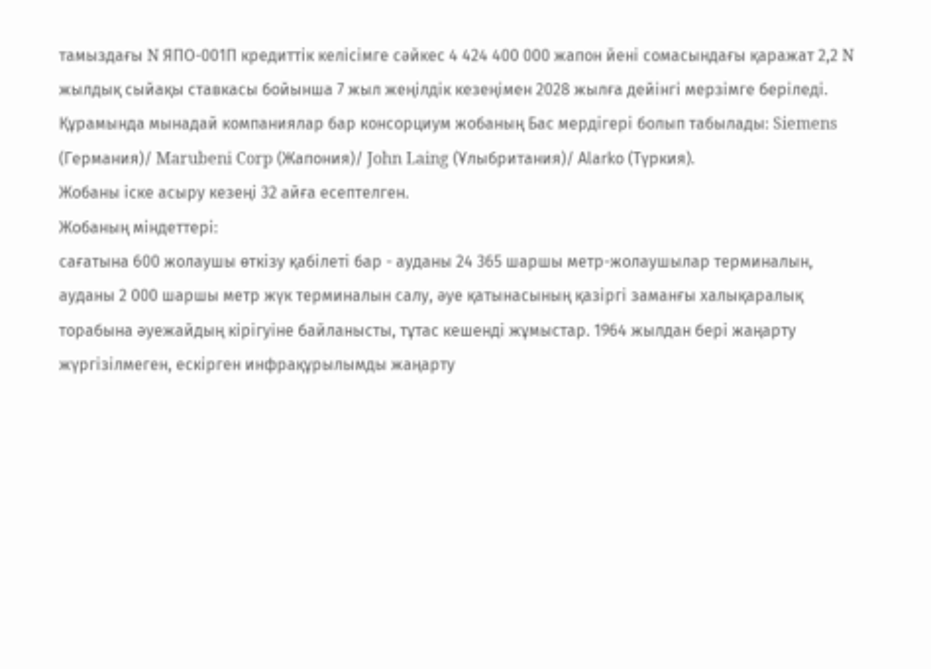тамыздағы N ЯПО-001П кредиттiк келiсiмге сәйкес 4 424 400 000 жапон йенi сомасындағы қаражат 2,2 N жылдық сыйақы ставкасы бойынша 7 жыл жеңiлдiк кезеңiмен 2028 жылға дейiнгi мерзiмге беріледi.
Құрамында мынадай компаниялар бар консорциум жобаның Бас мердiгерi болып табылады: Siemens (Германия)/ Marubeni Corp (Жапония)/ John Laing (Ұлыбритания)/ Аlаrkо (Түркия).
Жобаны iске асыру кезеңi 32 айға есептелген.
Жобаның мiндеттерi:
сағатына 600 жолаушы өткiзу қабiлетi бар - ауданы 24 365 шаршы метр-жолаушылар терминалын, ауданы 2 000 шаршы метр жүк терминалын салу, әуе қатынасының қазiргi заманғы халықаралық торабына әуежайдың кiрiгуiне байланысты, тұтас кешендi жұмыстар. 1964 жылдан берi жаңарту жүргiзiлмеген, ескiрген инфрақұрылымды жаңарту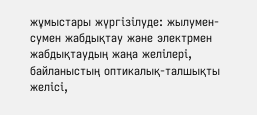жұмыстары жүргізiлуде: жылумен-сумен жабдықтау және электрмен жабдықтаудың жаңа желiлерi, байланыстың оптикалық-талшықты желiсi,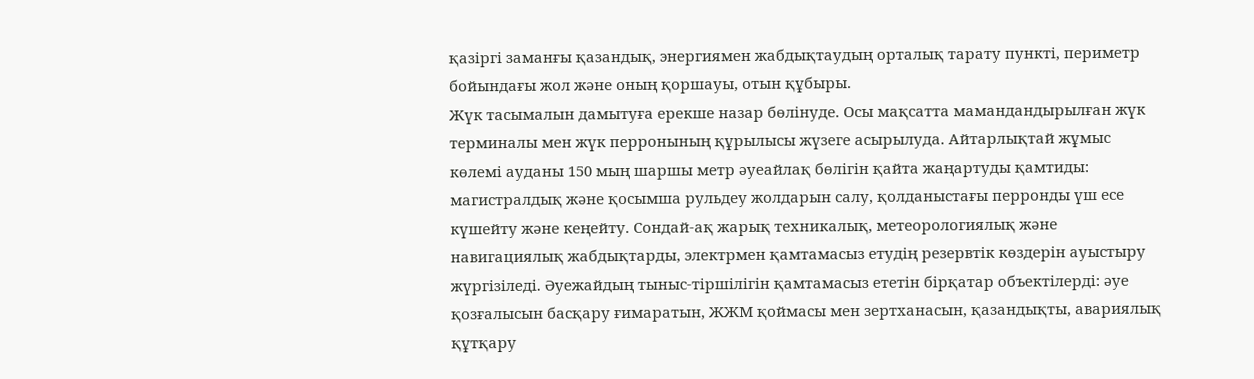қазiргі заманғы қазандық, энергиямен жабдықтаудың орталық тарату пунктi, периметр бойындағы жол және оның қоршауы, отын құбыры.
Жүк тасымалын дамытуға ерекше назар бөлiнуде. Осы мақсатта мамандандырылған жүк терминалы мен жүк перронының құрылысы жүзеге асырылуда. Айтарлықтай жұмыс көлемi ауданы 150 мың шаршы метр әуеайлақ бөлігін қайта жаңартуды қамтиды: магистралдық және қосымша рульдеу жолдарын салу, қолданыстағы перронды үш есе күшейту және кеңейту. Сондай-ақ жарық техникалық, метеорологиялық және навигациялық жабдықтарды, электрмен қамтамасыз етудiң резервтiк көздерiн ауыстыру жүргізіледi. Әуежайдың тыныс-тiршілігін қамтамасыз ететiн бiрқатар объектілердi: әуе қозғалысын басқару ғимаратын, ЖЖМ қоймасы мен зертханасын, қазандықты, авариялық құтқару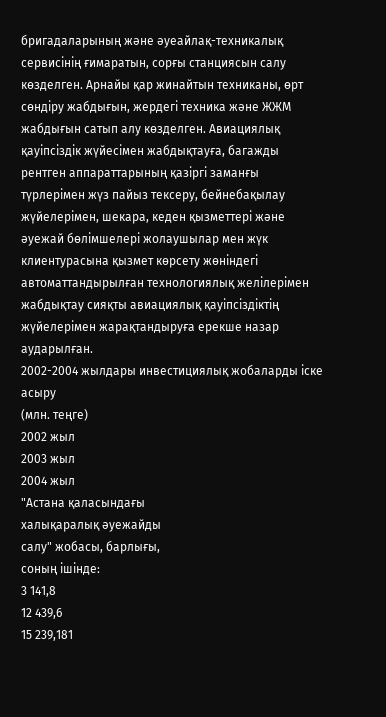бригадаларының және әуеайлақ-техникалық сервисiнiң ғимаратын, сорғы станциясын салу көзделген. Арнайы қар жинайтын техниканы, өрт сөндiру жабдығын, жердегі техника және ЖЖМ жабдығын сатып алу көзделген. Авиациялық қауiпсiздiк жүйесiмен жабдықтауға, багажды рентген аппараттарының қазiргі заманғы түрлерiмен жүз пайыз тексеру, бейнебақылау жүйелерiмен, шекара, кеден қызметтерi және әуежай бөлiмшелерi жолаушылар мен жүк клиентурасына қызмет көрсету жөнiндегі автоматтандырылған технологиялық желiлерiмен жабдықтау сияқты авиациялық қауiпсiздiктiң жүйелерiмен жарақтандыруға ерекше назар аударылған.
2002-2004 жылдары инвестициялық жобаларды iске асыру
(млн. теңге)
2002 жыл
2003 жыл
2004 жыл
"Астана қаласындағы
халықаралық әуежайды
салу" жобасы, барлығы,
соның ішінде:
3 141,8
12 439,6
15 239,181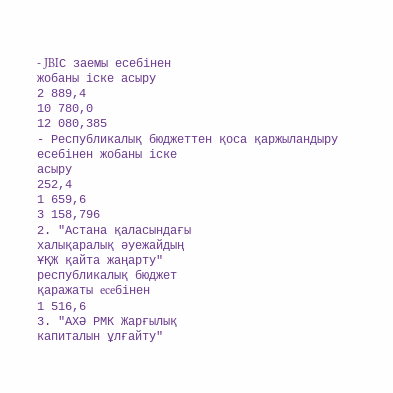- JBIС заемы есебiнен
жобаны iске acыру
2 889,4
10 780,0
12 080,385
- Республикалық бюджеттен қоса қаржыландыру
есебiнен жобаны iске
acыру
252,4
1 659,6
3 158,796
2. "Астана қаласындағы
халықаралық әуежайдың
ҰҚЖ қайта жаңарту"
республикалық бюджет
қаражаты eceбiнeн
1 516,6
3. "АХӘ РМК Жарғылық
капиталын ұлғайту"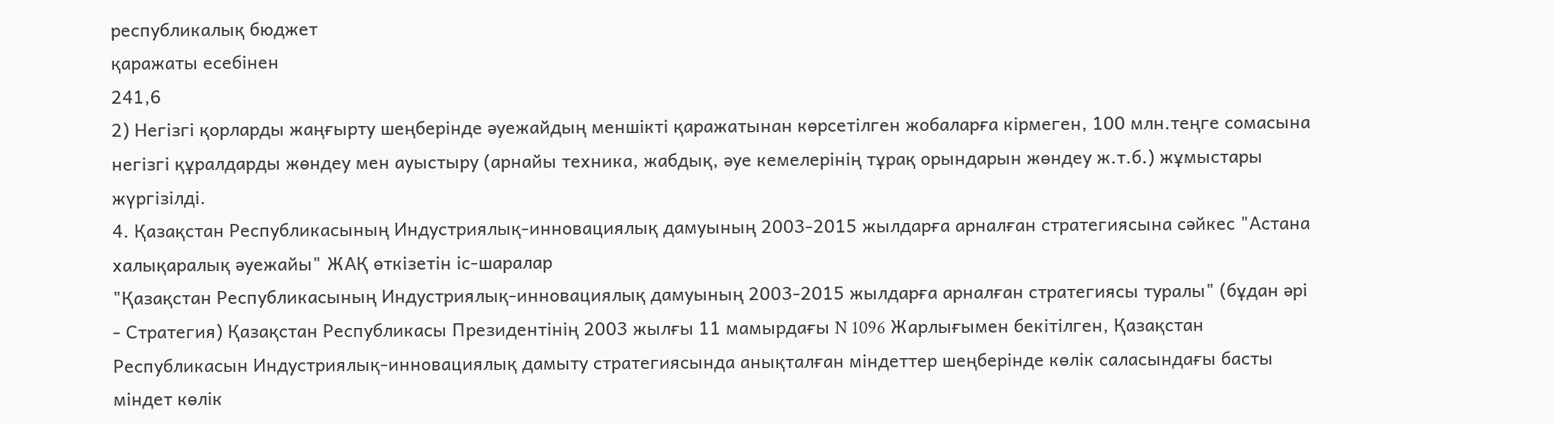республикалық бюджет
қаражаты есебiнен
241,6
2) Негізгi қорларды жаңғырту шеңберiнде әуежайдың меншiктi қаражатынан көрсетiлген жобаларға кiрмеген, 100 млн.теңге сомасына негізгi құралдарды жөндеу мен ауыстыру (арнайы техника, жабдық, әуе кемелерiнiң тұрақ орындарын жөндеу ж.т.б.) жұмыстары жүргізiлдi.
4. Қазақстан Республикасының Индустриялық-инновациялық дамуының 2003-2015 жылдарға арналған стратегиясына сәйкес "Астана халықаралық әуежайы" ЖАҚ өткiзетін iс-шаралар
"Қазақстан Республикасының Индустриялық-инновациялық дамуының 2003-2015 жылдарға арналған стратегиясы туралы" (бұдан әрi - Стратегия) Қазақстан Республикасы Президентiнiң 2003 жылғы 11 мамырдағы N 1096 Жарлығымен бекiтiлген, Қазақстан Республикасын Индустриялық-инновациялық дамыту стратегиясында анықталған міндеттер шеңберiнде көлiк саласындағы басты мiндет көлiк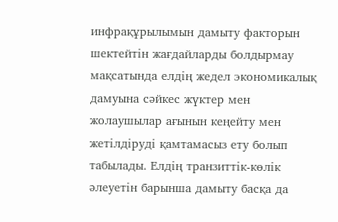инфрақұрылымын дамыту факторын шектейтiн жағдайларды болдырмау мақсатында елдiң жедел экономикалық дамуына сәйкес жүктер мен жолаушылар ағынын кеңейту мен жетілдiрудi қамтамасыз ету болып табылады. Елдiң транзиттiк-көлiк әлеуетiн барынша дамыту басқа да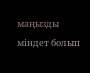маңызды мiндет болып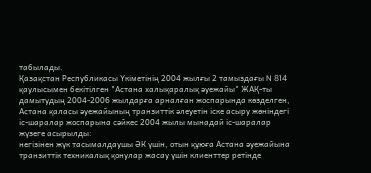табылады.
Қазақстан Республикасы Үкiметiнiң 2004 жылғы 2 тамыздағы N 814 қаулысымен бекiтiлген "Астана халықаралық әуежайы" ЖАҚ-ты дамытудың 2004-2006 жылдарға арналған жоспарында көзделген, Астана қаласы әуежайының транзиттiк әлеуетiн iске асыру жөнiндегi iс-шаралар жоспарына сәйкес 2004 жылы мынадай iс-шаралар жүзеге асырылды:
негiзiнен жүк тасымалдаушы ӘК үшiн, отын құюға Астана әуежайына транзиттiк техникалық қонулар жасау үшiн клиенттер ретiнде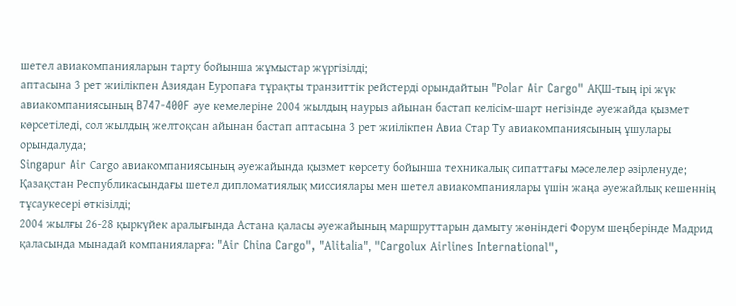шетел авиакомпанияларын тарту бойынша жұмыстар жүргізiлдi;
аптасына 3 рет жиілiкпен Азиядан Еуропаға тұрақты транзиттік рейстердi орындайтын "Роlаr Air Cargo" АҚШ-тың iрi жүк авиакомпаниясының B747-400F әуе кемелерiне 2004 жылдың наурыз айынан бастап келiсiм-шарт негізiнде әуежайда қызмет көрсетiледi, сол жылдың желтоқсан айынан бастап аптасына 3 рет жиiлiкпен Авиа Стар Ту авиакомпаниясының ұшулары орындалуда;
Singapur Air Саrgо авиакомпаниясының әуежайында қызмет көрсету бойынша техникалық сипаттағы мәселелер әзiрленуде;
Қазақстан Республикасындағы шетел дипломатиялық миссиялары мен шетел авиакомпаниялары үшiн жаңа әуежайлық кешеннiң тұсаукесерi өткiзiлдi;
2004 жылғы 26-28 қыркүйек аралығында Астана қаласы әуежайының маршруттарын дамыту жөнiндегi Форум шеңберiнде Мадрид қаласында мынадай компанияларға: "Аir China Cargo", "Аlitаliа", "Cargolux Аirlinеs International",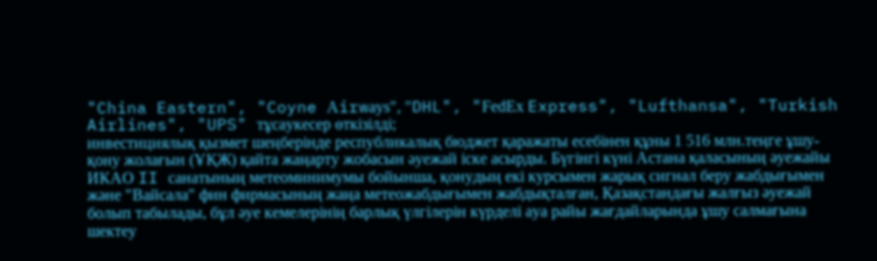"China Eastern", "Coyne Аirwауs", "DHL", "FеdЕх Express", "Lufthansa", "Turkish Airlines", "UPS" тұсаукесер өткiзiлдi;
инвестициялық қызмет шеңберiнде республикалық бюджет қаражаты есебiнен құны 1 516 млн.теңге ұшу-қону жолағын (ҰҚЖ) қайта жаңарту жобасын әуежай iске асырды. Бүгiнгі күнi Астана қаласының әуежайы ИКАО II санатының метеоминимумы бойынша, қонудың екі курсымен жарық сигнал беру жабдығымен және "Вайсала" фин фирмасының жаңа метеожабдығымен жабдықталған, Қазақстандағы жалғыз әуежай болып табылады, бұл әуе кемелерiнiң барлық үлгiлерiн күрделi ауа райы жағдайларында ұшу салмағына шектеу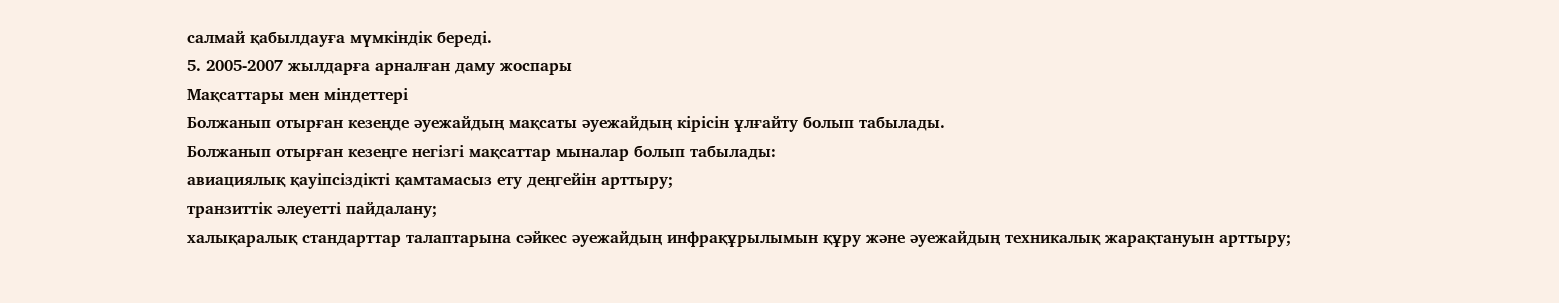салмай қабылдауға мүмкiндiк бередi.
5. 2005-2007 жылдарға арналған даму жоспары
Мақсаттары мен мiндеттерi
Болжанып отырған кезеңде әуежайдың мақсаты әуежайдың кiрiсiн ұлғайту болып табылады.
Болжанып отырған кезеңге негізгі мақсаттар мыналар болып табылады:
авиациялық қауiпсiздiкті қамтамасыз ету деңгейiн арттыру;
транзиттiк әлеуеттi пайдалану;
халықаралық стандарттар талаптарына сәйкес әуежайдың инфрақұрылымын құру және әуежайдың техникалық жарақтануын арттыру;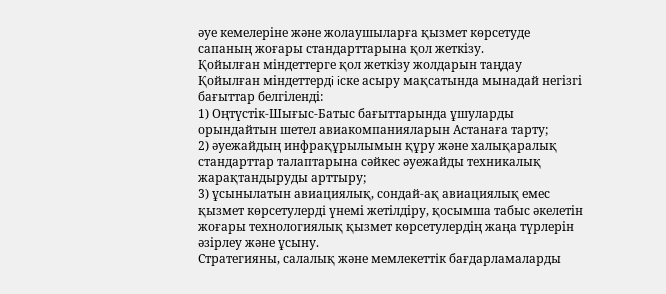әуе кемелерiне және жолаушыларға қызмет көрсетуде сапаның жоғары стандарттарына қол жеткiзу.
Қойылған мiндеттерге қол жеткiзу жолдарын таңдау
Қойылған мiндеттердi iске асыру мақсатында мынадай негiзгi бағыттар белгiлендi:
1) Оңтүстiк-Шығыс-Батыс бағыттарында ұшуларды орындайтын шетел авиакомпанияларын Астанаға тарту;
2) әуежайдың инфрақұрылымын құру және халықаралық стандарттар талаптарына сәйкес әуежайды техникалық жарақтандыруды арттыру;
3) ұсынылатын авиациялық, сондай-ақ авиациялық емес қызмет көрсетулерді үнемi жетiлдiру, қосымша табыс әкелетiн жоғары технологиялық қызмет көрсетулердiң жаңа түрлерiн әзiрлеу және ұсыну.
Стратегияны, салалық және мемлекеттік бағдарламаларды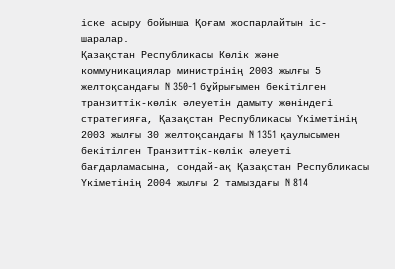iске асыру бойынша Қоғам жоспарлайтын iс-шаралар.
Қазақстан Республикасы Көлiк және коммуникациялар министрiнiң 2003 жылғы 5 желтоқсандағы N 350-1 бұйрығымен бекiтiлген транзиттік-көлiк әлеуетiн дамыту жөнiндегі стратегияға, Қазақстан Республикасы Үкiметiнiң 2003 жылғы 30 желтоқсандағы N 1351 қаулысымен бекiтiлген Транзиттік-көлiк әлеуетi бағдарламасына, сондай-ақ Қазақстан Республикасы Үкiметiнiң 2004 жылғы 2 тамыздағы N 814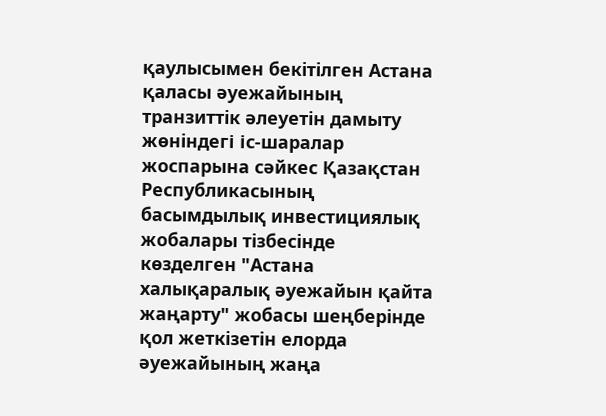қаулысымен бекiтiлген Астана қаласы әуежайының транзиттiк әлеуетiн дамыту жөнiндегі іс-шаралар жоспарына сәйкес Қазақстан Республикасының басымдылық инвестициялық жобалары тiзбесiнде көзделген "Астана халықаралық әуежайын қайта жаңарту" жобасы шеңберiнде қол жеткiзетiн елорда әуежайының жаңа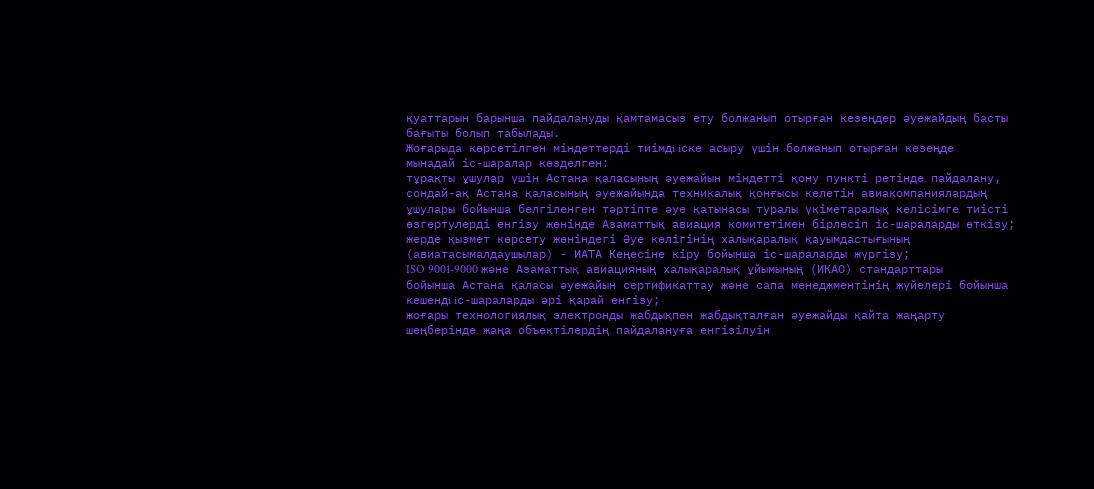қуаттарын барынша пайдалануды қамтамасыз ету болжанып отырған кезеңдер әуежайдың басты бағыты болып табылады.
Жоғарыда көрсетiлген мiндеттердi тиiмдi iске асыру үшiн болжанып отырған кезеңде мынадай iс-шаралар көзделген:
тұрақты ұшулар үшiн Астана қаласының әуежайын мiндеттi қону пунктi ретiнде пайдалану, сондай-ақ Астана қаласының әуежайында техникалық қонғысы келетін авиакомпаниялардың ұшулары бойынша белгiленген тәртiпте әуе қатынасы туралы үкiметаралық келiсiмге тиiстi өзгертулердi енгiзу жөнiнде Азаматтық авиация комитетiмен бiрлесiп іс-шараларды өткiзу;
жерде қызмет көрсету жөнiндегі Әуе көлігiнiң халықаралық қауымдастығының (авиатасымалдаушылар) - ИАТА Кеңесiне кiру бойынша iс-шараларды жүргізу;
ISO 9001-9000 және Азаматтық авиацияның халықаралық ұйымының (ИКАО) стандарттары бойынша Астана қаласы әуежайын сертификаттау және сапа менеджментiнiң жүйелерi бойынша кешендi iс-шараларды әрi қарай енгiзу;
жоғары технологиялық электронды жабдықпен жабдықталған әуежайды қайта жаңарту шеңберiнде жаңа объектiлердiң пайдалануға енгiзiлуiн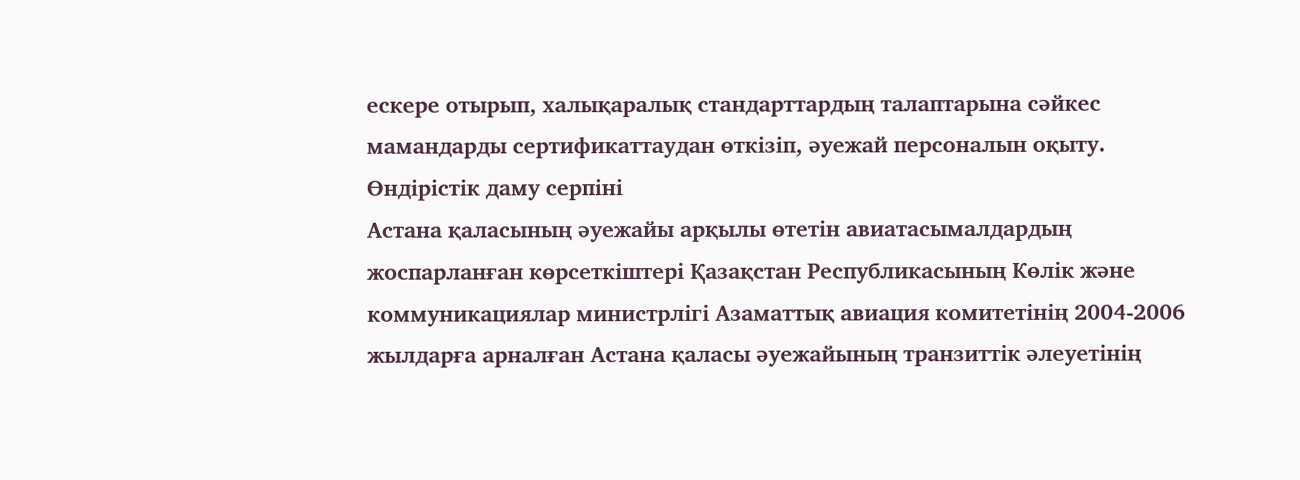ескере отырып, халықаралық стандарттардың талаптарына сәйкес мамандарды сертификаттаудан өткiзiп, әуежай персоналын оқыту.
Өндiрiстiк даму серпіні
Астана қаласының әуежайы арқылы өтетiн авиатасымалдардың жоспарланған көрсеткiштерi Қазақстан Республикасының Көлiк және коммуникациялар министрлiгi Азаматтық авиация комитетiнiң 2004-2006 жылдарға арналған Астана қаласы әуежайының транзиттiк әлеуетiнiң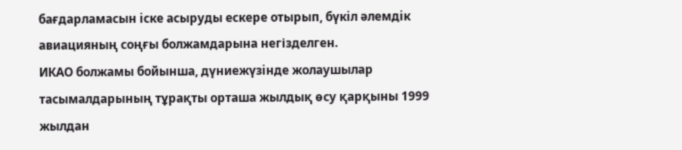бағдарламасын iске асыруды ескере отырып, бүкiл әлемдiк авиацияның соңғы болжамдарына негізделген.
ИКАО болжамы бойынша, дүниежүзiнде жолаушылар тасымалдарының тұрақты орташа жылдық өсу қарқыны 1999 жылдан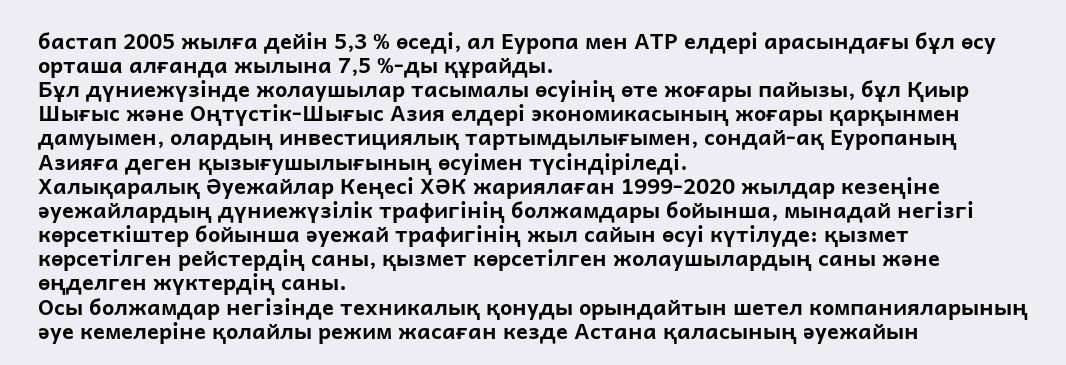бастап 2005 жылға дейiн 5,3 % өседi, ал Еуропа мен АТР елдерi арасындағы бұл өсу орташа алғанда жылына 7,5 %-ды құрайды.
Бұл дүниежүзiнде жолаушылар тасымалы өсуiнiң өте жоғары пайызы, бұл Қиыр Шығыс және Оңтүстiк-Шығыс Азия елдерi экономикасының жоғары қарқынмен дамуымен, олардың инвестициялық тартымдылығымен, сондай-ақ Еуропаның Азияға деген қызығушылығының өсуiмен түсiндiрiледi.
Халықаралық Әуежайлар Кеңесi ХӘК жариялаған 1999-2020 жылдар кезеңiне әуежайлардың дүниежүзiлiк трафигiнiң болжамдары бойынша, мынадай негiзгi көрсеткiштер бойынша әуежай трафигінiң жыл сайын өсуi күтiлуде: қызмет көрсетiлген рейстердің саны, қызмет көрсетiлген жолаушылардың саны және өңделген жүктердiң саны.
Осы болжамдар негiзiнде техникалық қонуды орындайтын шетел компанияларының әуе кемелерiне қолайлы режим жасаған кезде Астана қаласының әуежайын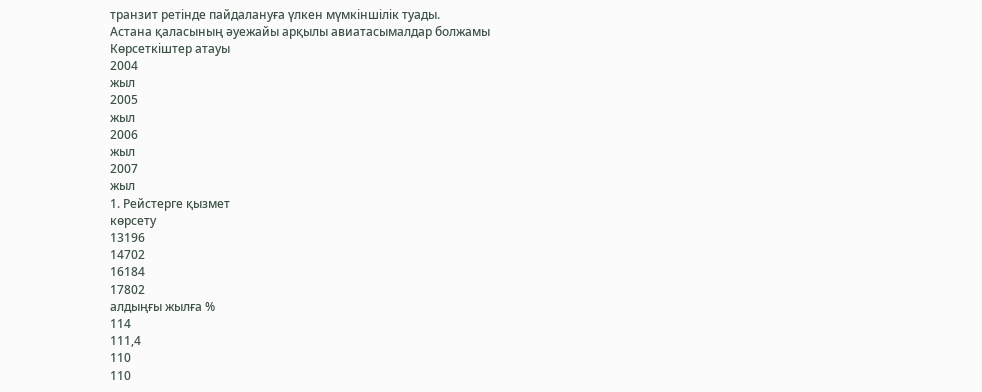транзит ретiнде пайдалануға үлкен мүмкiншiлiк туады.
Астана қаласының әуежайы арқылы авиатасымалдар болжамы
Көрсеткiштер атауы
2004
жыл
2005
жыл
2006
жыл
2007
жыл
1. Рейстерге қызмет
көрсету
13196
14702
16184
17802
алдыңғы жылға %
114
111,4
110
110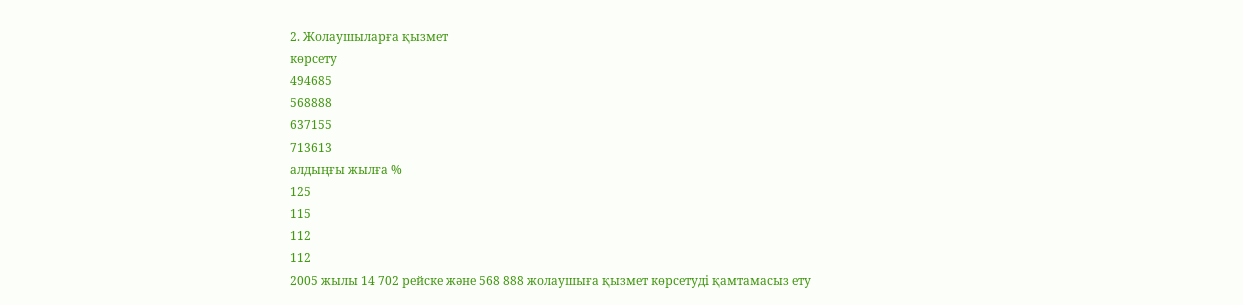2. Жолаушыларға қызмет
көрсету
494685
568888
637155
713613
алдыңғы жылға %
125
115
112
112
2005 жылы 14 702 рейске және 568 888 жолаушыға қызмет көрсетудi қамтамасыз ету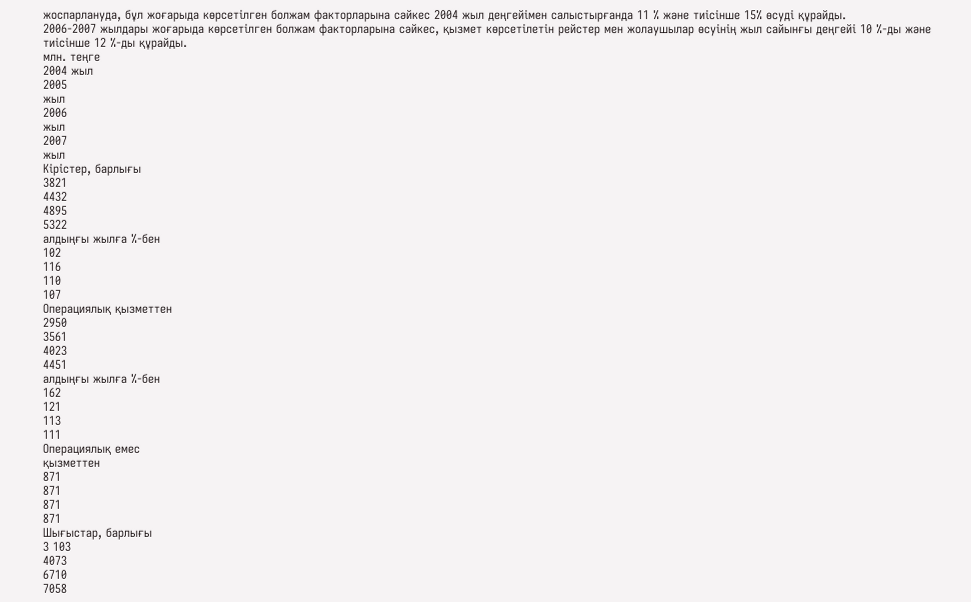жоспарлануда, бұл жоғарыда көрсетiлген болжам факторларына сәйкес 2004 жыл деңгейiмен салыстырғанда 11 % және тиiсiнше 15% өсудi құрайды.
2006-2007 жылдары жоғарыда көрсетілген болжам факторларына сәйкес, қызмет көрсетілетiн рейстер мен жолаушылар өсуiнiң жыл сайынғы деңгейi 10 %-ды және тиiсiнше 12 %-ды құрайды.
млн. теңге
2004 жыл
2005
жыл
2006
жыл
2007
жыл
Кірістер, барлығы
3821
4432
4895
5322
алдыңғы жылға %-бен
102
116
110
107
Oпeрациялық қызметтен
2950
3561
4023
4451
алдыңғы жылға %-бен
162
121
113
111
Oпeрациялық емес
қызметтен
871
871
871
871
Шығыстар, барлығы
3 103
4073
6710
7058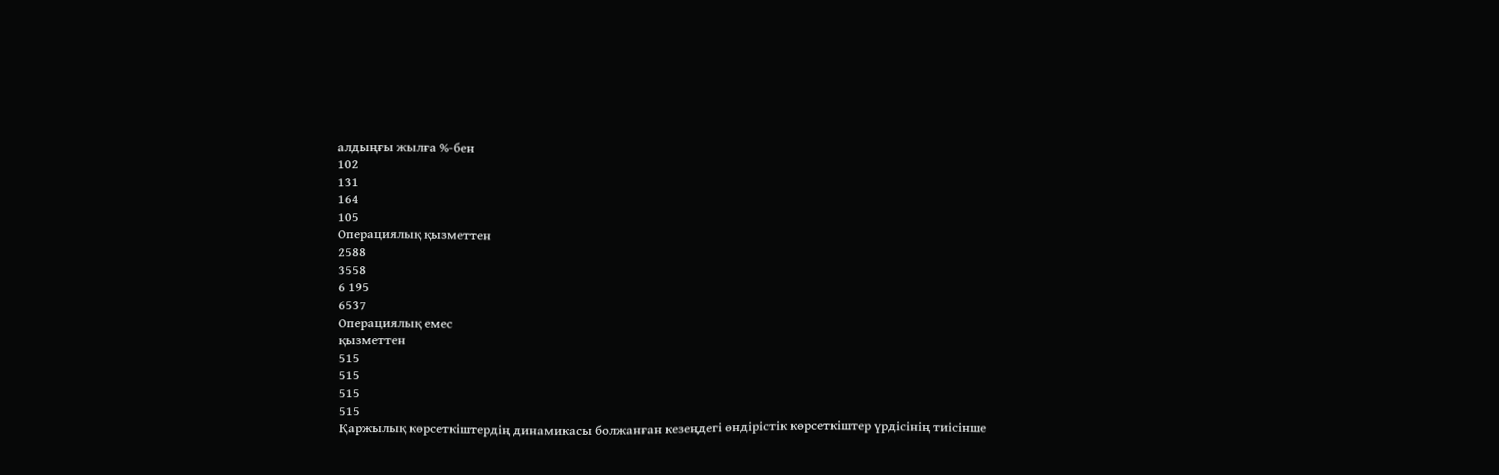алдыңғы жылға %-бен
102
131
164
105
Oпeрациялық қызметтен
2588
3558
6 195
6537
Oпeрациялық емес
қызметтен
515
515
515
515
Қаржылық көрсеткiштердiң динамикасы болжанған кезеңдегі өндiрiстiк көрсеткiштер үрдiсiнiң тиiсiнше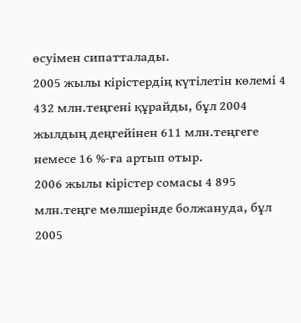өсуiмен сипатталады.
2005 жылы кiрiстердiң күтілетiн көлемi 4 432 млн.теңгенi құрайды, бұл 2004 жылдың деңгейiнен 611 млн.теңгеге немесе 16 %-ға артып отыр.
2006 жылы кiрiстер сомасы 4 895 млн.теңге мөлшерiнде болжануда, бұл 2005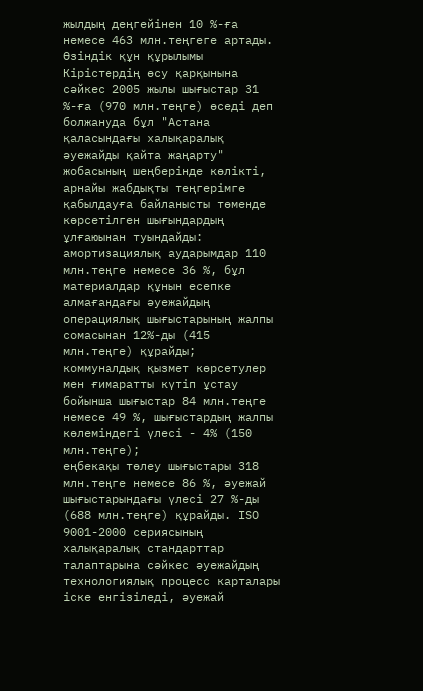жылдың деңгейiнен 10 %-ға немесе 463 млн.теңгеге артады.
Өзiндiк құн құрылымы
Кiрiстердiң өсу қарқынына сәйкес 2005 жылы шығыстар 31 %-ға (970 млн.теңге) өседi деп болжануда бұл "Астана қаласындағы халықаралық әуежайды қайта жаңарту" жобасының шеңберiнде көлiктi, арнайы жабдықты теңгерiмге қабылдауға байланысты төменде көрсетiлген шығындардың ұлғаюынан туындайды:
амортизациялық аударымдар 110 млн.теңге немесе 36 %, бұл материалдар құнын есепке алмағандағы әуежайдың операциялық шығыстарының жалпы сомасынан 12%-ды (415 млн.теңге) құрайды;
коммуналдық қызмет көрсетулер мен ғимаратты күтiп ұстау бойынша шығыстар 84 млн.теңге немесе 49 %, шығыстардың жалпы көлемiндегі үлесi - 4% (150 млн.теңге);
еңбекақы төлеу шығыстары 318 млн.теңге немесе 86 %, әуежай шығыстарындағы үлесi 27 %-ды (688 млн.теңге) құрайды. ISO 9001-2000 сериясының халықаралық стандарттар талаптарына сәйкес әуежайдың технологиялық процесс карталары iске енгiзiледi, әуежай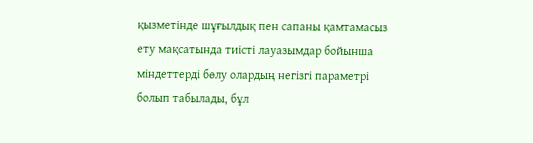қызметiнде шұғылдық пен сапаны қамтамасыз ету мақсатында тиiстi лауазымдар бойынша мiндеттердi бөлу олардың негізгi параметрi болып табылады, бұл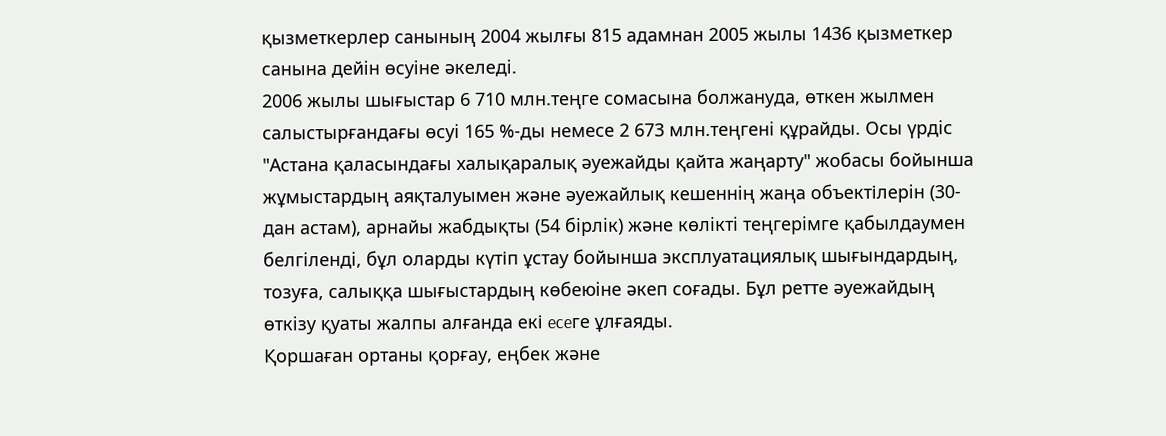қызметкерлер санының 2004 жылғы 815 адамнан 2005 жылы 1436 қызметкер санына дейiн өсуiне әкеледi.
2006 жылы шығыстар 6 710 млн.теңге сомасына болжануда, өткен жылмен салыстырғандағы өсуi 165 %-ды немесе 2 673 млн.теңгенi құрайды. Осы үрдiс "Астана қаласындағы халықаралық әуежайды қайта жаңарту" жобасы бойынша жұмыстардың аяқталуымен және әуежайлық кешеннiң жаңа объектілерiн (30-дан астам), арнайы жабдықты (54 бiрлiк) және көлiктi теңгерiмге қабылдаумен белгiлендi, бұл оларды күтіп ұстау бойынша эксплуатациялық шығындардың, тозуға, салыққа шығыстардың көбеюiне әкеп соғады. Бұл ретте әуежайдың өткiзу қуаты жалпы алғанда екі eceгe ұлғаяды.
Қоршаған ортаны қорғау, еңбек және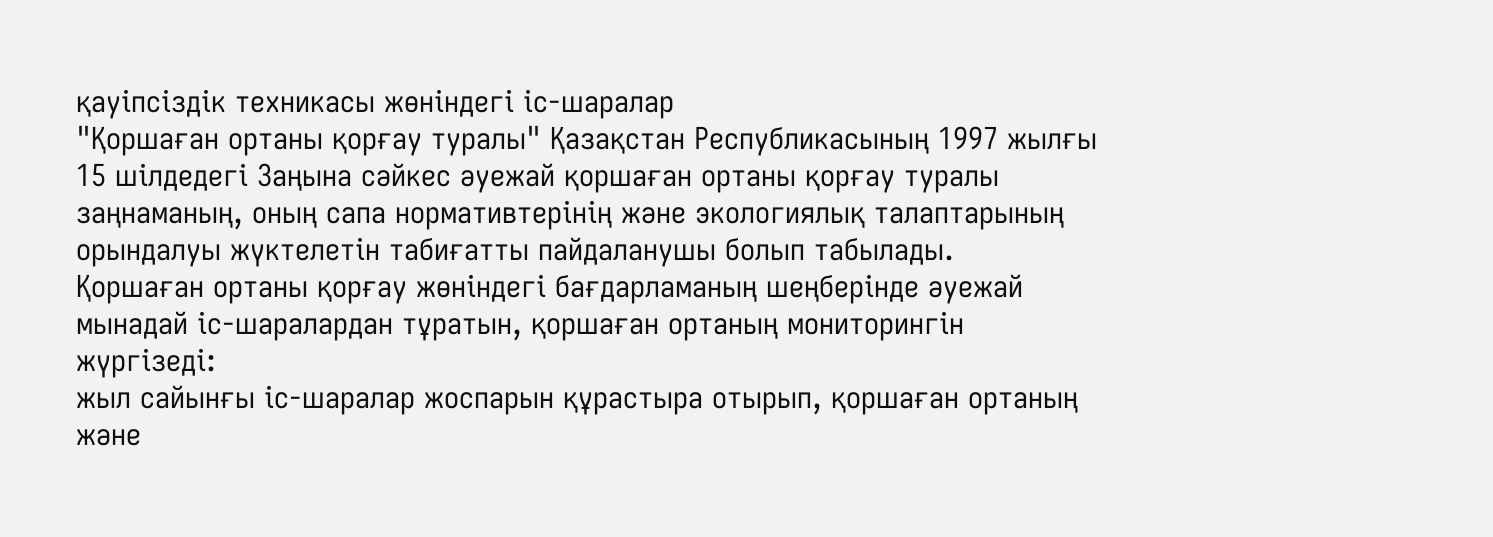қауiпсiздiк техникасы жөнiндегi іс-шаралар
"Қоршаған ортаны қорғау туралы" Қазақстан Республикасының 1997 жылғы 15 шiлдедегi Заңына сәйкес әуежай қоршаған ортаны қорғау туралы заңнаманың, оның сапа нормативтерiнiң және экологиялық талаптарының орындалуы жүктелетін табиғатты пайдаланушы болып табылады.
Қоршаған ортаны қорғау жөнiндегi бағдарламаның шеңберiнде әуежай мынадай iс-шаралардан тұратын, қоршаған ортаның мониторингiн жүргізедi:
жыл сайынғы іс-шаралар жоспарын құрастыра отырып, қоршаған ортаның және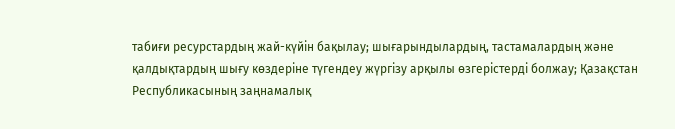табиғи ресурстардың жай-күйін бақылау; шығарындылардың, тастамалардың және қалдықтардың шығу көздерiне түгендеу жүргізу арқылы өзгерiстердi болжау; Қазақстан Республикасының заңнамалық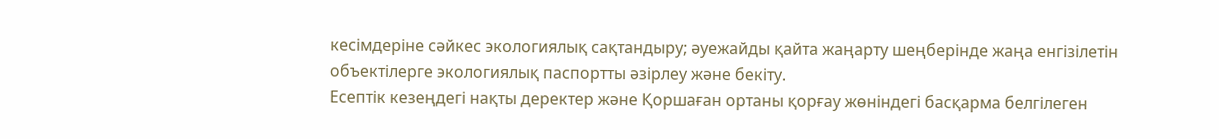кесiмдерiне сәйкес экологиялық сақтандыру; әуежайды қайта жаңарту шеңберiнде жаңа енгізілетін объектiлерге экологиялық паспортты әзiрлеу және бекiту.
Есептік кезеңдегі нақты деректер және Қоршаған ортаны қорғау жөнiндегi басқарма белгілеген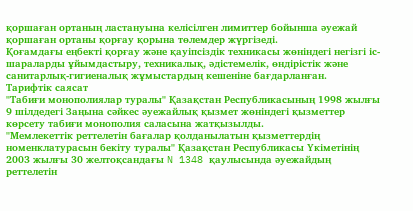қоршаған ортаның ластануына келiсiлген лимиттер бойынша әуежай қоршаған ортаны қорғау қорына төлемдер жүргізеді.
Қоғамдағы еңбектi қорғау және қауiпсiздiк техникасы жөнiндегi негізгi іс-шараларды ұйымдастыру, техникалық, әдiстемелiк, өндiрiстiк және санитарлық-гигиеналық жұмыстардың кешеніне бағдарланған.
Тарифтік саясат
"Табиғи монополиялар туралы" Қазақстан Республикасының 1998 жылғы 9 шiлдедегі Заңына сәйкес әуежайлық қызмет жөнiндегi қызметтер көрсету табиғи монополия саласына жатқызылды.
"Мемлекеттiк реттелетiн бағалар қолданылатын қызметтердiң номенклатурасын бекiту туралы" Қазақстан Республикасы Үкiметiнiң 2003 жылғы 30 желтоқсандағы N 1348 қаулысында әуежайдың реттелетiн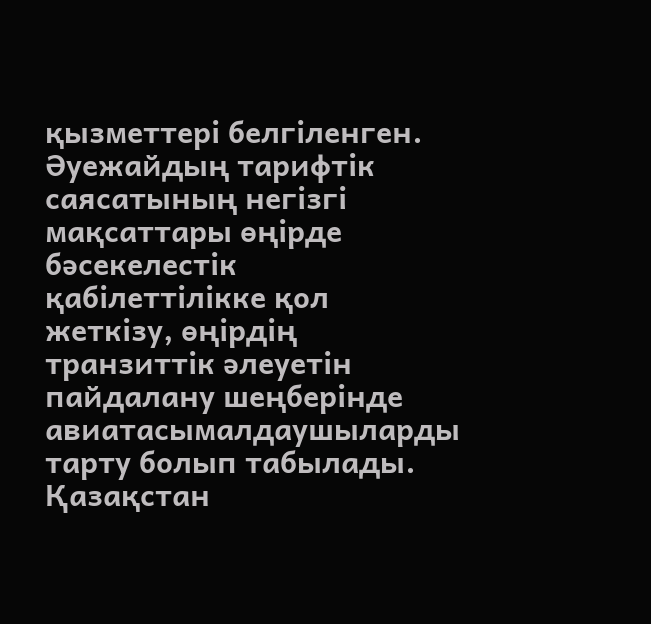қызметтерi белгiленген.
Әуежайдың тарифтiк саясатының негiзгі мақсаттары өңірде бәсекелестiк қабiлеттілiкке қол жеткiзу, өңiрдiң транзиттік әлеуетiн пайдалану шеңберiнде авиатасымалдаушыларды тарту болып табылады.
Қазақстан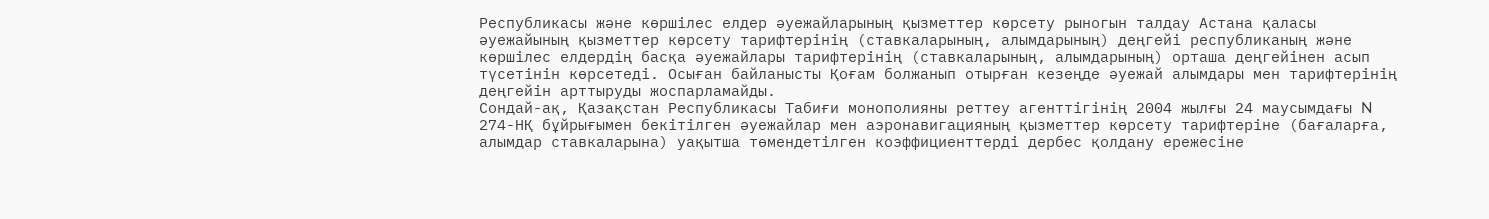Республикасы және көршiлес елдер әуежайларының қызметтер көрсету рыногын талдау Астана қаласы әуежайының қызметтер көрсету тарифтерiнiң (ставкаларының, алымдарының) деңгейі республиканың және көршiлес елдердiң басқа әуежайлары тарифтерінің (ставкаларының, алымдарының) орташа деңгейiнен асып түсетiнiн көрсетедi. Осыған байланысты Қоғам болжанып отырған кезеңде әуежай алымдары мен тарифтерінің деңгейiн арттыруды жоспарламайды.
Сондай-ақ, Қазақстан Республикасы Табиғи монополияны реттеу агенттігiнiң 2004 жылғы 24 маусымдағы N 274-НҚ бұйрығымен бекiтiлген әуежайлар мен аэронавигацияның қызметтер көрсету тарифтерiне (бағаларға, алымдар ставкаларына) уақытша төмендетілген коэффициенттердi дербес қолдану ережесiне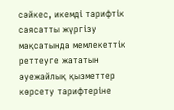сәйкес, икемдi тарифтік саясатты жүргізу мақсатында мемлекеттiк реттеуге жататын әуежайлық қызметтер көрсету тарифтерiне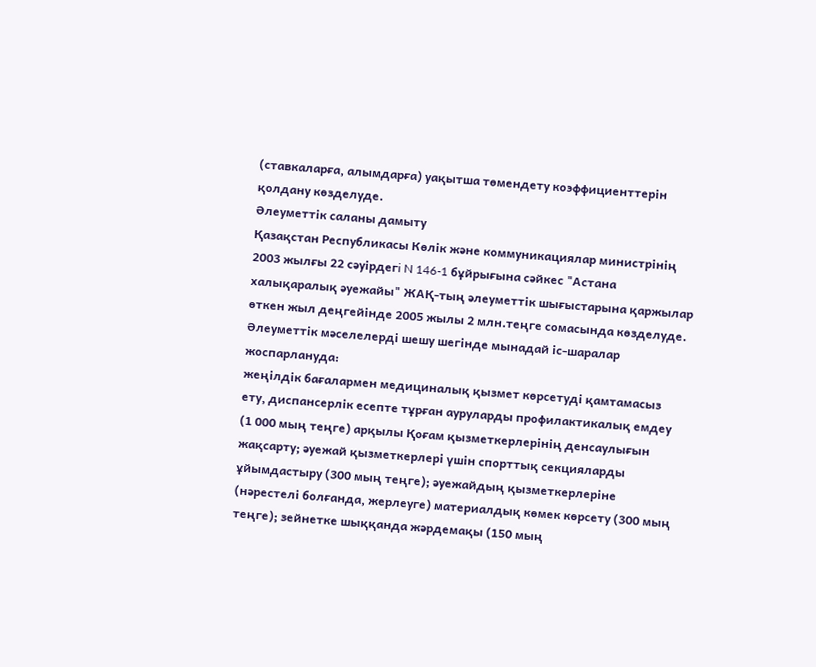(ставкаларға, алымдарға) уақытша төмендету коэффициенттерін қолдану көзделуде.
Әлеуметтiк саланы дамыту
Қазақстан Республикасы Көлiк және коммуникациялар министрiнiң 2003 жылғы 22 сәуiрдегi N 146-1 бұйрығына сәйкес "Астана халықаралық әуежайы" ЖАҚ-тың әлеуметтік шығыстарына қаржылар өткен жыл деңгейiнде 2005 жылы 2 млн.теңге сомасында көзделуде.
Әлеуметтiк мәселелердi шешу шегiнде мынадай іс-шаралар жоспарлануда:
жеңiлдiк бағалармен медициналық қызмет көрсетудi қамтамасыз ету, диспансерлiк есепте тұрған ауруларды профилактикалық емдеу (1 000 мың теңге) арқылы Қоғам қызметкерлерiнiң денсаулығын жақсарту; әуежай қызметкерлерi үшiн спорттық секцияларды ұйымдастыру (300 мың теңге); әуежайдың қызметкерлерiне (нәрестелi болғанда, жерлеуге) материалдық көмек көрсету (300 мың теңге); зейнетке шыққанда жәрдемақы (150 мың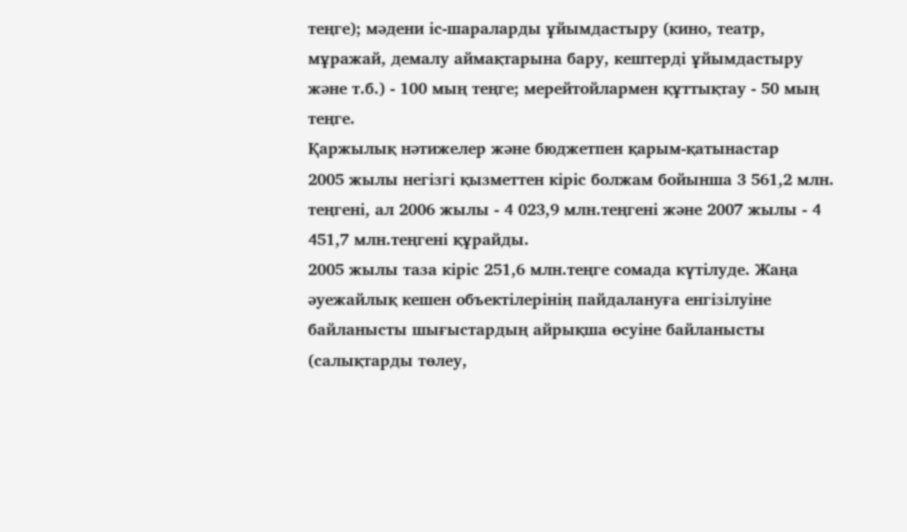теңге); мәдени iс-шараларды ұйымдастыру (кино, театр, мұражай, демалу аймақтарына бару, кештердi ұйымдастыру және т.б.) - 100 мың теңге; мерейтойлармен құттықтау - 50 мың теңге.
Қаржылық нәтижелер және бюджетпен қарым-қатынастар
2005 жылы негiзгi қызметтен кiрiс болжам бойынша 3 561,2 млн. теңгенi, ал 2006 жылы - 4 023,9 млн.теңгенi және 2007 жылы - 4 451,7 млн.теңгені құрайды.
2005 жылы таза кiрiс 251,6 млн.теңге сомада күтілуде. Жаңа әуежайлық кешен объектілерiнiң пайдалануға енгiзiлуiне байланысты шығыстардың айрықша өсуiне байланысты (салықтарды төлеу,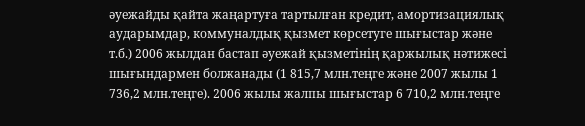әуежайды қайта жаңартуға тартылған кредит, амортизациялық аударымдар, коммуналдық қызмет көрсетуге шығыстар және т.б.) 2006 жылдан бастап әуежай қызметiнiң қаржылық нәтижесi шығындармен болжанады (1 815,7 млн.теңге және 2007 жылы 1 736,2 млн.теңге). 2006 жылы жалпы шығыстар 6 710,2 млн.теңге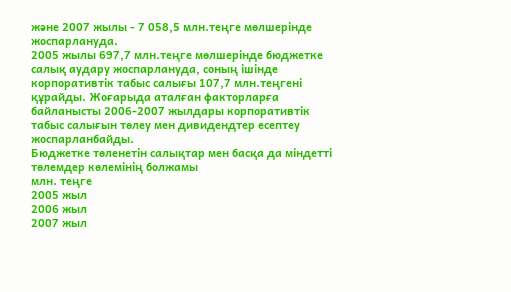және 2007 жылы - 7 058,5 млн.теңге мөлшерiнде жоспарлануда.
2005 жылы 697,7 млн.теңге мөлшерiнде бюджетке салық аудару жоспарлануда, соның iшiнде корпоративтік табыс салығы 107,7 млн.теңгені құрайды. Жоғарыда аталған факторларға байланысты 2006-2007 жылдары корпоративтік табыс салығын төлеу мен дивидендтер есептеу жоспарланбайды.
Бюджетке төленетін салықтар мен басқа да мiндеттi төлемдер көлемiнiң болжамы
млн. теңге
2005 жыл
2006 жыл
2007 жыл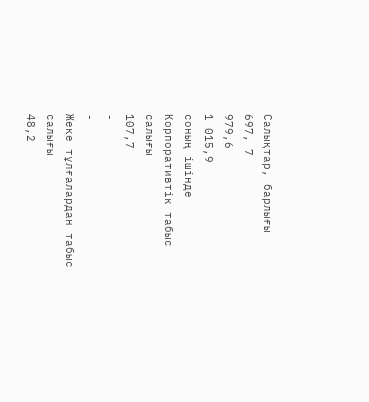Салықтар, барлығы
697, 7
979,6
1 015,9
соның ішінде
Корпоративтiк табыс
салығы
107,7
-
-
Жеке тұлғалардан табыс
салығы
48,2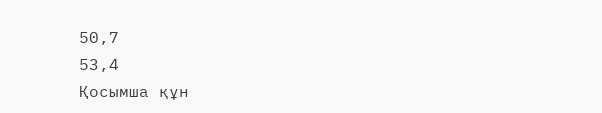50,7
53,4
Қосымша құн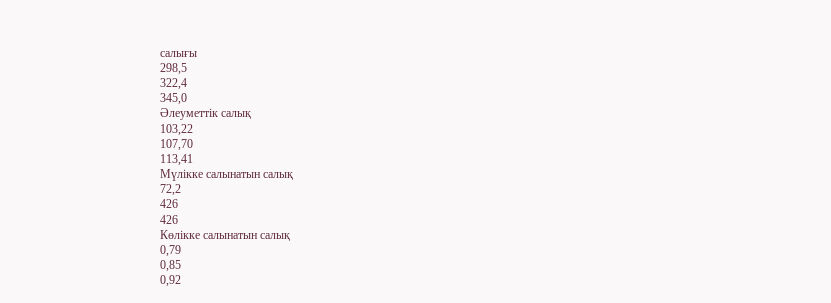салығы
298,5
322,4
345,0
Әлеуметтiк салық
103,22
107,70
113,41
Мүлiкке салынатын салық
72,2
426
426
Көлiкке салынатын салық
0,79
0,85
0,92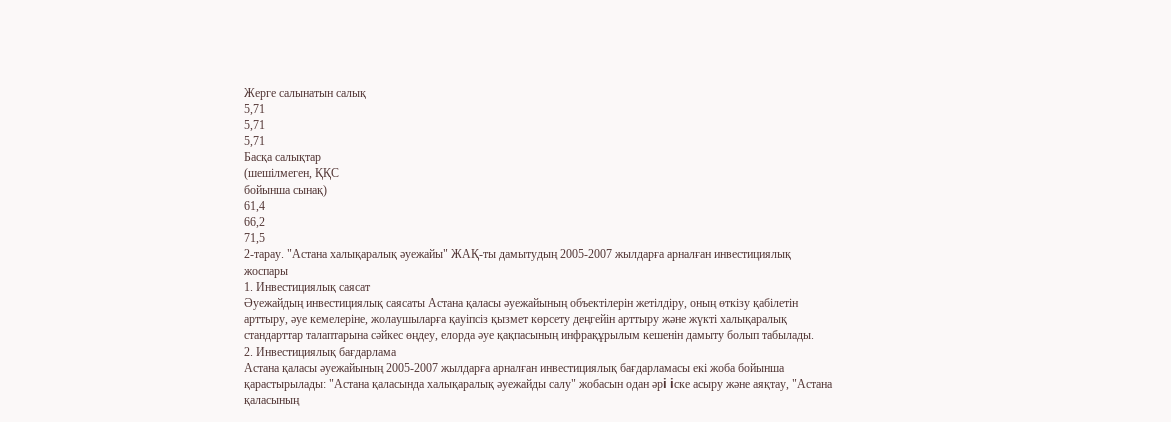Жерге салынатын салық
5,71
5,71
5,71
Басқа салықтар
(шешiлмеген, ҚҚС
бойынша сынақ)
61,4
66,2
71,5
2-тарау. "Астана халықаралық әуежайы" ЖАҚ-ты дамытудың 2005-2007 жылдарға арналған инвестициялық жоспары
1. Инвестициялық саясат
Әуежайдың инвестициялық саясаты Астана қаласы әуежайының объектілерiн жетілдiру, оның өткiзу қабiлетiн арттыру, әуе кемелерiне, жолаушыларға қауiпсiз қызмет көрсету деңгейiн арттыру және жүктi халықаралық стандарттар талаптарына сәйкес өңдеу, елорда әуе қақпасының инфрақұрылым кешенiн дамыту болып табылады.
2. Инвестициялық бағдарлама
Астана қаласы әуежайының 2005-2007 жылдарға арналған инвестициялық бағдарламасы екi жоба бойынша қарастырылады: "Астана қаласында халықаралық әуежайды салу" жобасын одан әрi iске асыру және аяқтау, "Астана қаласының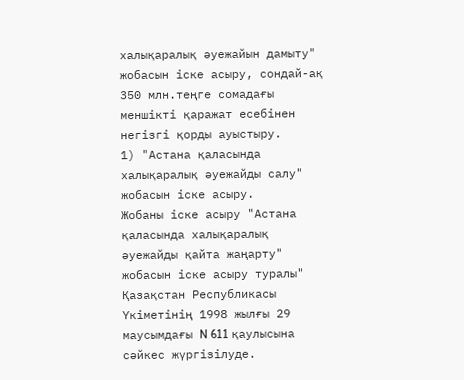халықаралық әуежайын дамыту" жобасын iске асыру, сондай-ақ 350 млн.теңге сомадағы меншiктi қаражат есебiнен негізгi қорды ауыстыру.
1) "Астана қаласында халықаралық әуежайды салу" жобасын iске асыру.
Жобаны iске асыру "Астана қаласында халықаралық әуежайды қайта жаңарту" жобасын iске асыру туралы" Қазақстан Республикасы Үкiметiнiң 1998 жылғы 29 маусымдағы N 611 қаулысына сәйкес жүргiзiлуде.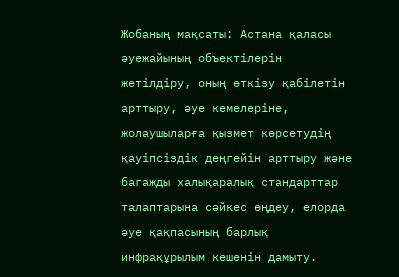Жобаның мақсаты: Астана қаласы әуежайының объектiлерiн жетiлдiру, оның өткiзу қабілетiн арттыру, әуе кемелерiне, жолаушыларға қызмет көрсетудiң қауiпсiздiк деңгейiн арттыру және багажды халықаралық стандарттар талаптарына сәйкес өңдеу, елорда әуе қақпасының барлық инфрақұрылым кешенiн дамыту.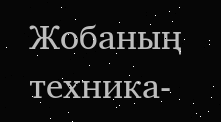Жобаның техника-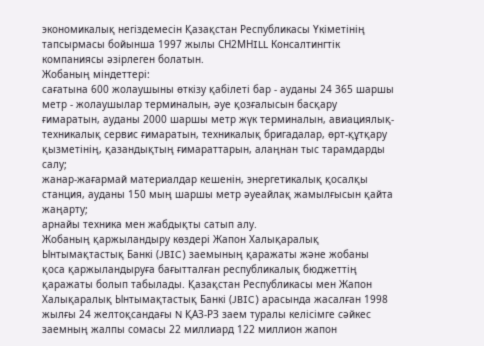экономикалық негіздемесiн Қазақстан Республикасы Үкiметінiң тапсырмасы бойынша 1997 жылы СН2МНILL Консалтингтік компаниясы әзiрлеген болатын.
Жобаның мiндеттерi:
сағатына 600 жолаушыны өткiзу қабілеті бар - ауданы 24 365 шаршы метр - жолаушылар терминалын, әуе қозғалысын басқару ғимаратын, ауданы 2000 шаршы метр жүк терминалын, авиациялық-техникалық сервис ғимаратын, техникалық бригадалар, өрт-құтқару қызметiнiң, қазандықтың ғимараттарын, алаңнан тыс тарамдарды салу;
жанар-жағармай материалдар кешенiн, энергетикалық қосалқы станция, ауданы 150 мың шаршы метр әуеайлақ жамылғысын қайта жаңарту;
арнайы техника мен жабдықты сатып алу.
Жобаның қаржыландыру көздерi Жапон Халықаралық Ынтымақтастық Банкi (JBIC) заемының қаражаты және жобаны қоса қаржыландыруға бағытталған республикалық бюджеттiң қаражаты болып табылады. Қазақстан Республикасы мен Жапон Халықаралық Ынтымақтастық Банкi (JBIC) арасында жасалған 1998 жылғы 24 желтоқсандағы N ҚAЗ-PЗ заем туралы келiсiмге сәйкес заемның жалпы сомасы 22 миллиард 122 миллион жапон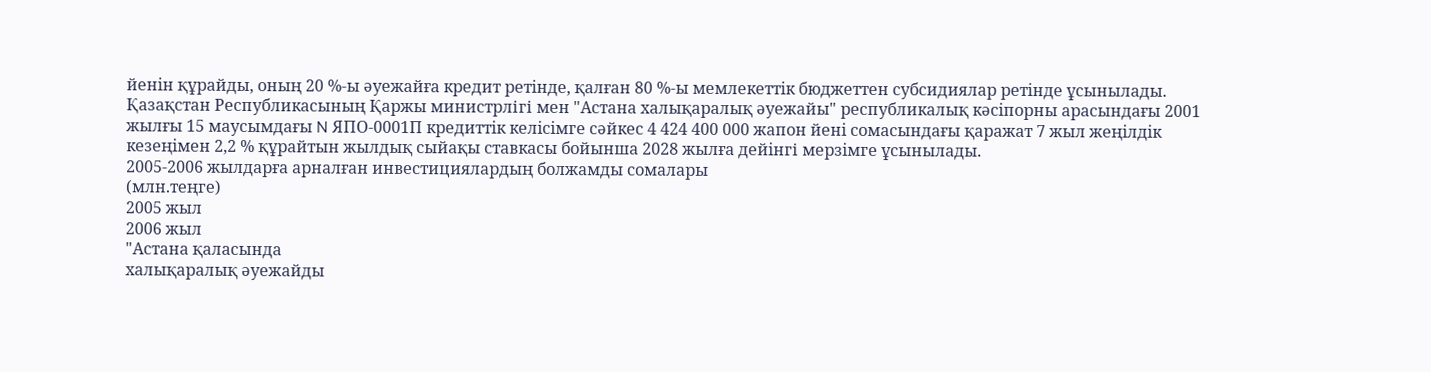йенiн құрайды, оның 20 %-ы әуежайға кредит ретiнде, қалған 80 %-ы мемлекеттiк бюджеттен субсидиялар ретiнде ұсынылады.
Қазақстан Республикасының Қаржы министрлігі мен "Астана халықаралық әуежайы" республикалық кәсiпорны арасындағы 2001 жылғы 15 маусымдағы N ЯПО-0001П кредиттiк келiсiмге сәйкес 4 424 400 000 жапон йенi сомасындағы қаражат 7 жыл жеңiлдiк кезеңiмен 2,2 % құрайтын жылдық сыйақы ставкасы бойынша 2028 жылға дейiнгі мерзiмге ұсынылады.
2005-2006 жылдарға арналған инвестициялардың болжамды сомалары
(млн.теңге)
2005 жыл
2006 жыл
"Астана қаласында
халықаралық әуежайды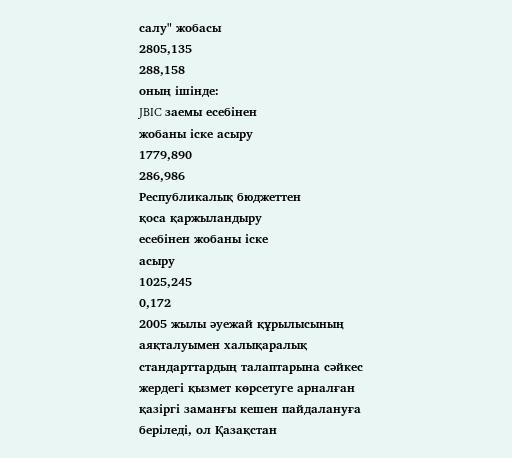салу" жобасы
2805,135
288,158
оның ішінде:
JBIC заемы есебiнен
жобаны iске асыру
1779,890
286,986
Республикалық бюджеттен
қоса қаржыландыру
есебiнен жобаны iске
асыру
1025,245
0,172
2005 жылы әуежай құрылысының аяқталуымен халықаралық стандарттардың талаптарына сәйкес жердегi қызмет көрсетуге арналған қазiргi заманғы кешен пайдалануға берiледi, ол Қазақстан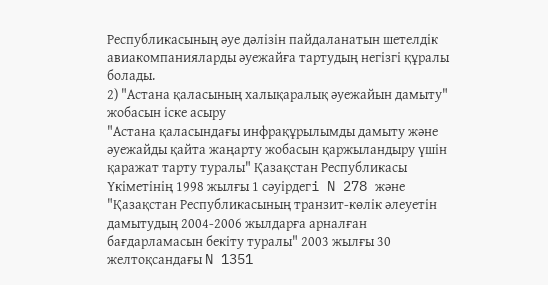Республикасының әуе дәлiзiн пайдаланатын шетелдiк авиакомпанияларды әуежайға тартудың негізгi құралы болады.
2) "Астана қаласының халықаралық әуежайын дамыту" жобасын iске асыру
"Астана қаласындағы инфрақұрылымды дамыту және әуежайды қайта жаңарту жобасын қаржыландыру үшiн қаражат тарту туралы" Қазақстан Республикасы Үкiметінiң 1998 жылғы 1 сәуiрдегi N 278 және "Қазақстан Республикасының транзит-көлiк әлеуетiн дамытудың 2004-2006 жылдарға арналған бағдарламасын бекiту туралы" 2003 жылғы 30 желтоқсандағы N 1351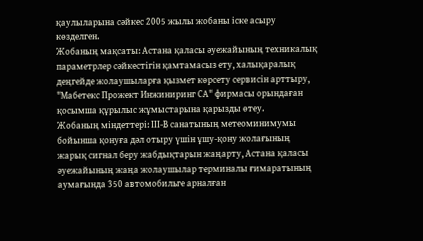қаулыларына сәйкес 2005 жылы жобаны iске асыру көзделген.
Жобаның мақсаты: Астана қаласы әуежайының техникалық параметрлер сәйкестiгін қамтамасыз ету, халықаралық деңгейде жолаушыларға қызмет көрсету сервисiн арттыру, "Мабетекс Прожект Инжиниринг СА" фирмасы орындаған қосымша құрылыс жұмыстарына қарызды өтеу.
Жобаның мiндеттерi: ІІІ-В санатының метеоминимумы бойынша қонуға дәл отыру үшiн ұшу-қону жолағының жарық сигнал беру жабдықтарын жаңарту, Астана қаласы әуежайының жаңа жолаушылар терминалы ғимаратының аумағында 350 автомобильге арналған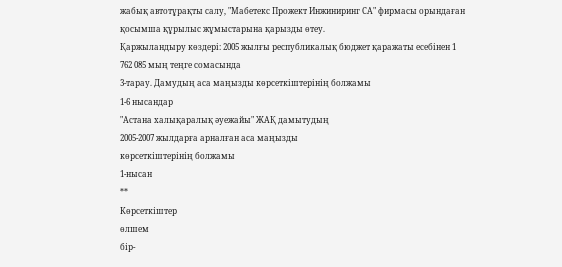жабық автотұрақты салу, "Мабетекс Прожект Инжиниринг СА" фирмасы орындаған қосымша құрылыс жұмыстарына қарызды өтеу.
Қаржыландыру көздерi: 2005 жылғы республикалық бюджет қаражаты есебiнен 1 762 085 мың теңге сомасында
3-тарау. Дамудың аса маңызды көрсеткiштерiнің болжамы
1-6 нысандар
"Астана халықаралық әуежайы" ЖАҚ дамытудың
2005-2007 жылдарға арналған аса маңызды
көрсеткіштерінің болжамы
1-нысан
**
Көрсеткіштер
өлшем
бір-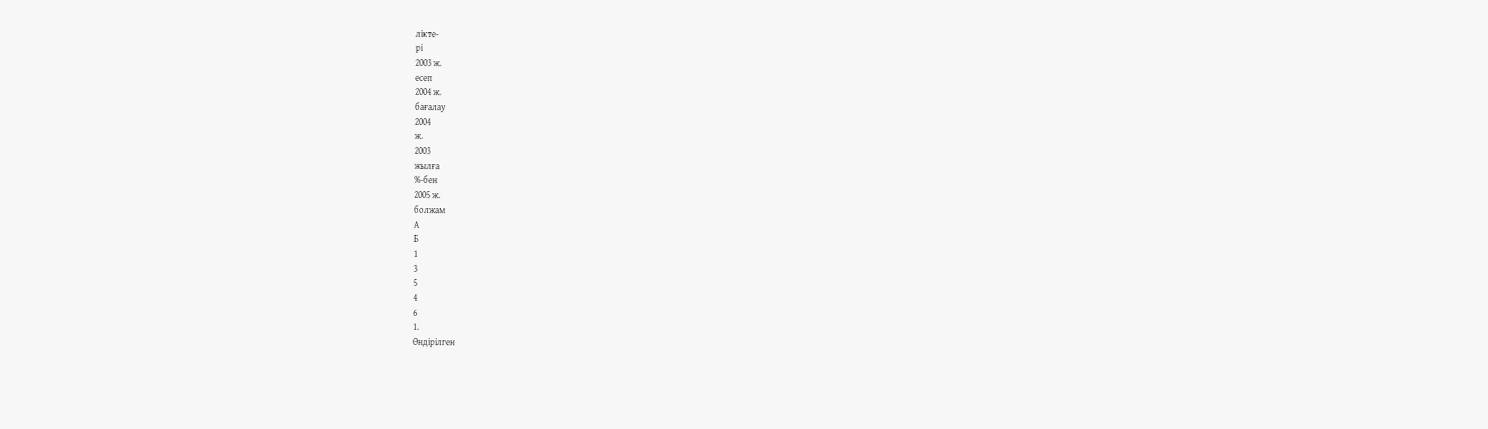лікте-
рі
2003 ж.
есеп
2004 ж.
бағалау
2004
ж.
2003
жылға
%-бен
2005 ж.
болжам
А
Б
1
3
5
4
6
1.
Өндірілген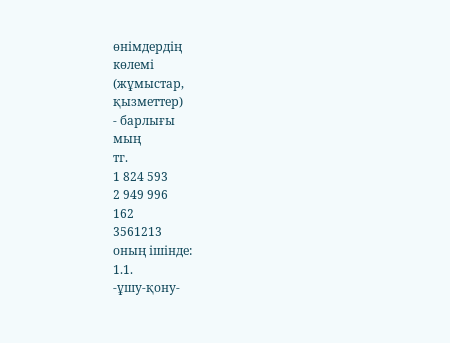өнімдердің
көлемі
(жұмыстар,
қызметтер)
- барлығы
мың
тг.
1 824 593
2 949 996
162
3561213
оның ішінде:
1.1.
-ұшу-қону-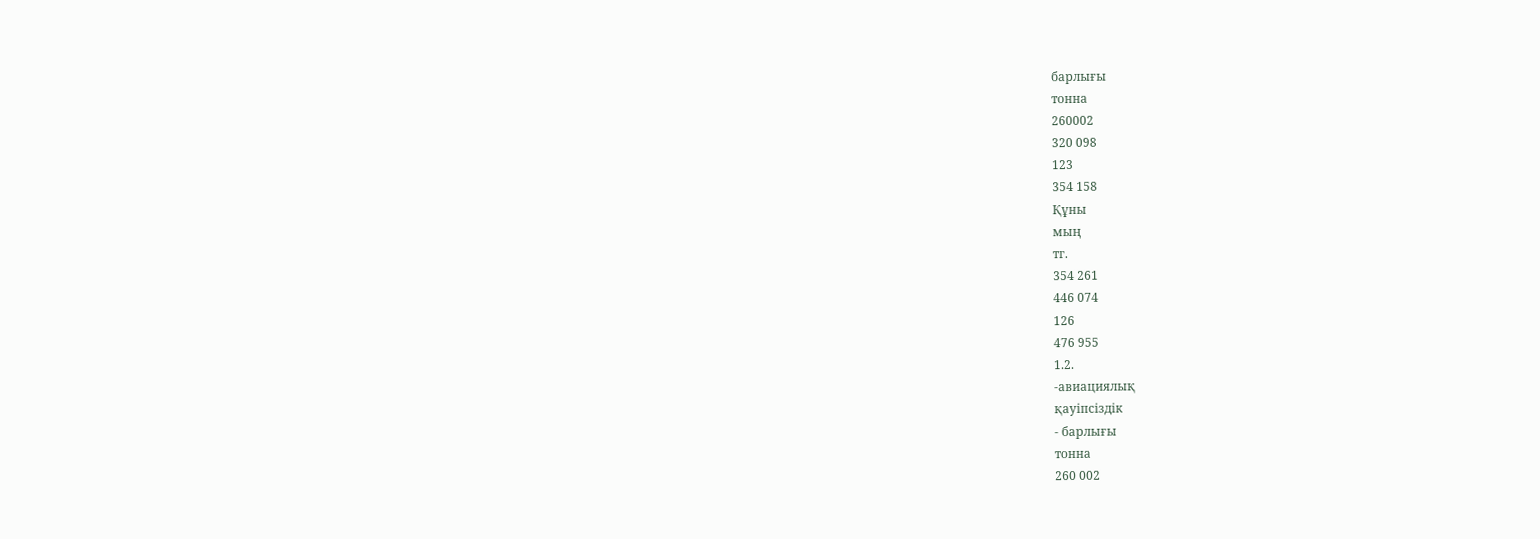барлығы
тонна
260002
320 098
123
354 158
Құны
мың
тг.
354 261
446 074
126
476 955
1.2.
-авиациялық
қауіпсіздік
- барлығы
тонна
260 002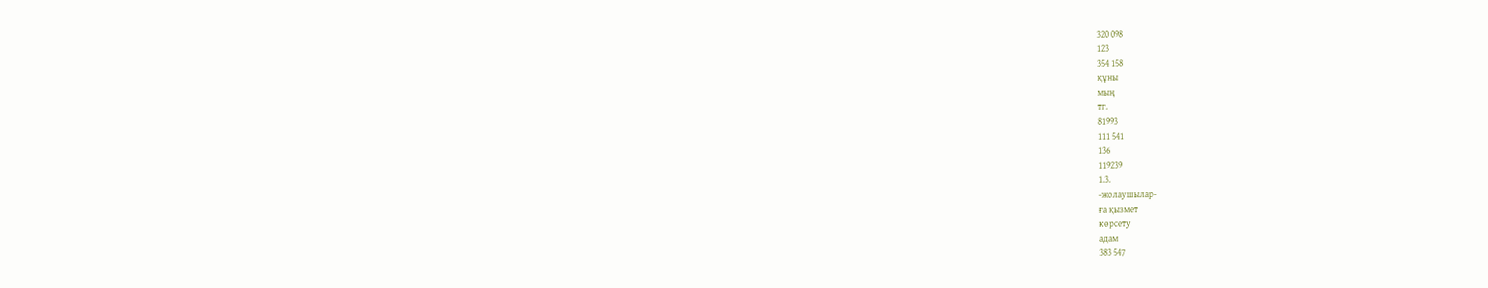320 098
123
354 158
құны
мың
тг.
81993
111 541
136
119239
1.3.
-жолаушылар-
ға қызмет
көрсету
адам
383 547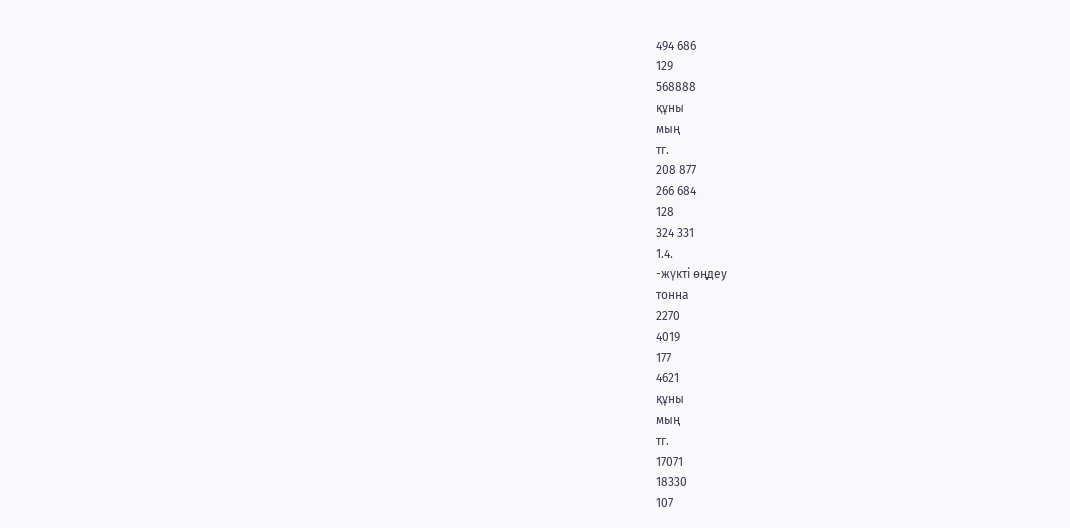494 686
129
568888
құны
мың
тг.
208 877
266 684
128
324 331
1.4.
-жүкті өңдеу
тонна
2270
4019
177
4621
құны
мың
тг.
17071
18330
107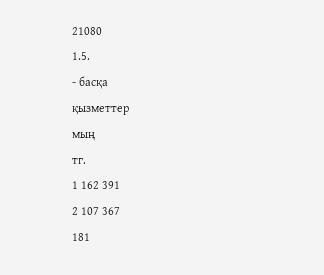21080
1.5.
- басқа
қызметтер
мың
тг.
1 162 391
2 107 367
181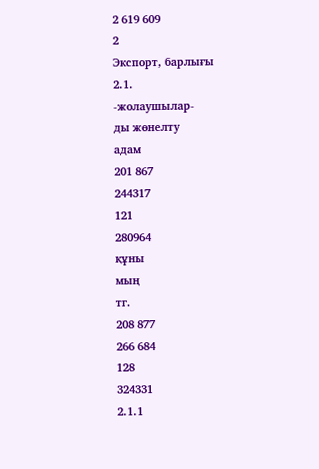2 619 609
2
Экспорт, барлығы
2.1.
-жолаушылар-
ды жөнелту
адам
201 867
244317
121
280964
құны
мың
тг.
208 877
266 684
128
324331
2.1.1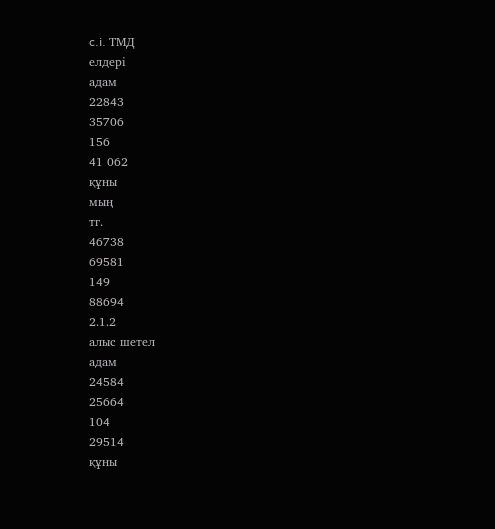c.i. ТМД
елдері
адам
22843
35706
156
41 062
құны
мың
тг.
46738
69581
149
88694
2.1.2
алыс шетел
адам
24584
25664
104
29514
құны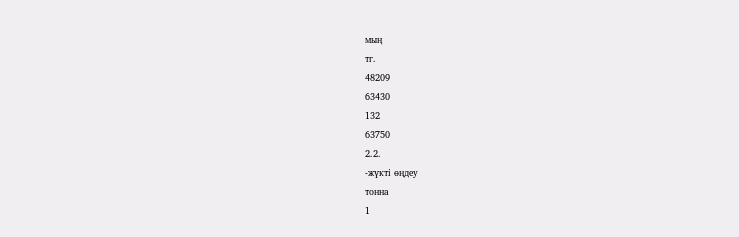мың
тг.
48209
63430
132
63750
2.2.
-жүкті өңдеу
тонна
1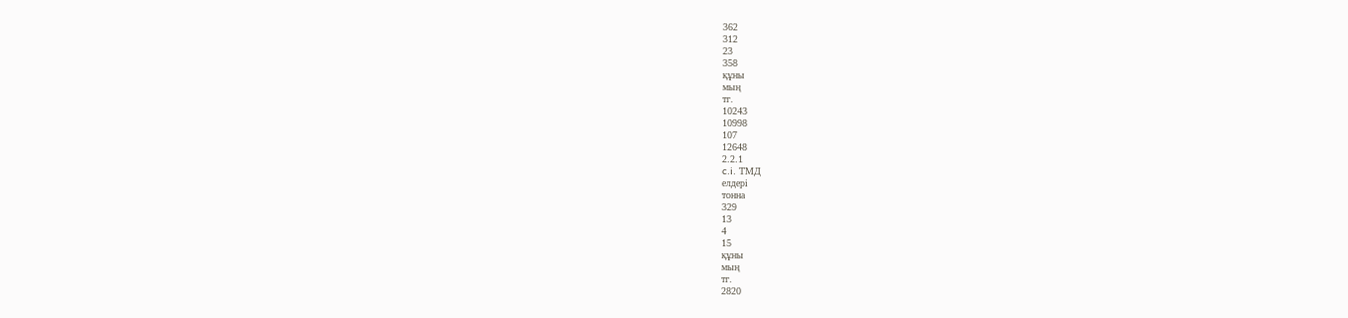362
312
23
358
құны
мың
тг.
10243
10998
107
12648
2.2.1
c.i. ТМД
елдері
тонна
329
13
4
15
құны
мың
тг.
2820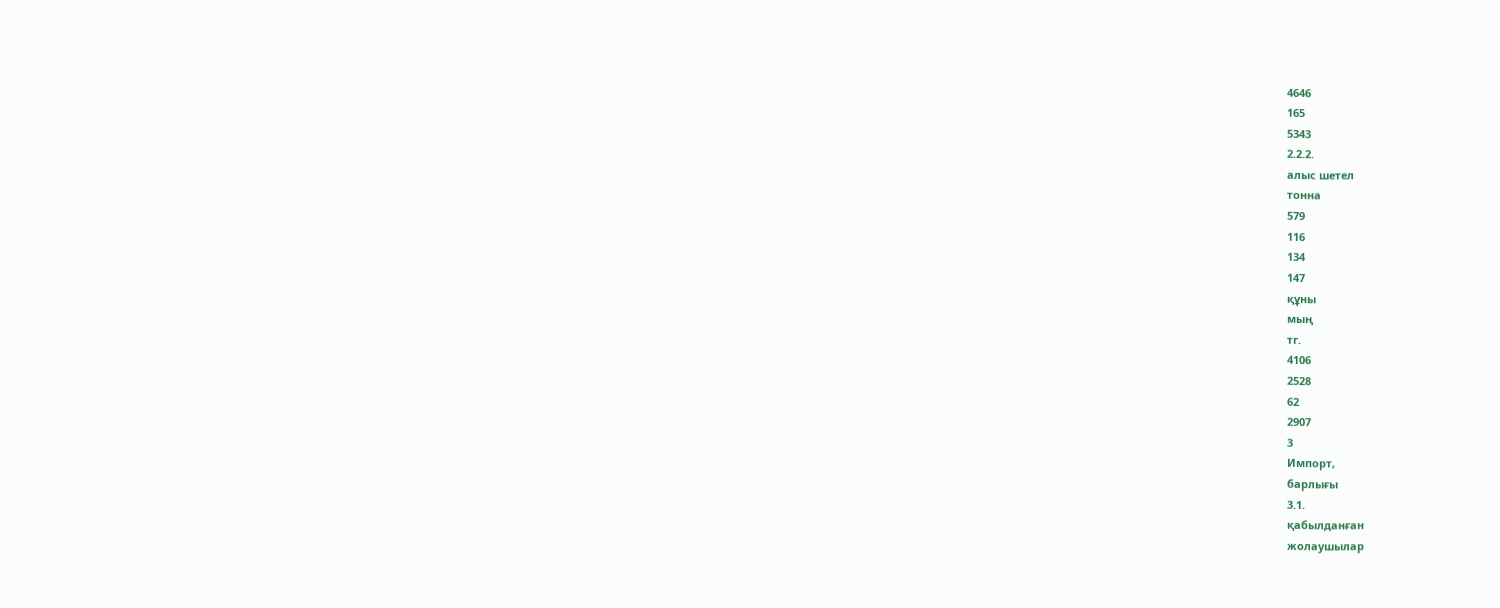4646
165
5343
2.2.2.
алыс шетел
тонна
579
116
134
147
құны
мың
тг.
4106
2528
62
2907
3
Импорт,
барлығы
3.1.
қабылданған
жолаушылар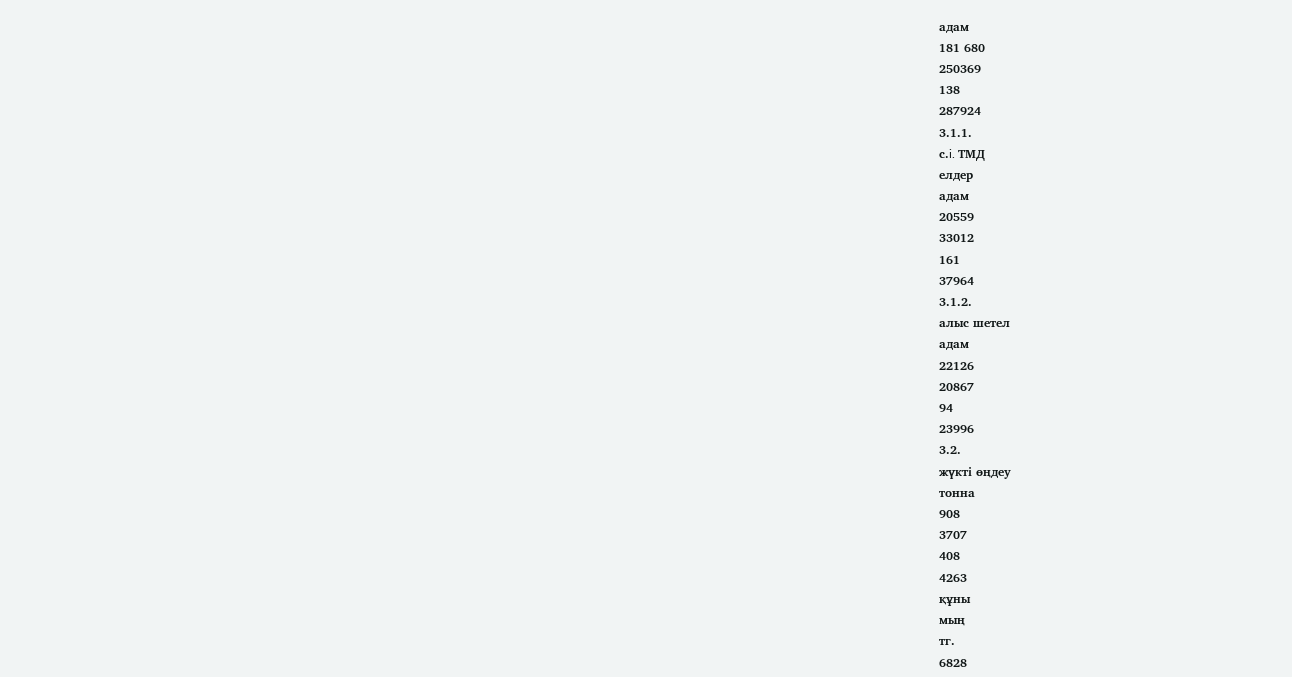адам
181 680
250369
138
287924
3.1.1.
с.i. ТМД
елдер
адам
20559
33012
161
37964
3.1.2.
алыс шетел
адам
22126
20867
94
23996
3.2.
жүкті өңдеу
тонна
908
3707
408
4263
құны
мың
тг.
6828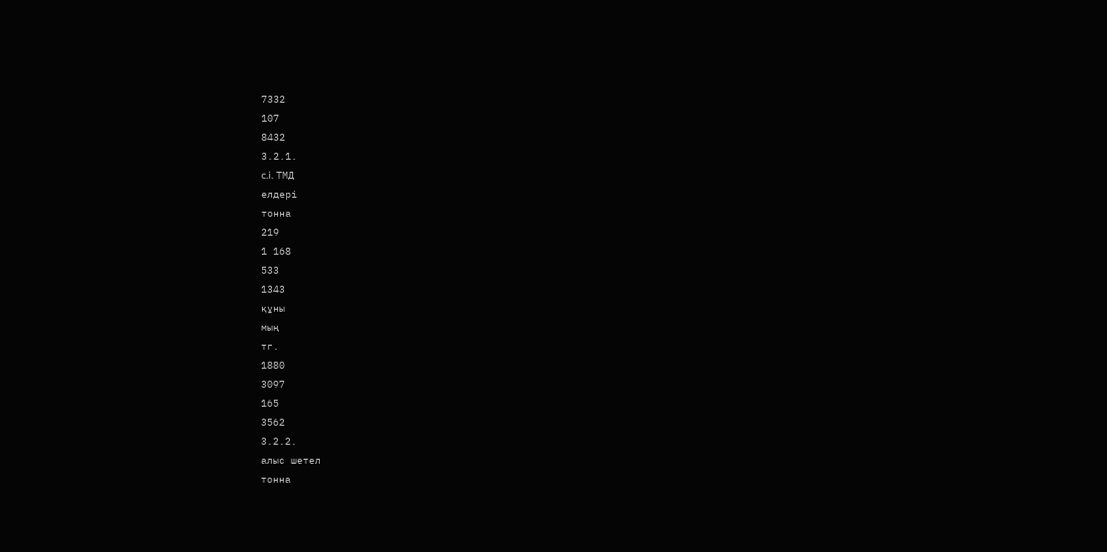7332
107
8432
3.2.1.
c.i. ТМД
елдері
тонна
219
1 168
533
1343
құны
мың
тг.
1880
3097
165
3562
3.2.2.
алыс шетел
тонна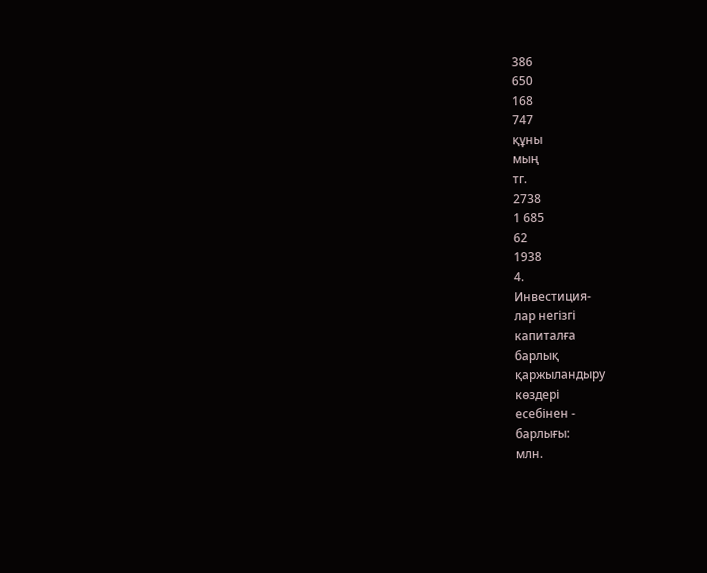386
650
168
747
құны
мың
тг.
2738
1 685
62
1938
4.
Инвестиция-
лар негізгі
капиталға
барлық
қаржыландыру
көздері
есебінен -
барлығы:
млн.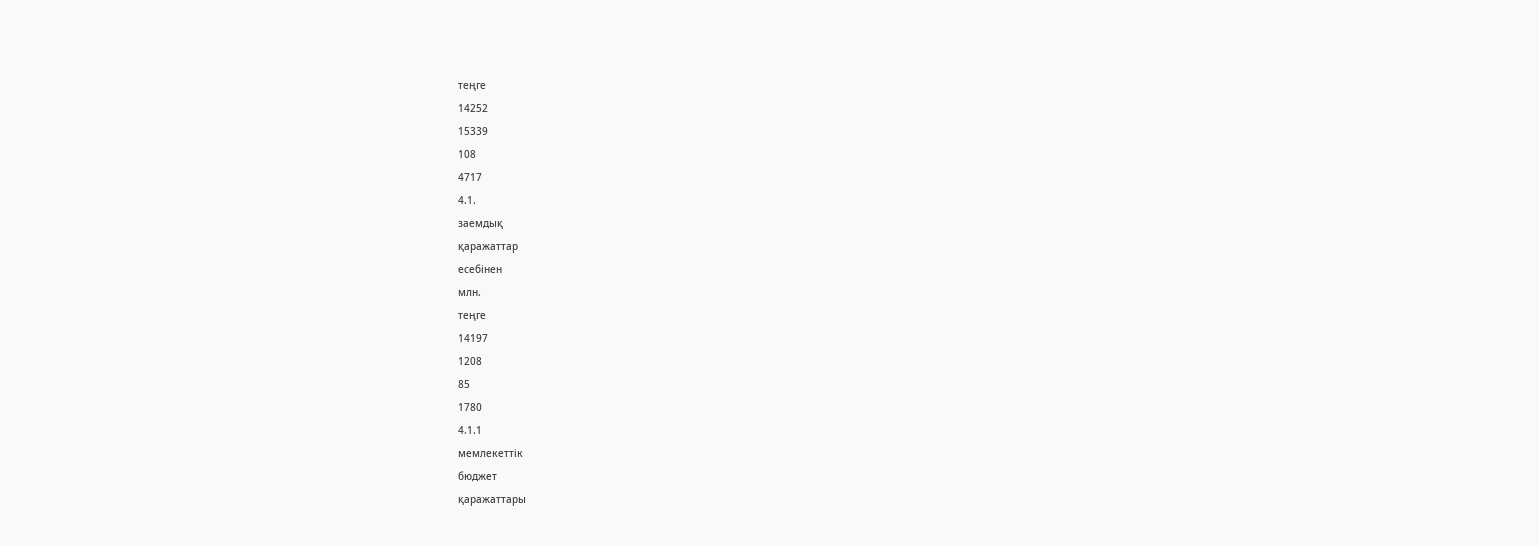теңге
14252
15339
108
4717
4.1.
заемдық
қаражаттар
есебінен
млн.
теңге
14197
1208
85
1780
4.1.1
мемлекеттік
бюджет
қаражаттары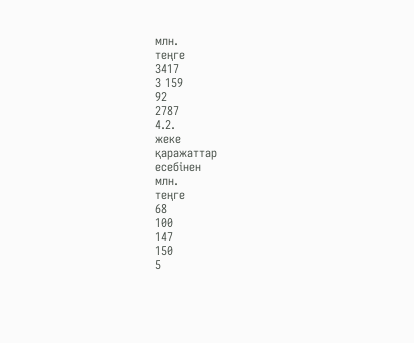млн.
теңге
3417
3 159
92
2787
4.2.
жеке
қаражаттар
есебінен
млн.
теңге
68
100
147
150
5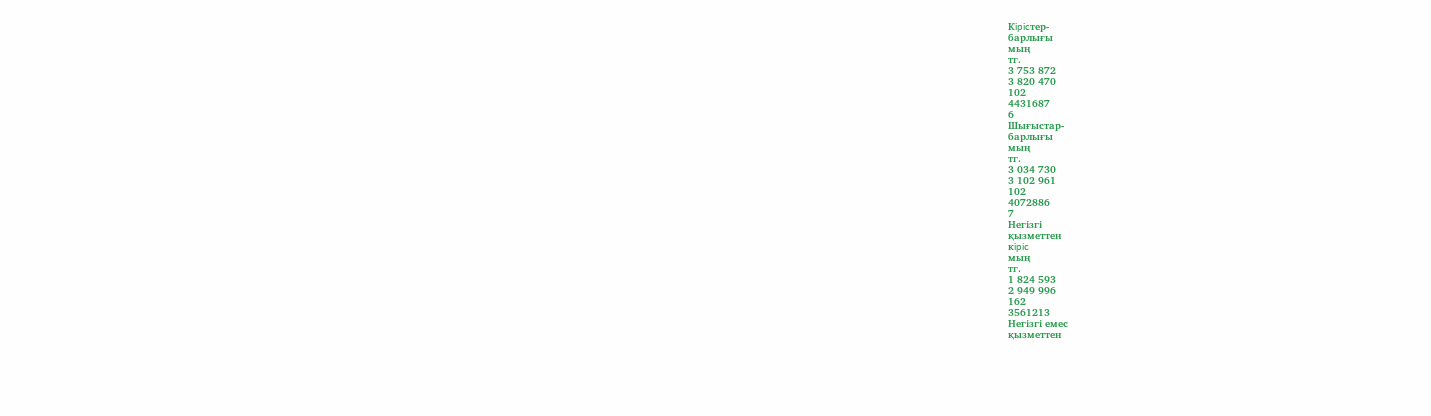Кipicтеp-
барлығы
мың
тг.
3 753 872
3 820 470
102
4431687
6
Шығыстар-
барлығы
мың
тг.
3 034 730
3 102 961
102
4072886
7
Негізгi
қызметтен
кipic
мың
тг.
1 824 593
2 949 996
162
3561213
Негізгі емес
қызметтен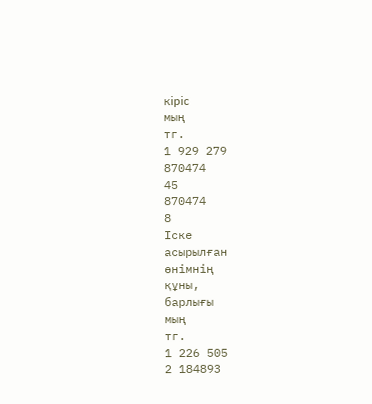кipic
мың
тг.
1 929 279
870474
45
870474
8
Іске
асырылған
өнімнің
құны,
барлығы
мың
тг.
1 226 505
2 184893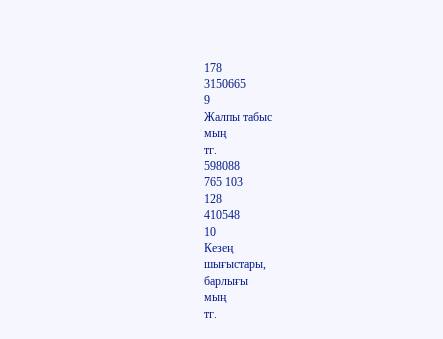178
3150665
9
Жалпы табыс
мың
тг.
598088
765 103
128
410548
10
Кезең
шығыстары,
барлығы
мың
тг.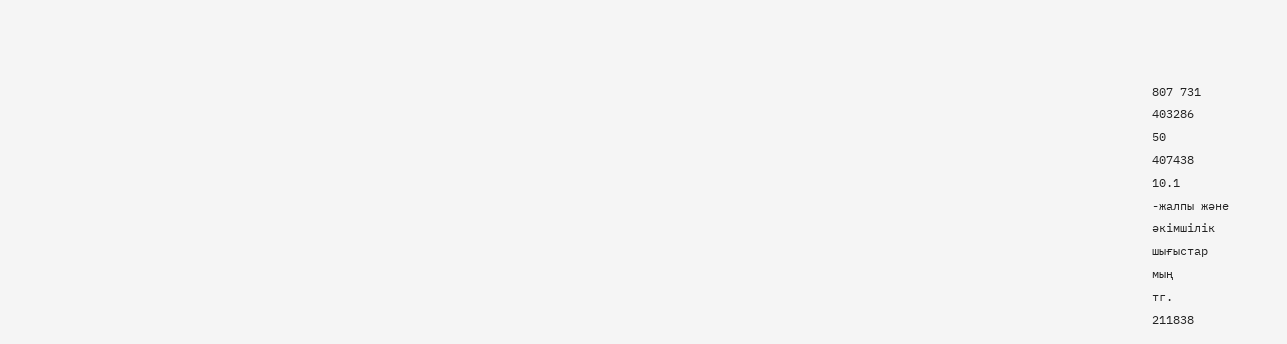807 731
403286
50
407438
10.1
-жалпы және
әкімшілік
шығыстар
мың
тг.
211838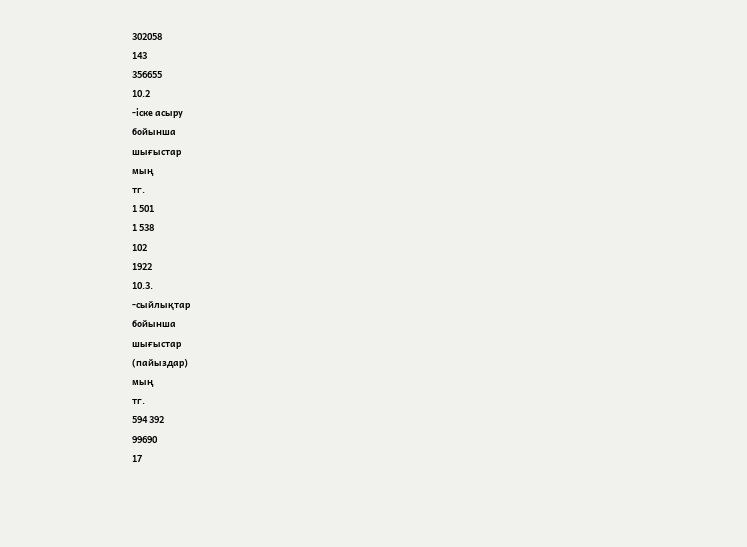302058
143
356655
10.2
-іске асыру
бойынша
шығыстар
мың
тг.
1 501
1 538
102
1922
10.3.
-сыйлықтар
бойынша
шығыстар
(пайыздар)
мың
тг.
594 392
99690
17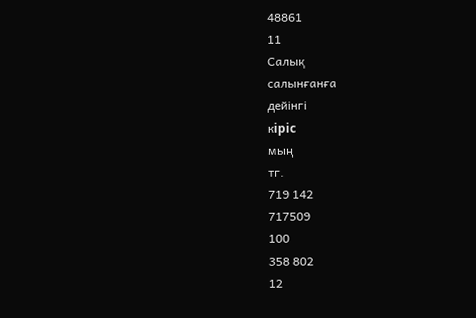48861
11
Салық
салынғанға
дейінгі
кipic
мың
тг.
719 142
717509
100
358 802
12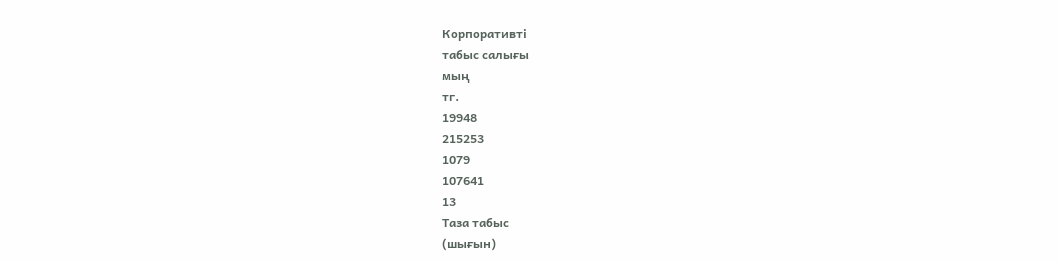Корпоративті
табыс салығы
мың
тг.
19948
215253
1079
107641
13
Таза табыс
(шығын)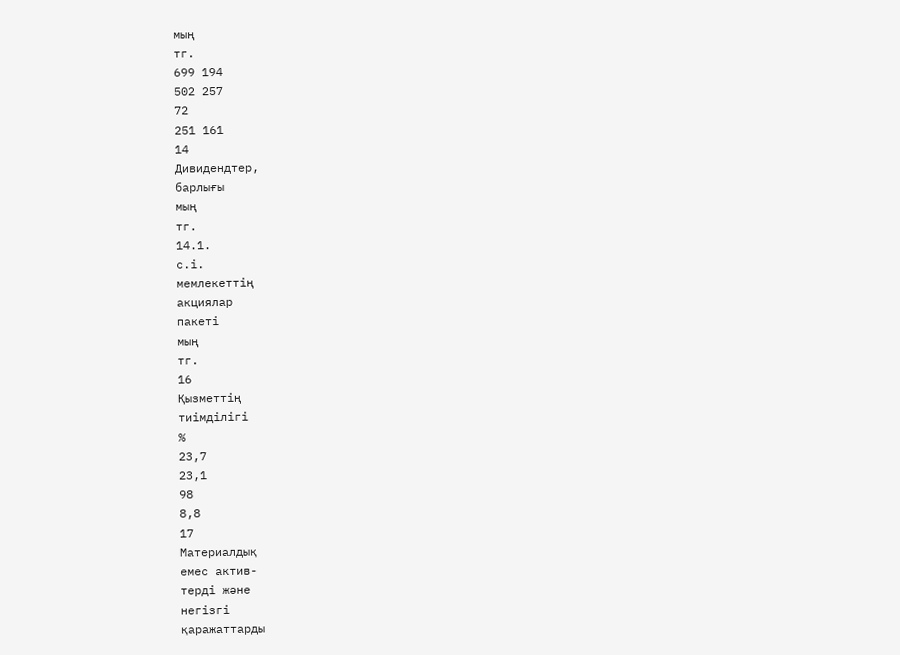мың
тг.
699 194
502 257
72
251 161
14
Дивидендтер,
барлығы
мың
тг.
14.1.
c.i.
мемлекеттің
акциялар
пакеті
мың
тг.
16
Қызметтің
тиімділігі
%
23,7
23,1
98
8,8
17
Материалдық
емес актив-
терді және
негізгі
қаражаттарды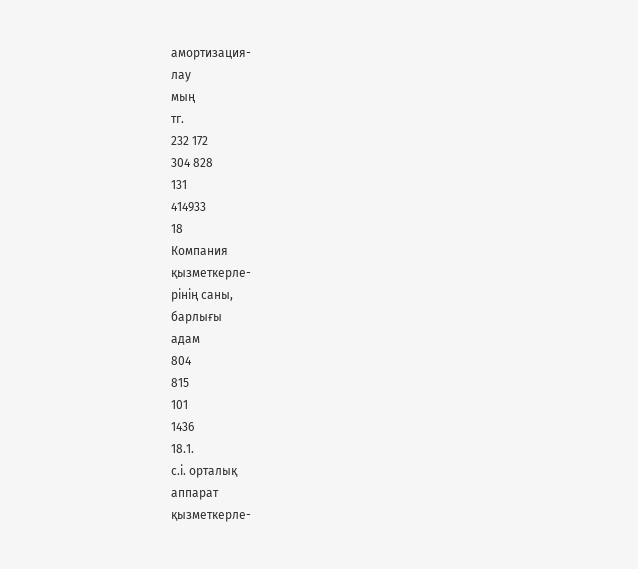амортизация-
лау
мың
тг.
232 172
304 828
131
414933
18
Компания
қызметкерле-
рінің саны,
барлығы
адам
804
815
101
1436
18.1.
с.і. орталық
аппарат
қызметкерле-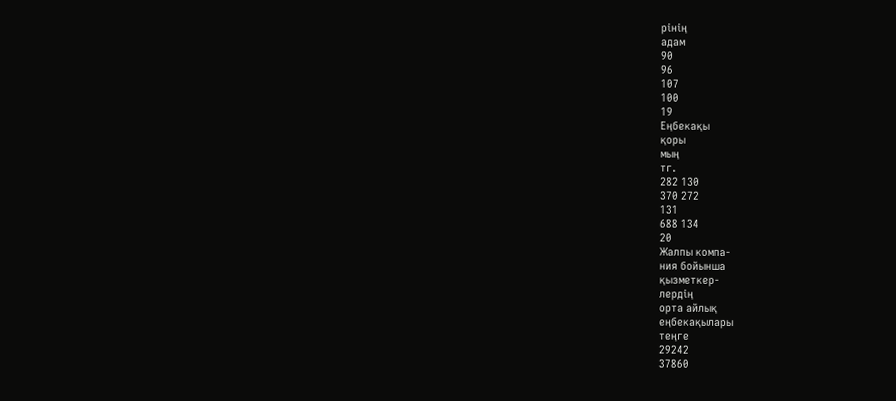рінің
адам
90
96
107
100
19
Еңбекақы
қоры
мың
тг.
282 130
370 272
131
688 134
20
Жалпы компа-
ния бойынша
қызметкер-
лердің
орта айлық
еңбекақылары
теңге
29242
37860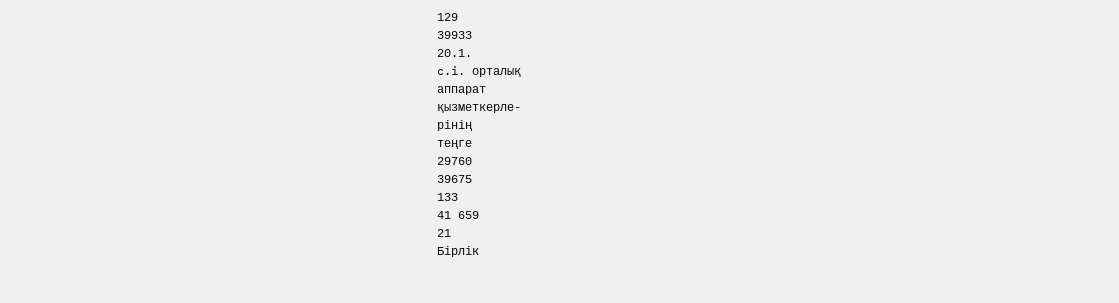129
39933
20.1.
c.i. орталық
аппарат
қызметкерле-
рінің
теңге
29760
39675
133
41 659
21
Бірлік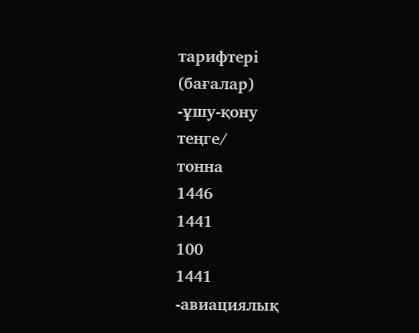тарифтері
(бағалар)
-ұшу-қону
теңге/
тонна
1446
1441
100
1441
-авиациялық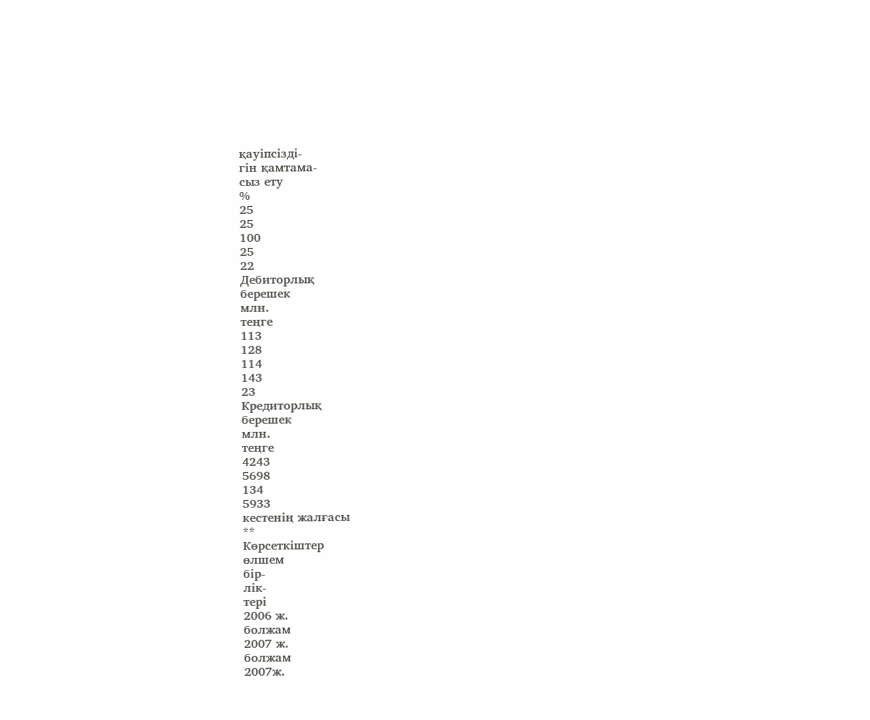қауіпсізді-
гін қамтама-
сыз ету
%
25
25
100
25
22
Дебиторлық
берешек
млн.
теңге
113
128
114
143
23
Кредиторлық
берешек
млн.
теңге
4243
5698
134
5933
кестенің жалғасы
**
Көрсеткіштер
өлшем
бір-
лік-
тері
2006 ж.
болжам
2007 ж.
болжам
2007ж.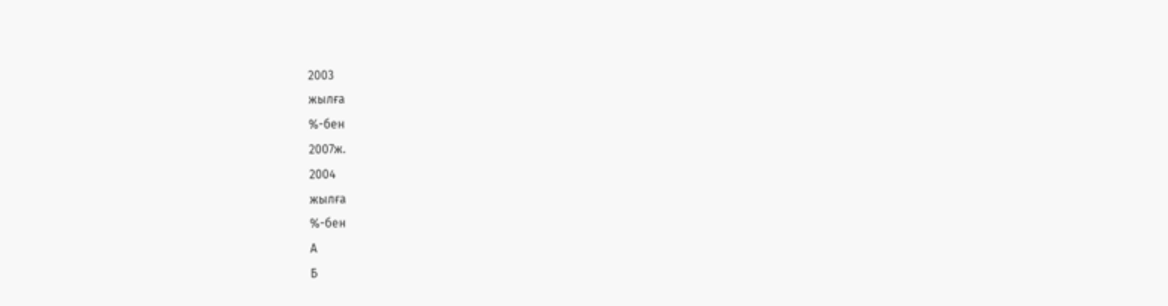2003
жылға
%-бен
2007ж.
2004
жылға
%-бен
А
Б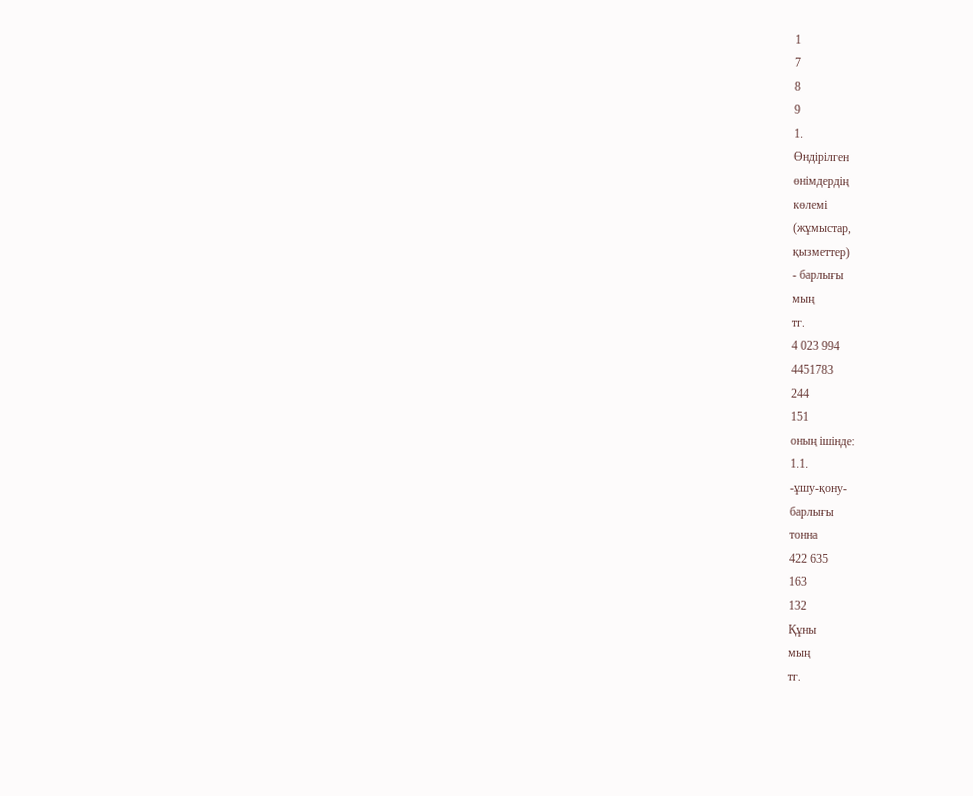1
7
8
9
1.
Өндірілген
өнімдердің
көлемі
(жұмыстар,
қызметтер)
- барлығы
мың
тг.
4 023 994
4451783
244
151
оның ішінде:
1.1.
-ұшу-қону-
барлығы
тонна
422 635
163
132
Құны
мың
тг.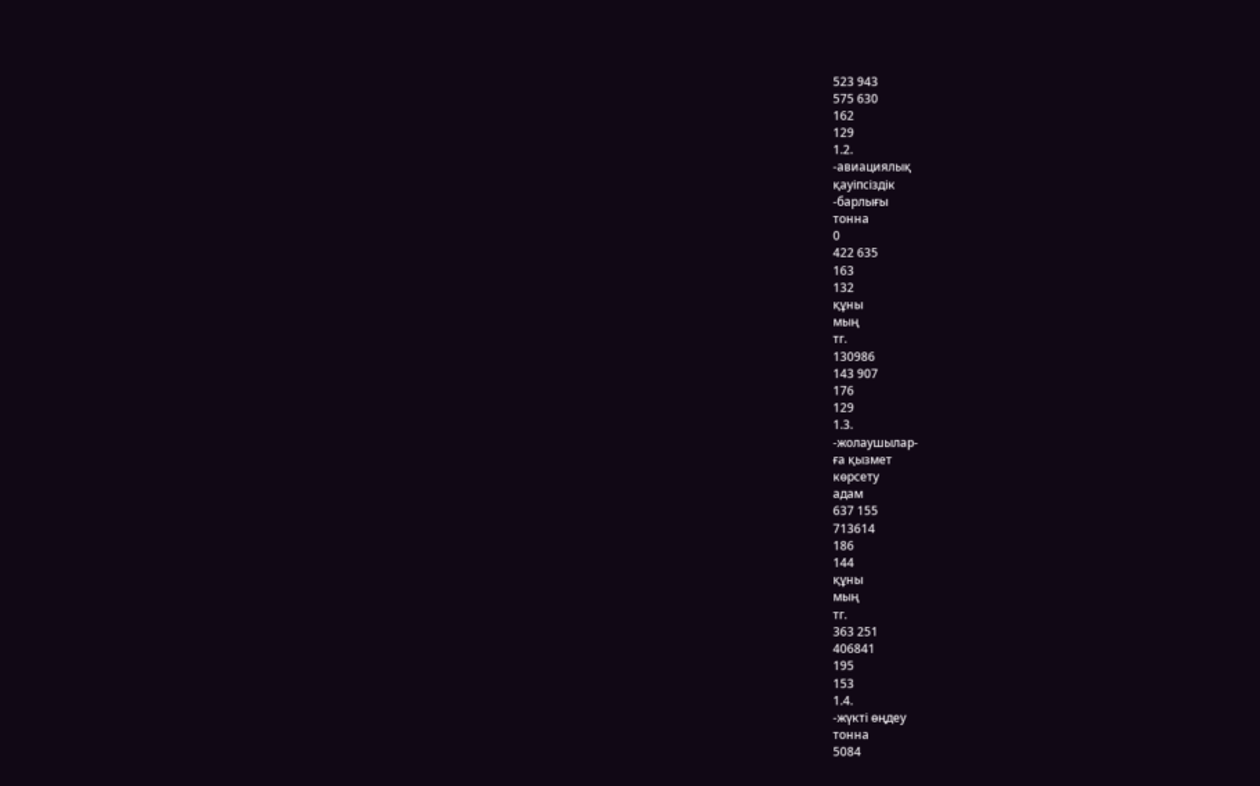523 943
575 630
162
129
1.2.
-авиациялық
қауіпсіздік
-барлығы
тонна
0
422 635
163
132
құны
мың
тг.
130986
143 907
176
129
1.3.
-жолаушылар-
ға қызмет
көрсету
адам
637 155
713614
186
144
құны
мың
тг.
363 251
406841
195
153
1.4.
-жүкті өңдеу
тонна
5084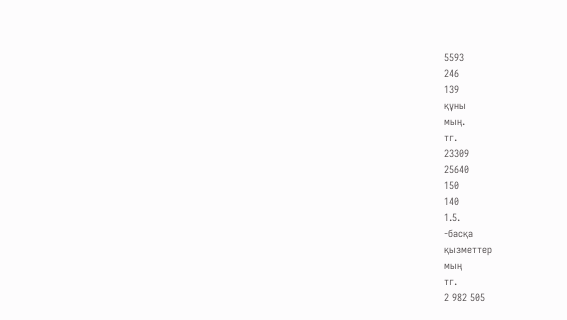5593
246
139
құны
мың.
тг.
23309
25640
150
140
1.5.
-басқа
қызметтер
мың
тг.
2 982 505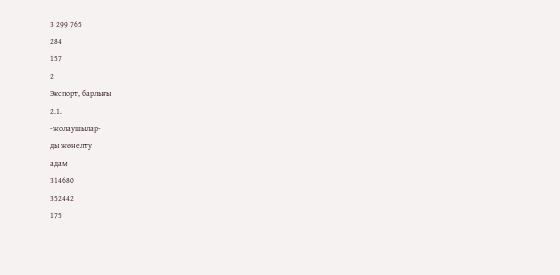3 299 765
284
157
2
Экспорт, барлығы
2.1.
-жолаушылар-
ды жөнелту
адам
314680
352442
175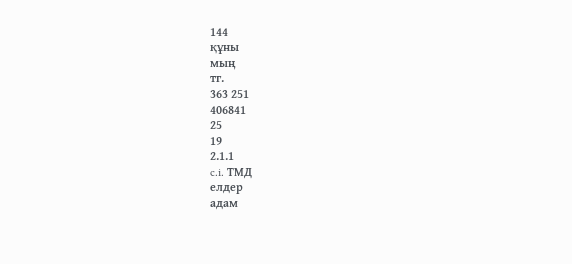144
құны
мың
тг.
363 251
406841
25
19
2.1.1
c.i. ТМД
елдер
адам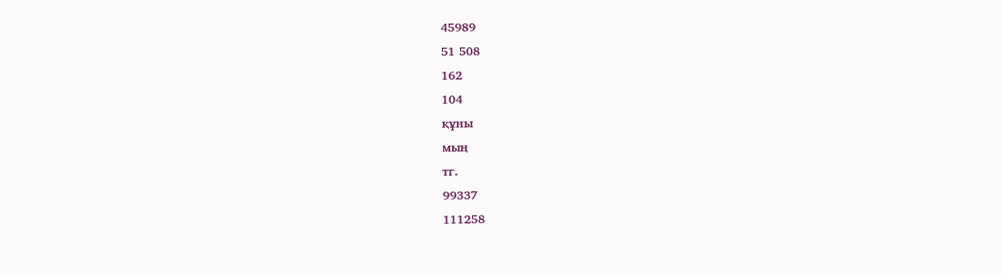45989
51 508
162
104
құны
мың
тг.
99337
111258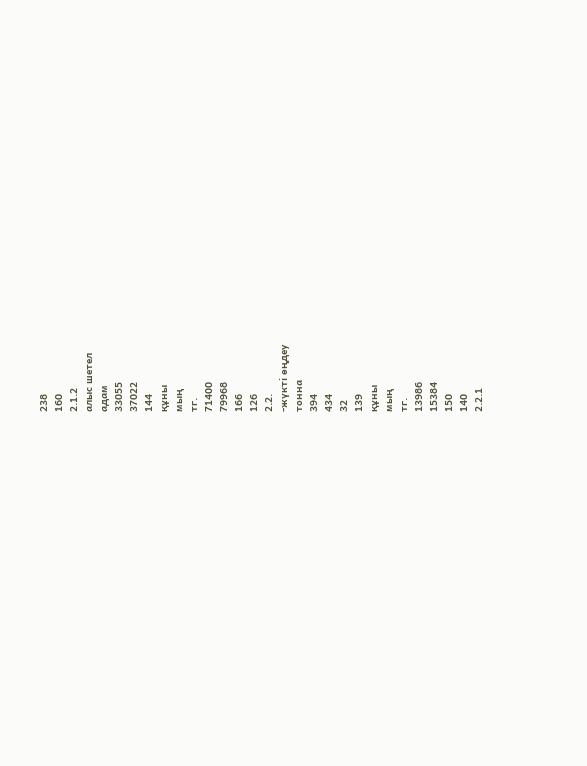238
160
2.1.2
алыс шетел
адам
33055
37022
144
құны
мың
тг.
71400
79968
166
126
2.2.
-жүкті өңдеу
тонна
394
434
32
139
құны
мың
тг.
13986
15384
150
140
2.2.1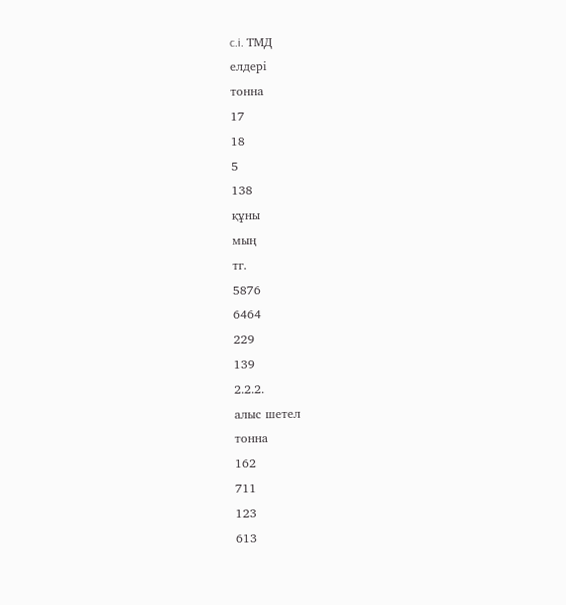c.i. ТМД
елдері
тонна
17
18
5
138
құны
мың
тг.
5876
6464
229
139
2.2.2.
алыс шетел
тонна
162
711
123
613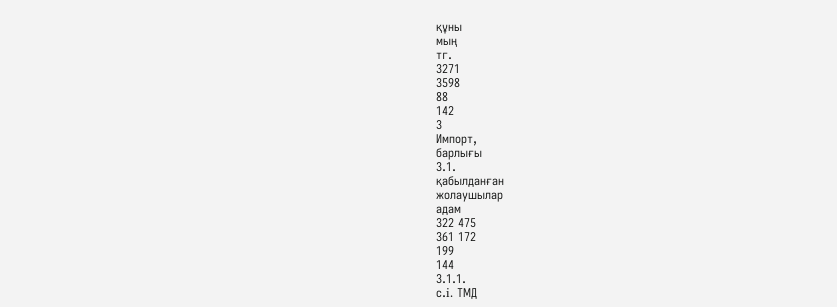құны
мың
тг.
3271
3598
88
142
3
Импорт,
барлығы
3.1.
қабылданған
жолаушылар
адам
322 475
361 172
199
144
3.1.1.
с.i. ТМД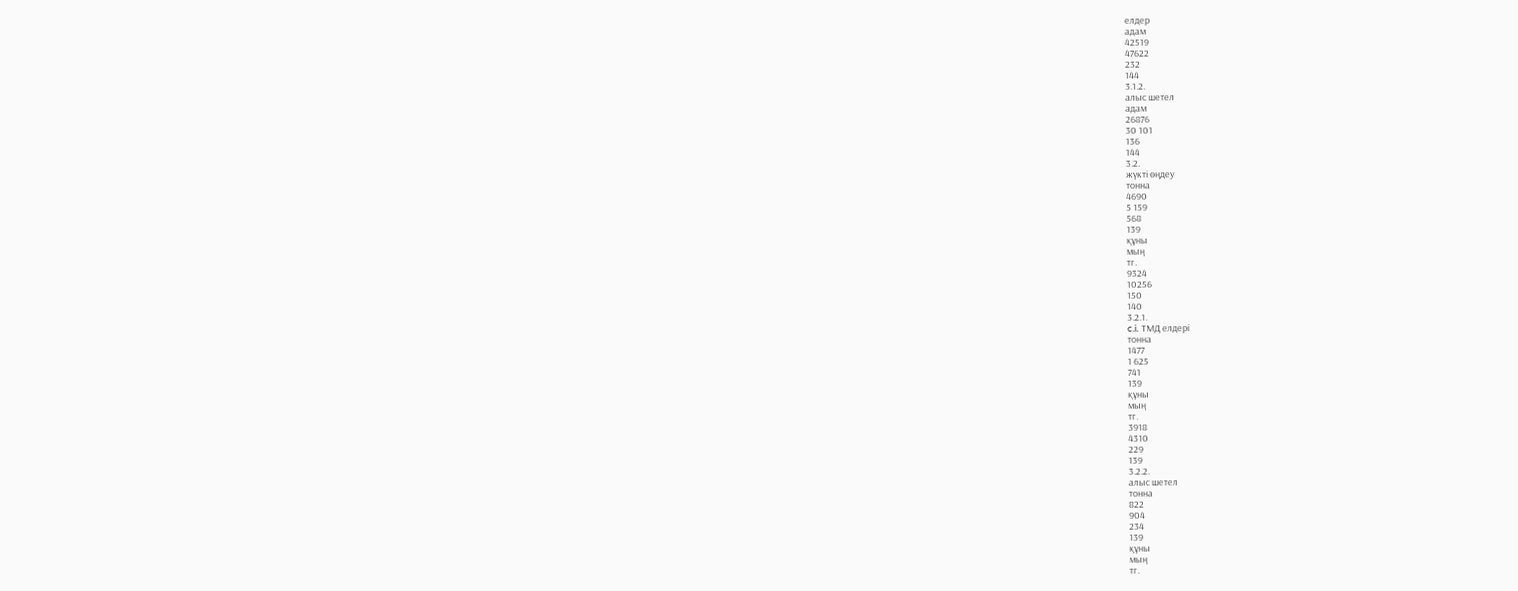елдер
адам
42519
47622
232
144
3.1.2.
алыс шетел
адам
26876
30 101
136
144
3.2.
жүкті өңдеу
тонна
4690
5 159
568
139
құны
мың
тг.
9324
10256
150
140
3.2.1.
c.i. ТМД елдері
тонна
1477
1 625
741
139
құны
мың
тг.
3918
4310
229
139
3.2.2.
алыс шетел
тонна
822
904
234
139
құны
мың
тг.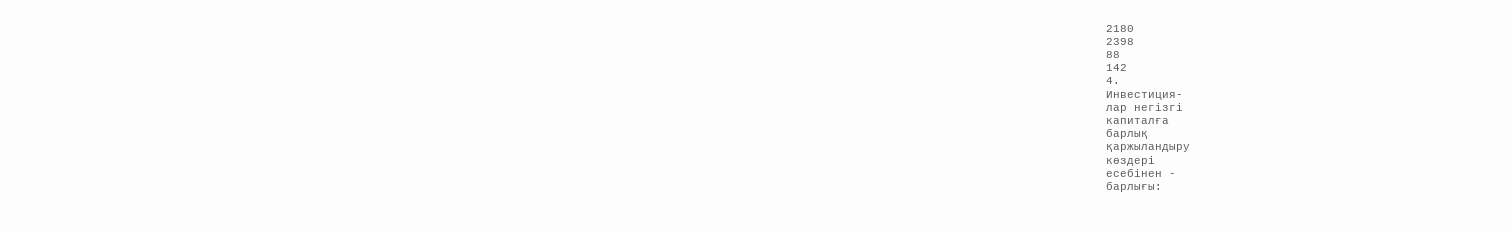2180
2398
88
142
4.
Инвестиция-
лар негізгі
капиталға
барлық
қаржыландыру
көздері
есебінен -
барлығы: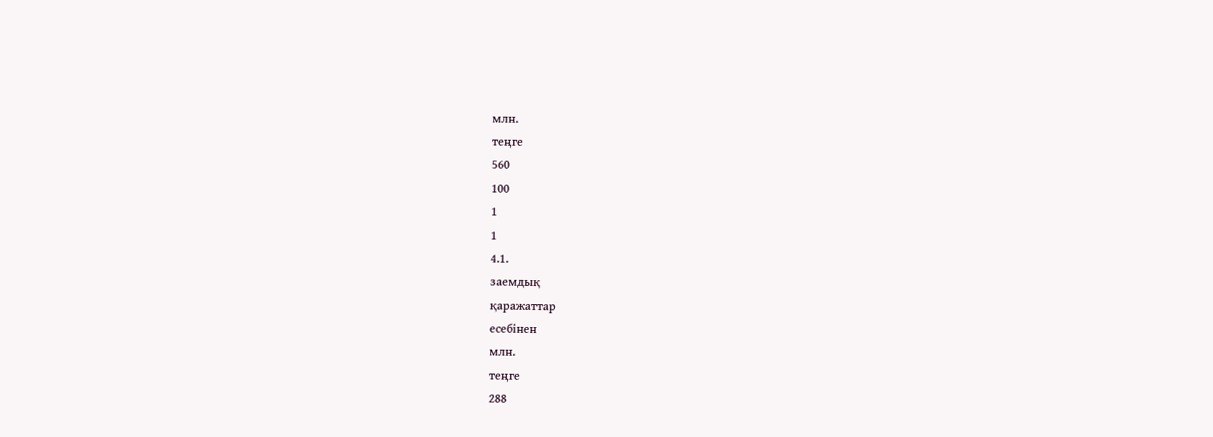млн.
теңге
560
100
1
1
4.1.
заемдық
қаражаттар
есебінен
млн.
теңге
288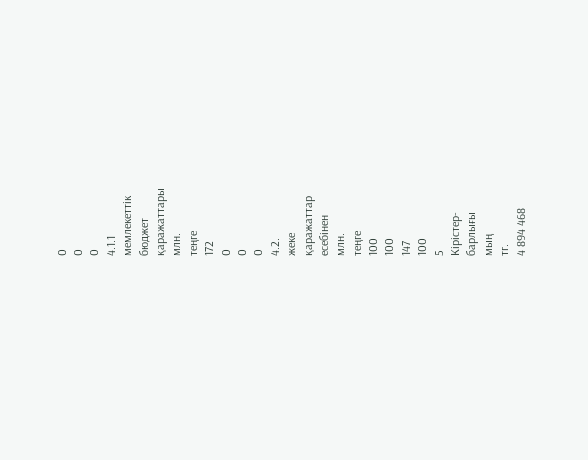0
0
0
4.1.1
мемлекеттік
бюджет
қаражаттары
млн.
теңге
172
0
0
0
4.2.
жеке
қаражаттар
есебінен
млн.
теңге
100
100
147
100
5
Кірістер-
барлығы
мың
тг.
4 894 468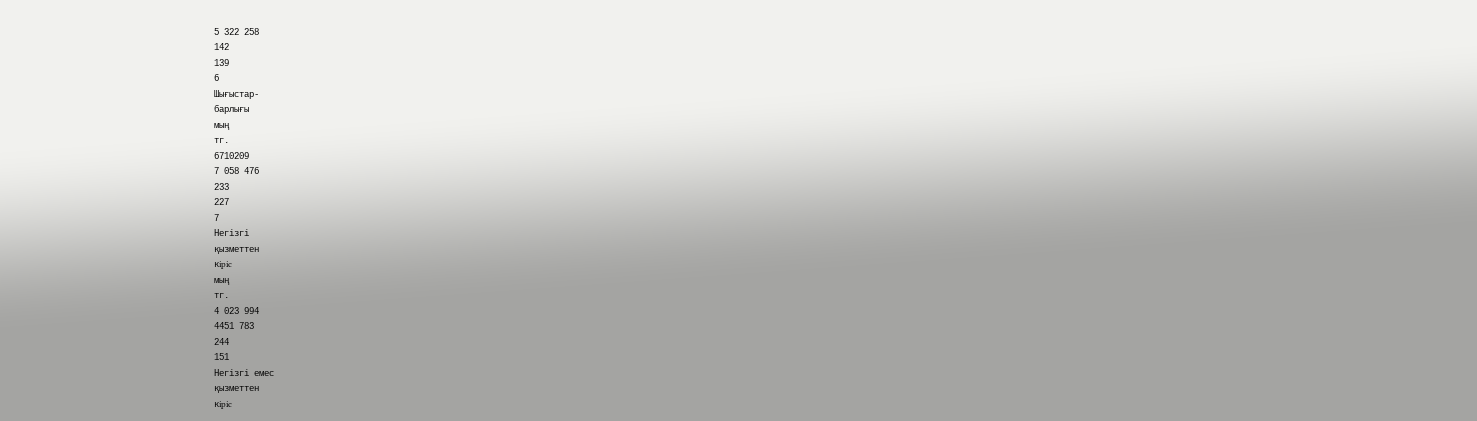5 322 258
142
139
6
Шығыстар-
барлығы
мың
тг.
6710209
7 058 476
233
227
7
Негізгі
қызметтен
кipic
мың
тг.
4 023 994
4451 783
244
151
Негізгі емес
қызметтен
кipic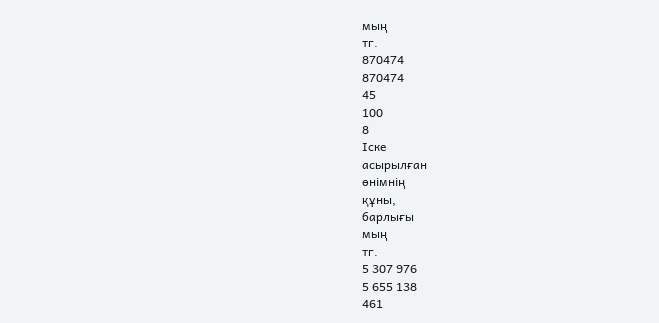мың
тг.
870474
870474
45
100
8
Іске
асырылған
өнімнің
құны,
барлығы
мың
тг.
5 307 976
5 655 138
461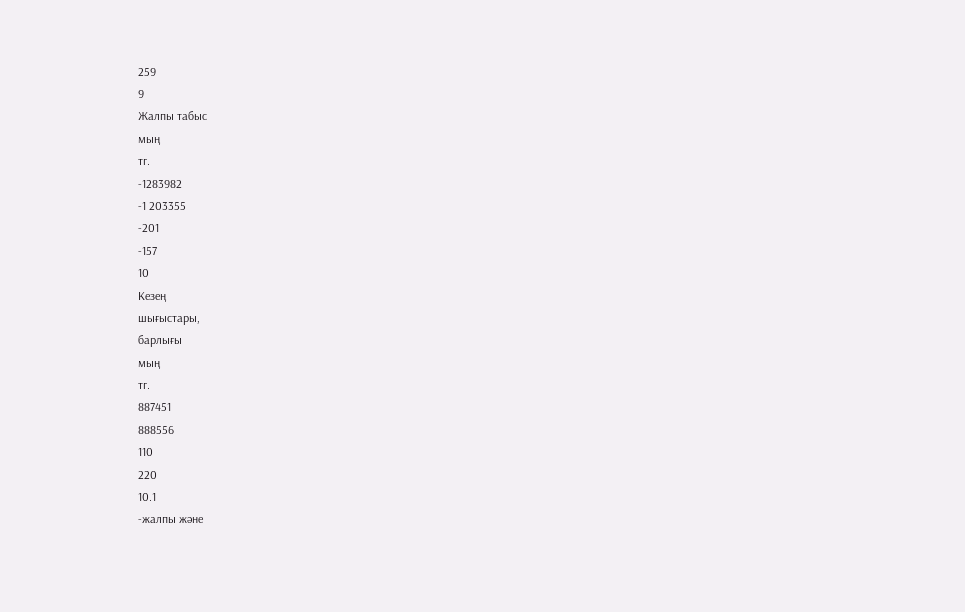259
9
Жалпы табыс
мың
тг.
-1283982
-1 203355
-201
-157
10
Кезең
шығыстары,
барлығы
мың
тг.
887451
888556
110
220
10.1
-жалпы және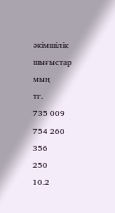әкімшілік
шығыстар
мың
тг.
735 009
754 260
356
250
10.2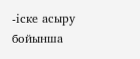-іске асыру
бойынша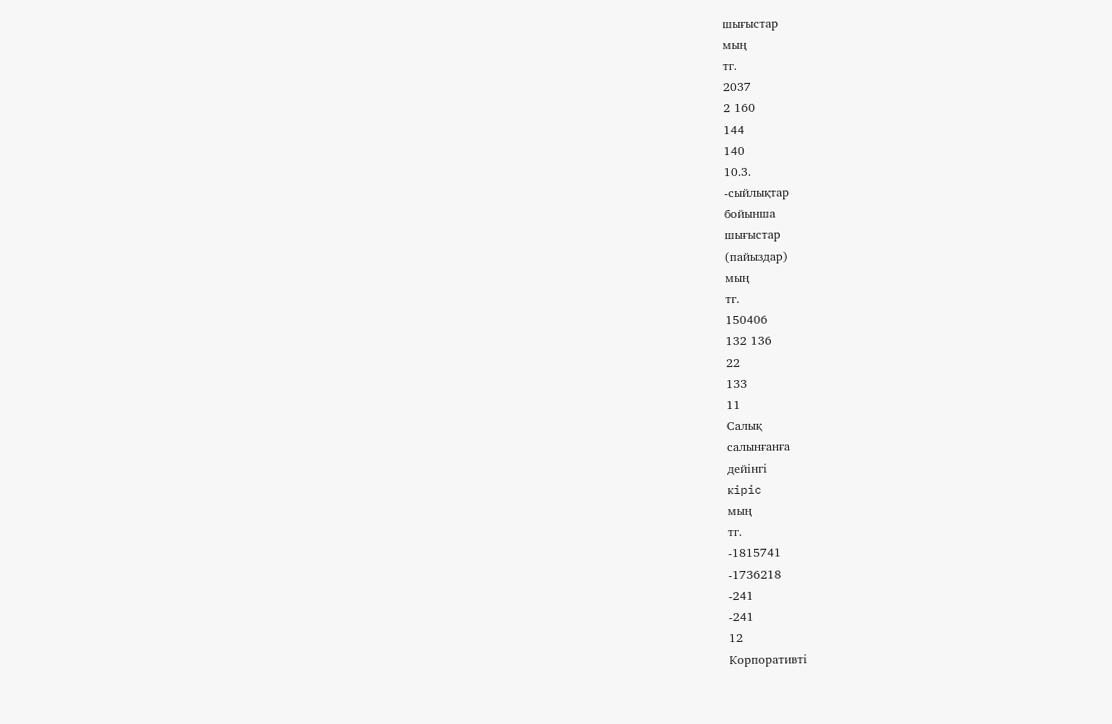шығыстар
мың
тг.
2037
2 160
144
140
10.3.
-сыйлықтар
бойынша
шығыстар
(пайыздар)
мың
тг.
150406
132 136
22
133
11
Салық
салынғанға
дейінгі
кipic
мың
тг.
-1815741
-1736218
-241
-241
12
Корпоративті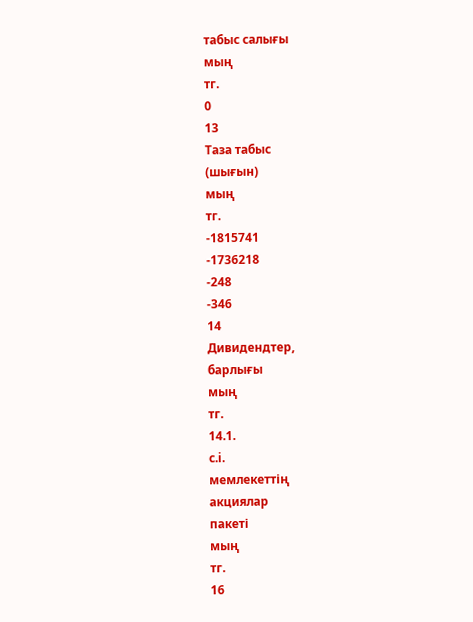табыс салығы
мың
тг.
0
13
Таза табыс
(шығын)
мың
тг.
-1815741
-1736218
-248
-346
14
Дивидендтер,
барлығы
мың
тг.
14.1.
c.i.
мемлекеттің
акциялар
пакеті
мың
тг.
16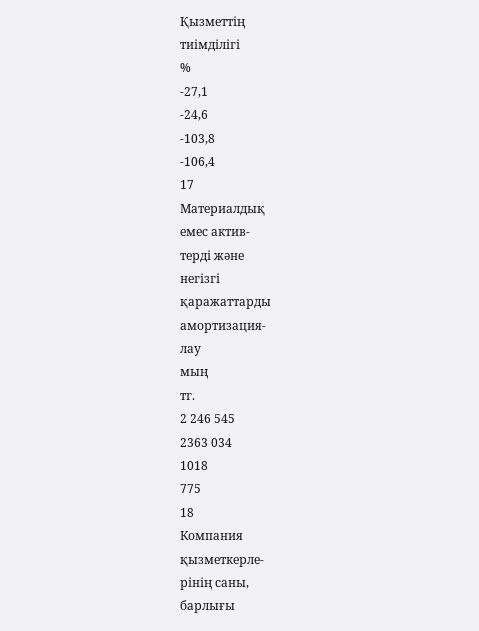Қызметтің
тиімділігі
%
-27,1
-24,6
-103,8
-106,4
17
Материалдық
емес актив-
терді және
негізгі
қаражаттарды
амортизация-
лау
мың
тг.
2 246 545
2363 034
1018
775
18
Компания
қызметкерле-
рінің саны,
барлығы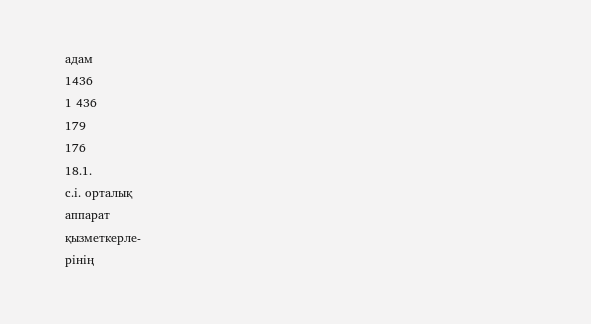адам
1436
1 436
179
176
18.1.
с.і. орталық
аппарат
қызметкерле-
рінің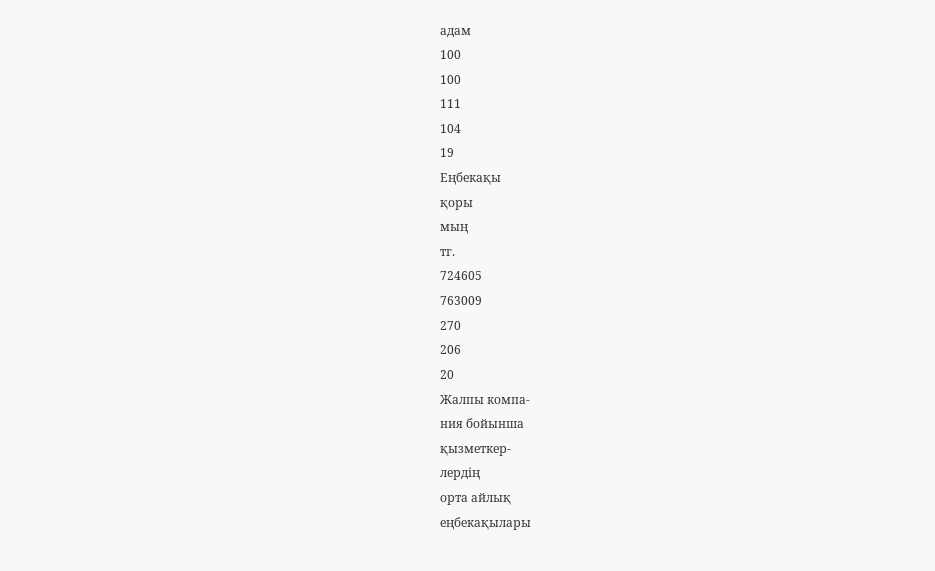адам
100
100
111
104
19
Еңбекақы
қоры
мың
тг.
724605
763009
270
206
20
Жалпы компа-
ния бойынша
қызметкер-
лердің
орта айлық
еңбекақылары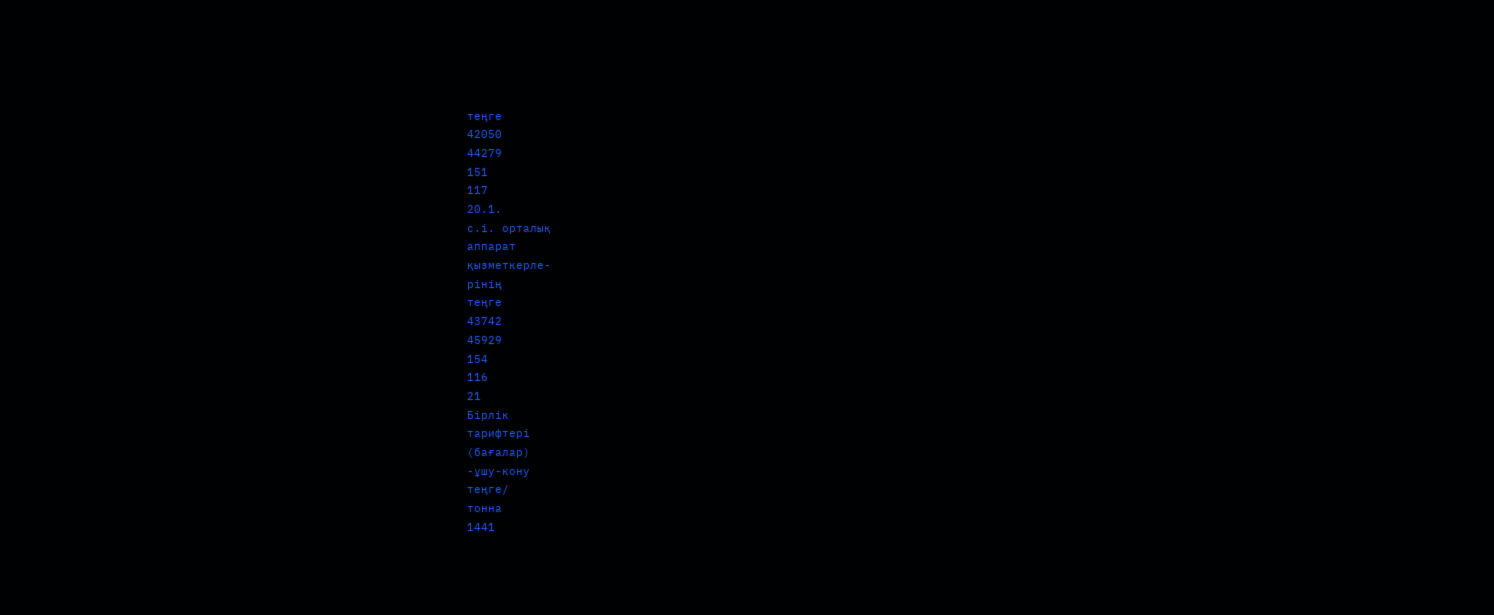теңге
42050
44279
151
117
20.1.
c.i. орталық
аппарат
қызметкерле-
рінің
теңге
43742
45929
154
116
21
Бірлік
тарифтері
(бағалар)
-ұшу-кону
теңге/
тонна
1441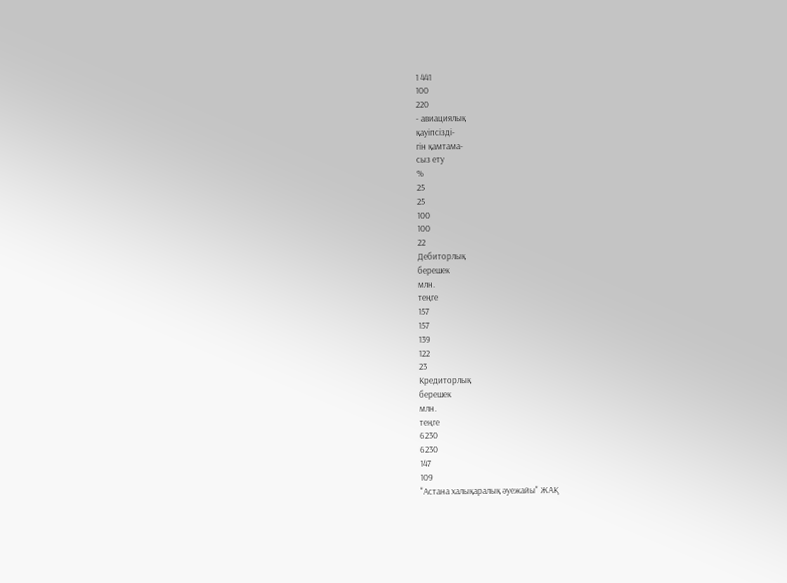1 441
100
220
- авиациялық
қауіпсізді-
гін қамтама-
сыз ету
%
25
25
100
100
22
Дебиторлық
берешек
млн.
теңге
157
157
139
122
23
Кредиторлық
берешек
млн.
теңге
6230
6230
147
109
"Астана халықаралық әуежайы" ЖАҚ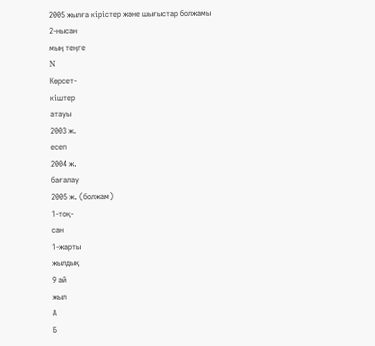2005 жылға кірістер және шығыстар болжамы
2-нысан
мың теңге
N
Көрсет-
кіштер
атауы
2003 ж.
есеп
2004 ж.
бағалау
2005 ж. (болжам)
1-тоқ-
сан
1-жарты
жылдық
9 ай
жыл
А
Б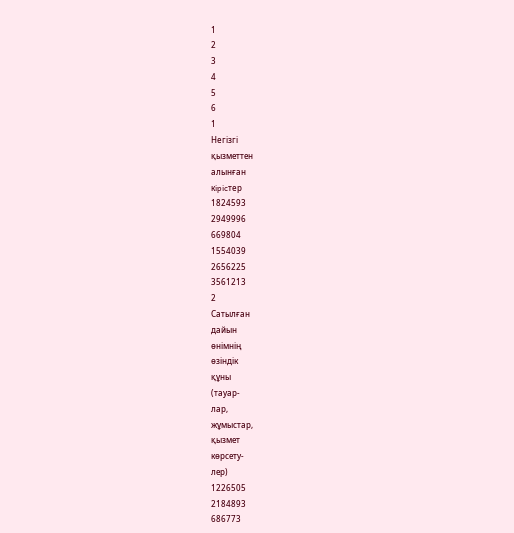1
2
3
4
5
6
1
Heгізгi
қызметтен
алынған
кipicтep
1824593
2949996
669804
1554039
2656225
3561213
2
Сатылған
дайын
өнімнің
өзіндік
құны
(тауар-
лар,
жұмыстар,
қызмет
көрсету-
лер)
1226505
2184893
686773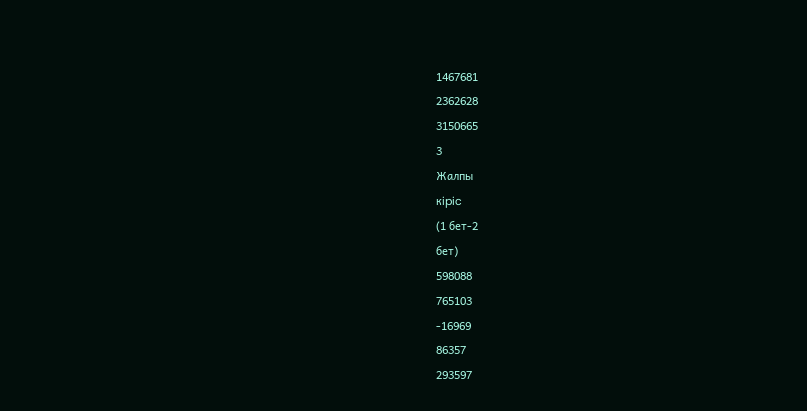1467681
2362628
3150665
3
Жалпы
кipic
(1 бет-2
бет)
598088
765103
-16969
86357
293597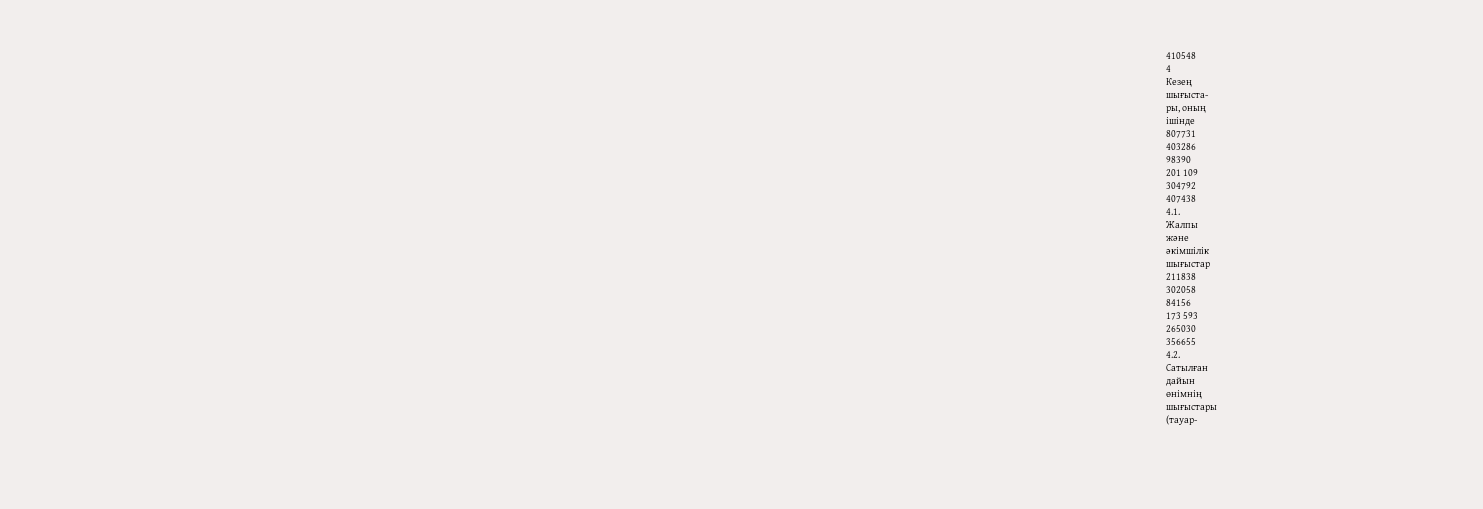410548
4
Кезең
шығыста-
ры, оның
ішінде
807731
403286
98390
201 109
304792
407438
4.1.
Жалпы
және
әкімшілік
шығыстар
211838
302058
84156
173 593
265030
356655
4.2.
Сатылған
дайын
өнімнің
шығыстары
(тауар-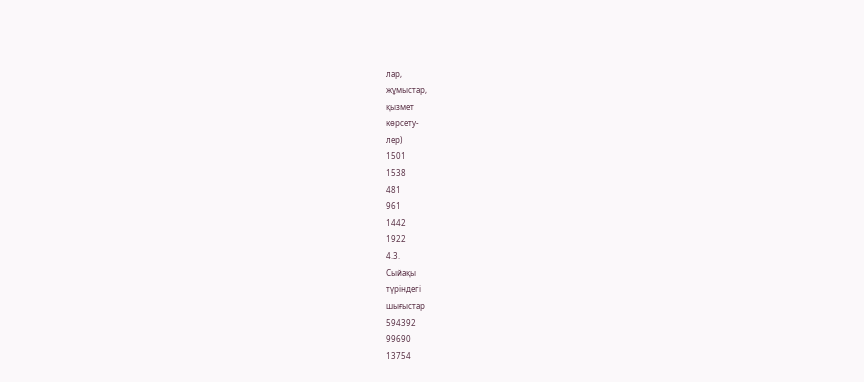лар,
жұмыстар,
қызмет
көрсету-
лер)
1501
1538
481
961
1442
1922
4.3.
Сыйақы
түріндегі
шығыстар
594392
99690
13754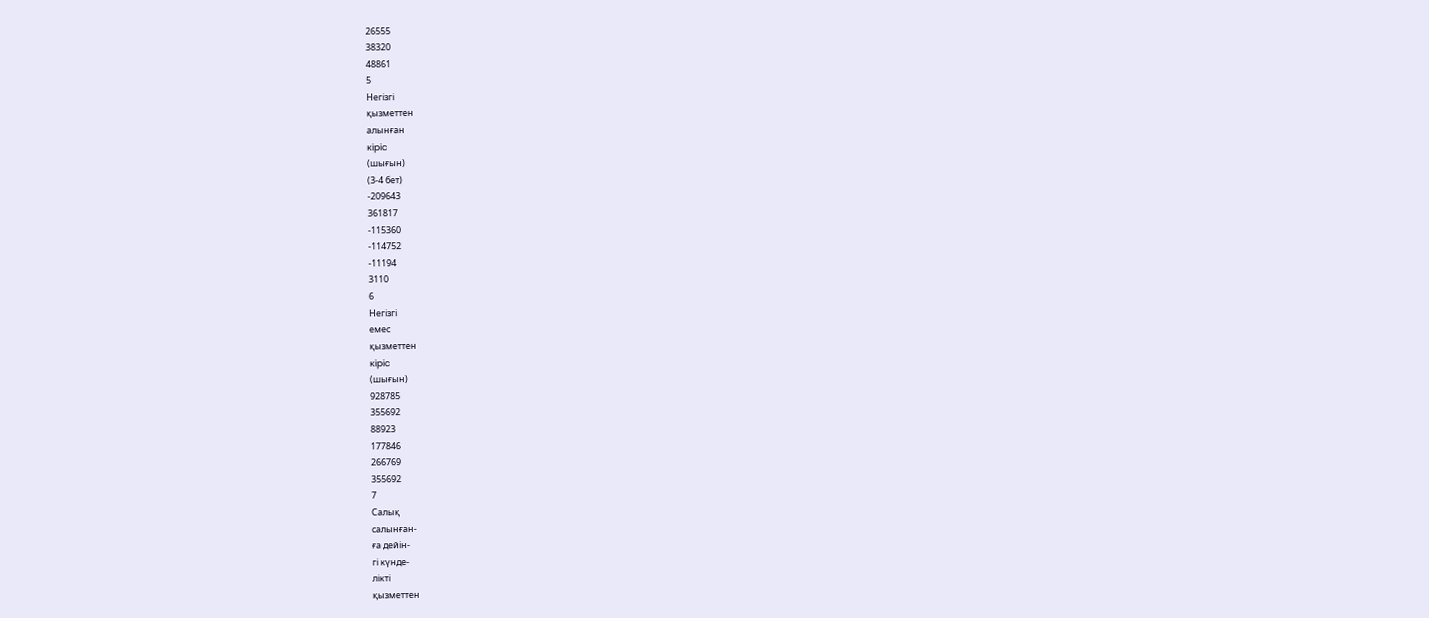26555
38320
48861
5
Негізгi
қызметтен
алынған
кipic
(шығын)
(3-4 бет)
-209643
361817
-115360
-114752
-11194
3110
6
Негізгі
емес
қызметтен
кipic
(шығын)
928785
355692
88923
177846
266769
355692
7
Салық
салынған-
ға дейін-
гі күнде-
лікті
қызметтен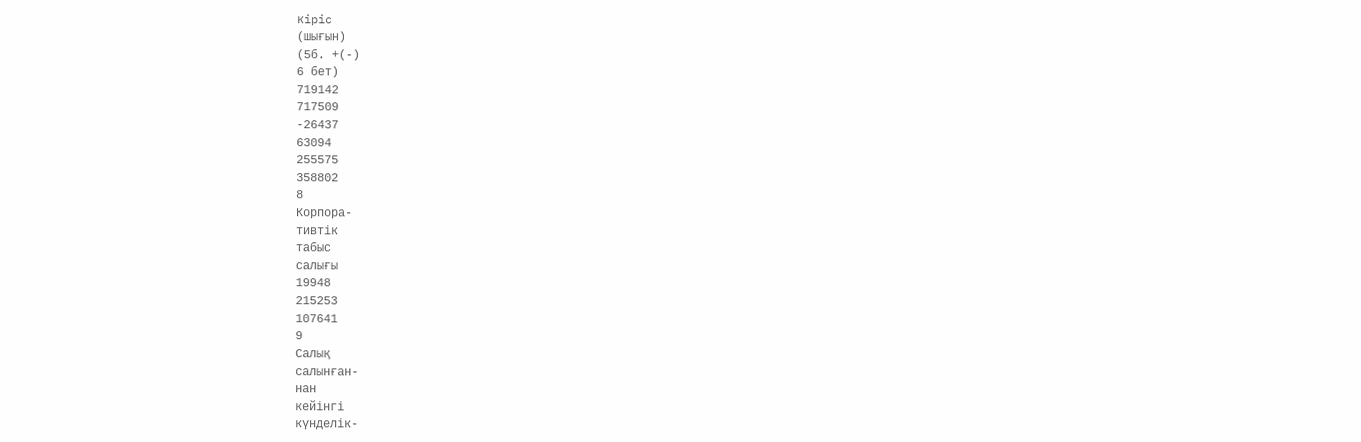кipic
(шығын)
(5б. +(-)
6 бет)
719142
717509
-26437
63094
255575
358802
8
Корпора-
тивтік
табыс
салығы
19948
215253
107641
9
Салық
салынған-
нан
кейінгі
күнделік-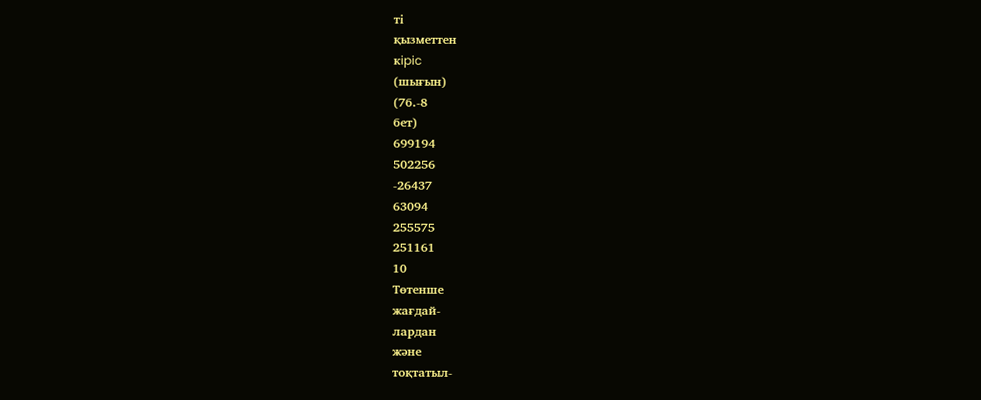ті
қызметтен
кipic
(шығын)
(7б.-8
бет)
699194
502256
-26437
63094
255575
251161
10
Төтенше
жағдай-
лардан
және
тоқтатыл-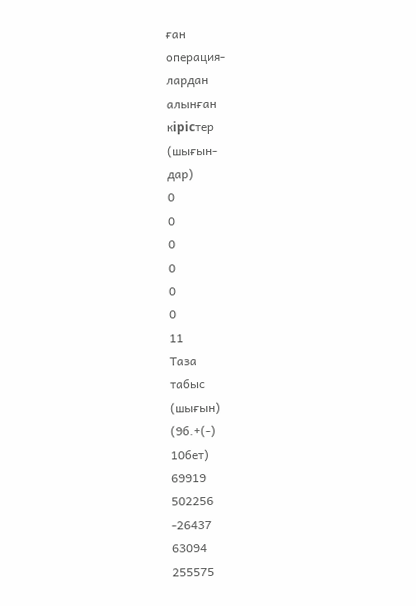ған
операция-
лардан
алынған
кipicтep
(шығын-
дар)
0
0
0
0
0
0
11
Таза
табыс
(шығын)
(9б.+(-)
10бет)
69919
502256
-26437
63094
255575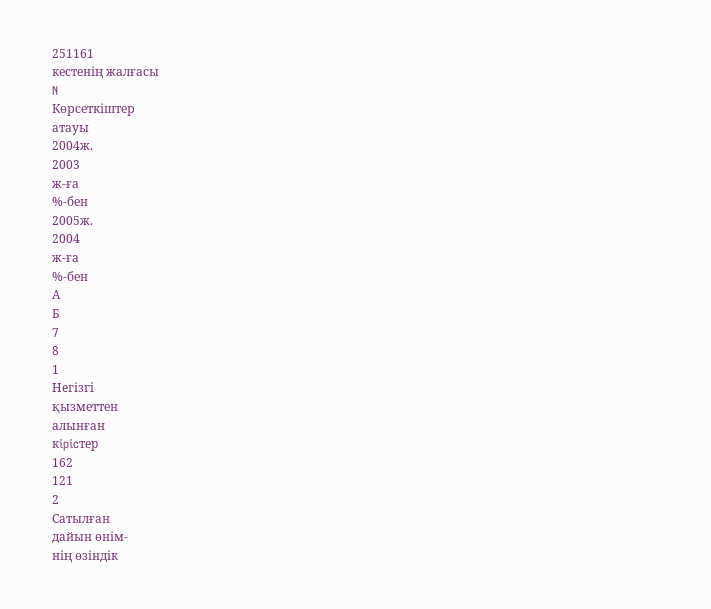251161
кестенің жалғасы
N
Көрсеткіштер
атауы
2004ж.
2003
ж-ға
%-бен
2005ж.
2004
ж-ға
%-бен
А
Б
7
8
1
Heгізгi
қызметтен
алынған
кipicтep
162
121
2
Сатылған
дайын өнім-
нің өзіндік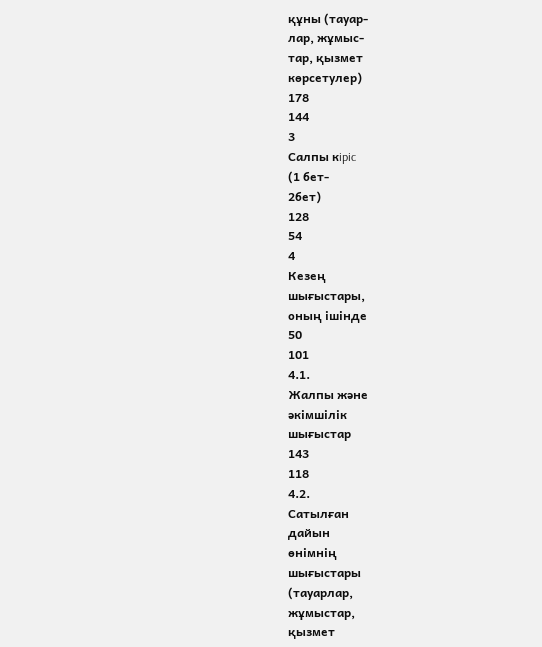құны (тауар-
лар, жұмыс-
тар, қызмет
көрсетулер)
178
144
3
Салпы кipic
(1 бет-
2бет)
128
54
4
Кезең
шығыстары,
оның ішінде
50
101
4.1.
Жалпы және
әкімшілік
шығыстар
143
118
4.2.
Сатылған
дайын
өнімнің
шығыстары
(тауарлар,
жұмыстар,
қызмет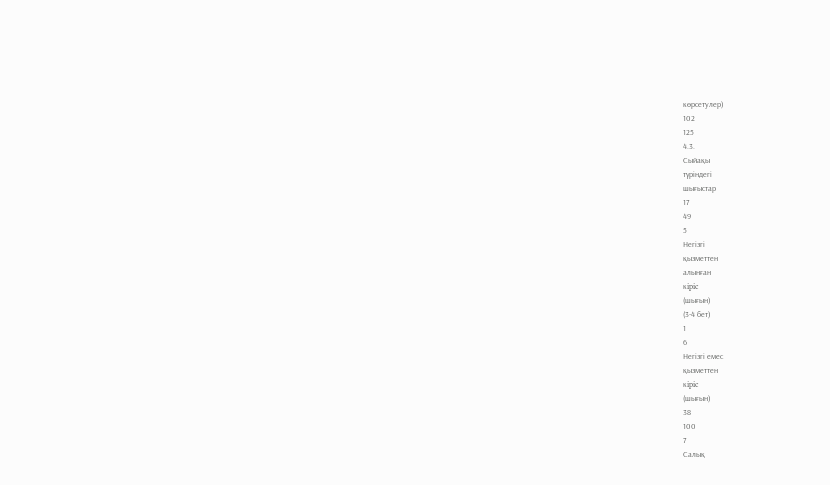көрсетулер)
102
125
4.3.
Сыйақы
түріндегі
шығыстар
17
49
5
Негізгі
қызметтен
алынған
кipic
(шығын)
(3-4 бет)
1
6
Негізгі емес
қызметтен
кipic
(шығын)
38
100
7
Салық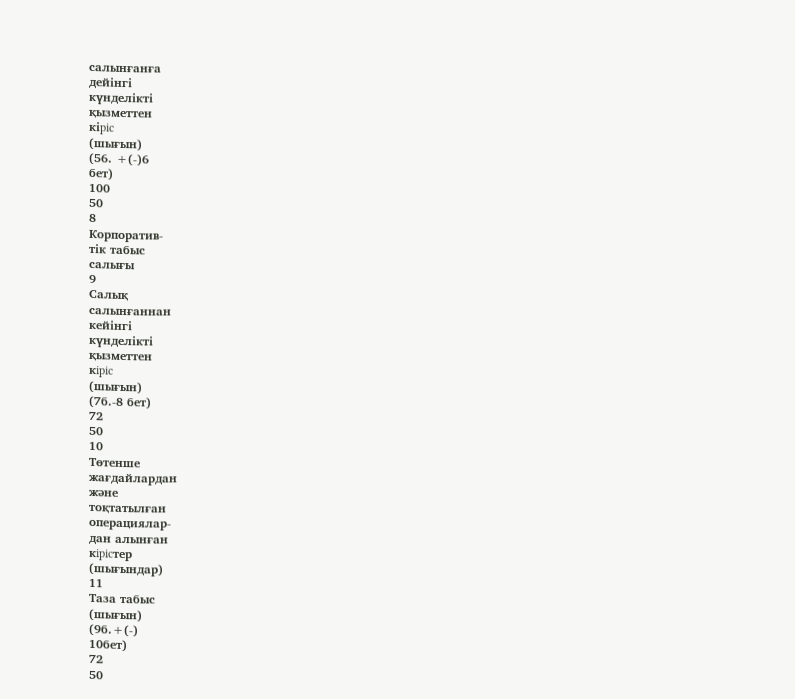салынғанға
дейінгі
күнделікті
қызметтен
кіpic
(шығын)
(56. +(-)6
бет)
100
50
8
Корпоратив-
тік табыс
салығы
9
Салық
салынғаннан
кейінгі
күнделікті
қызметтен
кipic
(шығын)
(7б.-8 бет)
72
50
10
Төтенше
жағдайлардан
және
тоқтатылған
операциялар-
дан алынған
кipicтep
(шығындар)
11
Таза табыс
(шығын)
(9б.+(-)
10бет)
72
50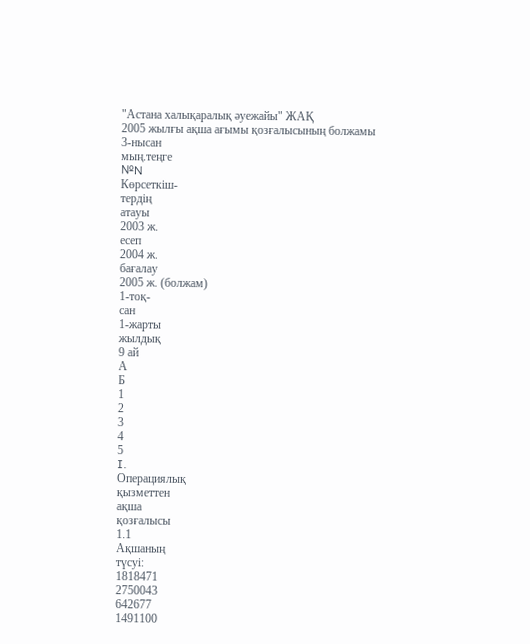"Астана халықаралық әуежайы" ЖАҚ
2005 жылғы ақша ағымы қозғалысының болжамы
3-нысан
мың.теңге
№N
Көрсеткіш-
тердің
атауы
2003 ж.
есеп
2004 ж.
бағалау
2005 ж. (болжам)
1-тоқ-
сан
1-жарты
жылдық
9 ай
А
Б
1
2
3
4
5
I.
Операциялық
қызметтен
ақша
қозғалысы
1.1
Ақшаның
түcуi:
1818471
2750043
642677
1491100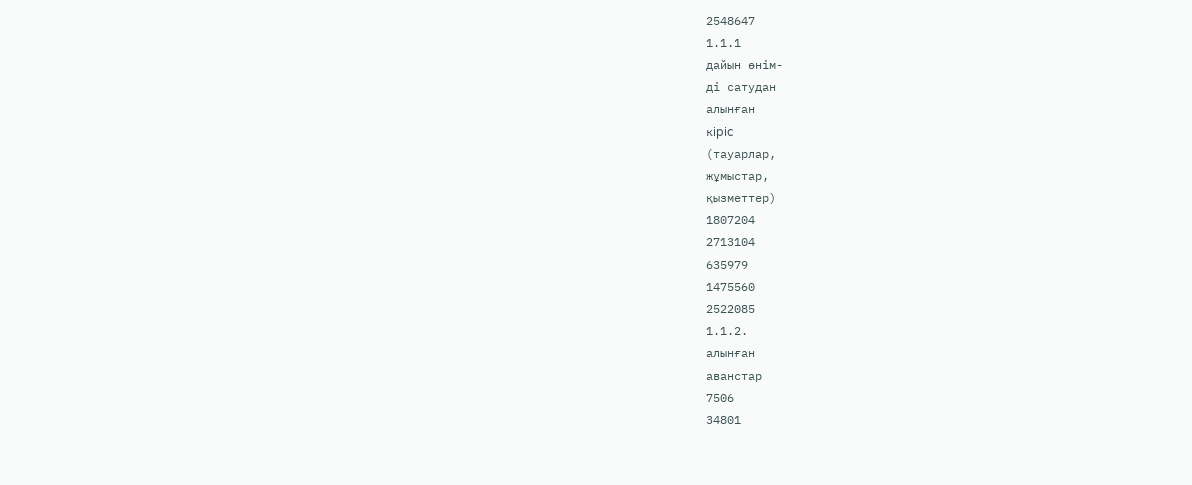2548647
1.1.1
дайын өнім-
ді сатудан
алынған
кipic
(тауарлар,
жұмыстар,
қызметтер)
1807204
2713104
635979
1475560
2522085
1.1.2.
алынған
аванстар
7506
34801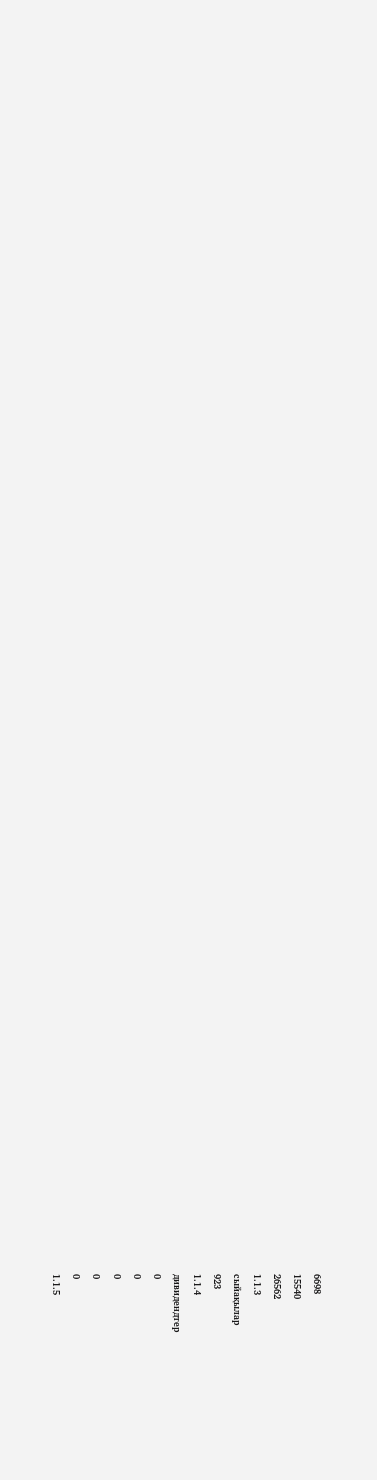6698
15540
26562
1.1.3
сыйақылар
923
1.1.4
дивидендтер
0
0
0
0
0
1.1.5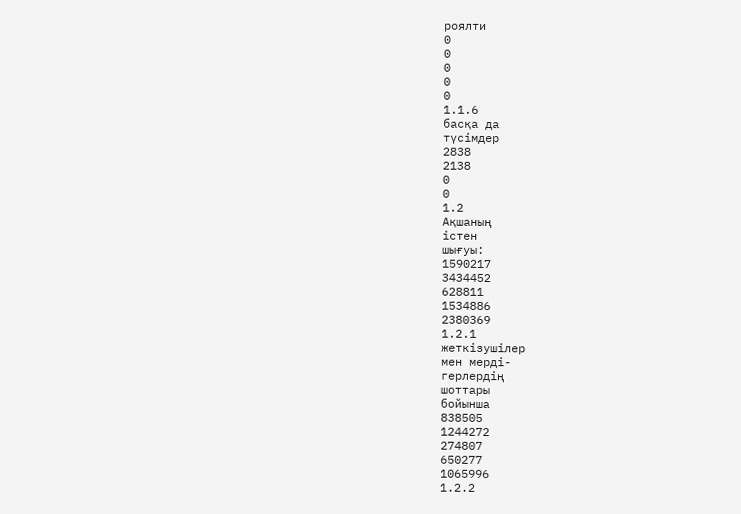роялти
0
0
0
0
0
1.1.6
басқа да
түсімдер
2838
2138
0
0
1.2
Ақшаның
істен
шығуы:
1590217
3434452
628811
1534886
2380369
1.2.1
жеткізушілер
мен мерді-
герлердің
шоттары
бойынша
838505
1244272
274807
650277
1065996
1.2.2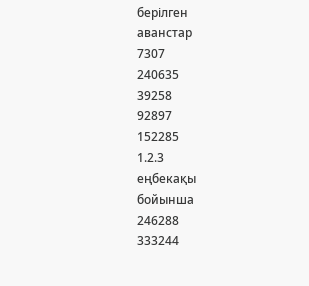берілген
аванстар
7307
240635
39258
92897
152285
1.2.3
еңбекақы
бойынша
246288
333244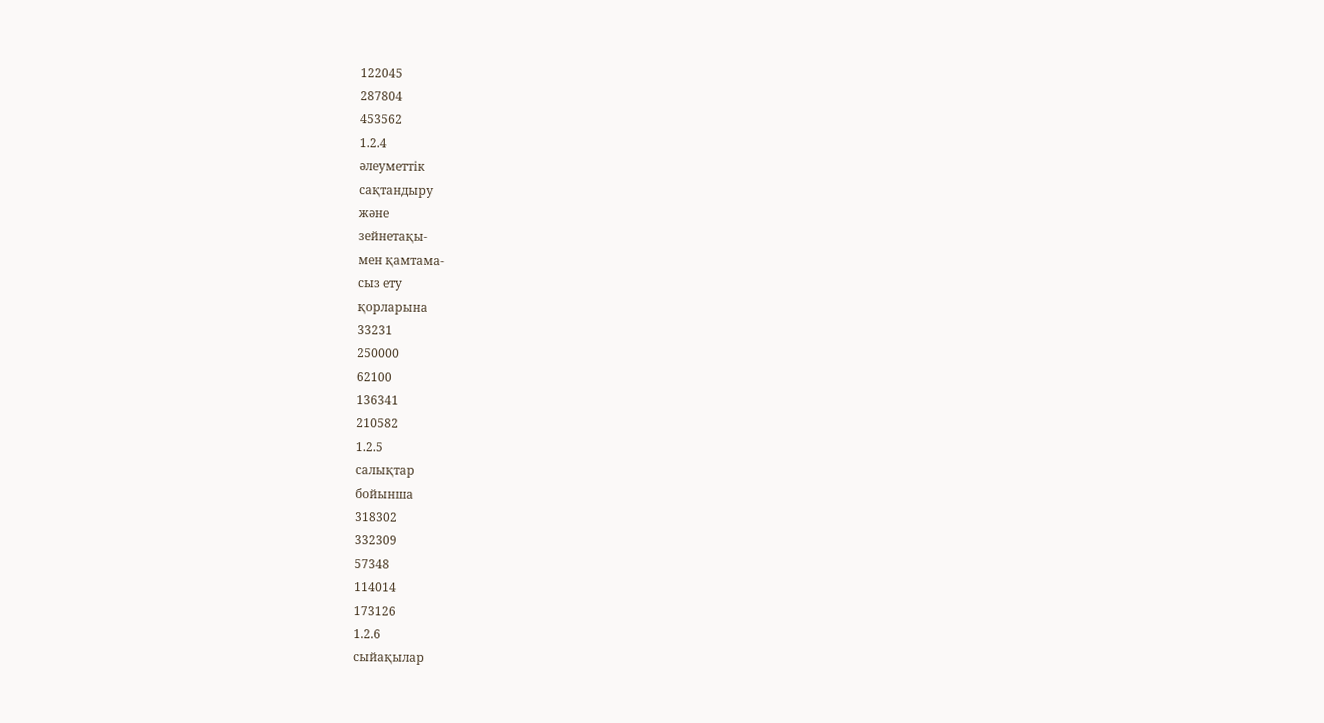122045
287804
453562
1.2.4
әлеуметтік
сақтандыру
және
зейнетақы-
мен қамтама-
сыз ету
қорларына
33231
250000
62100
136341
210582
1.2.5
салықтар
бойынша
318302
332309
57348
114014
173126
1.2.6
сыйақылар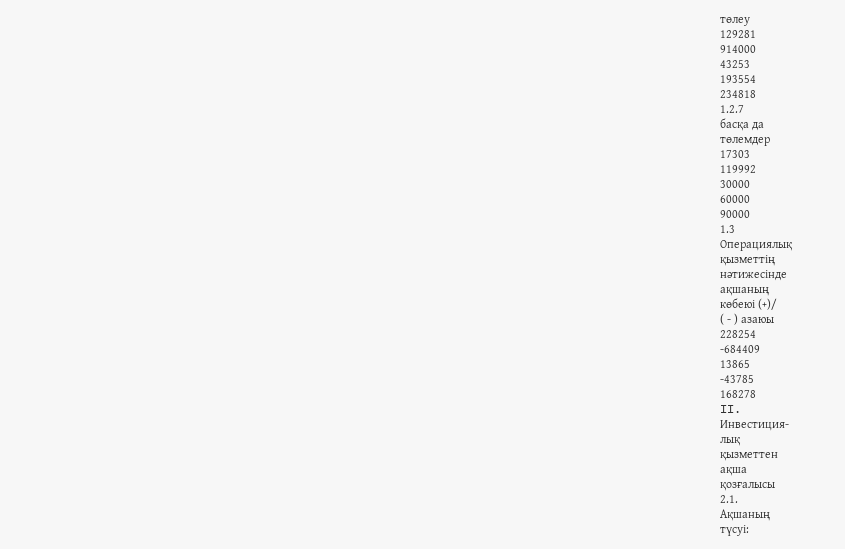төлеу
129281
914000
43253
193554
234818
1.2.7
басқа да
төлемдер
17303
119992
30000
60000
90000
1.3
Операциялық
қызметтің
нәтижесінде
ақшаның
көбеюі (+)/
( - ) азаюы
228254
-684409
13865
-43785
168278
II.
Инвестиция-
лық
қызметтен
ақша
қозғалысы
2.1.
Ақшаның
түсуі: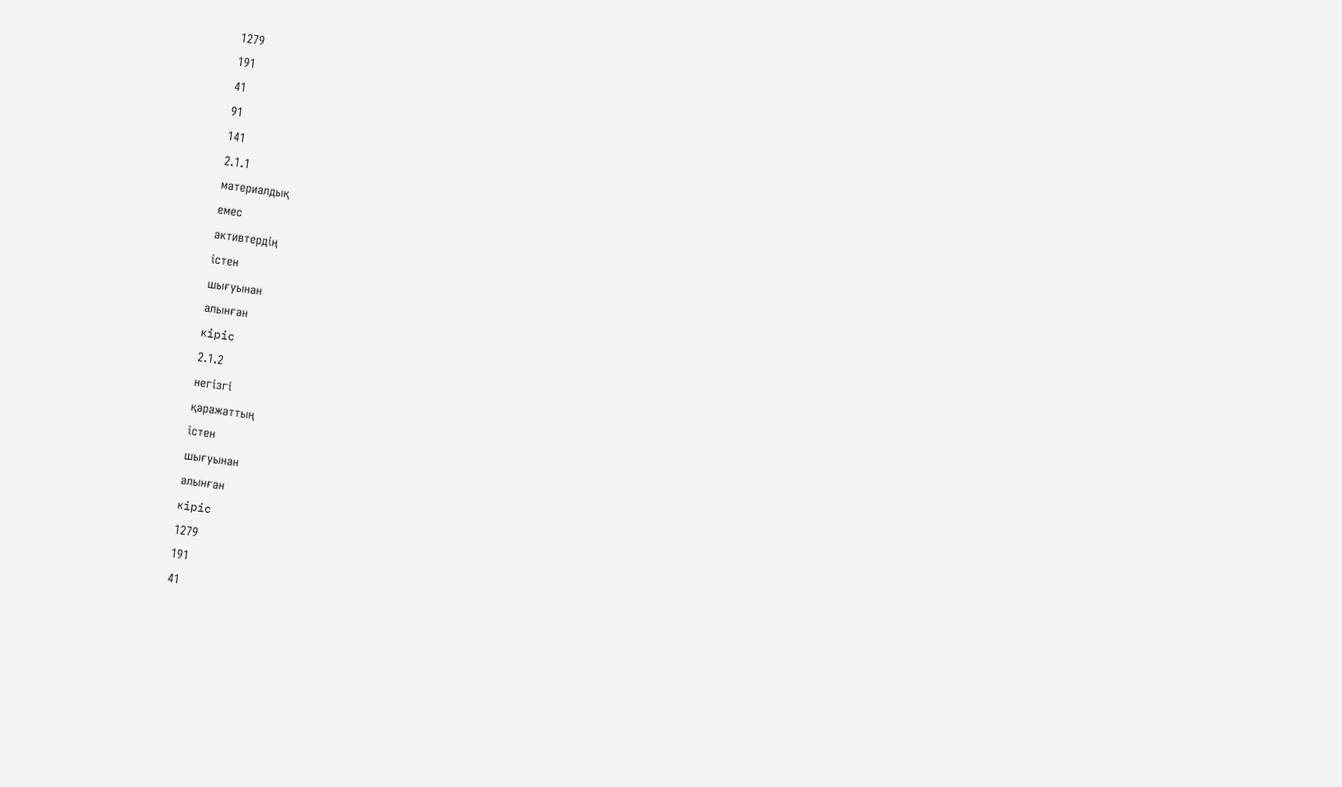1279
191
41
91
141
2.1.1
материалдық
емес
активтердің
істен
шығуынан
алынған
кipic
2.1.2
негізгі
қаражаттың
істен
шығуынан
алынған
кipic
1279
191
41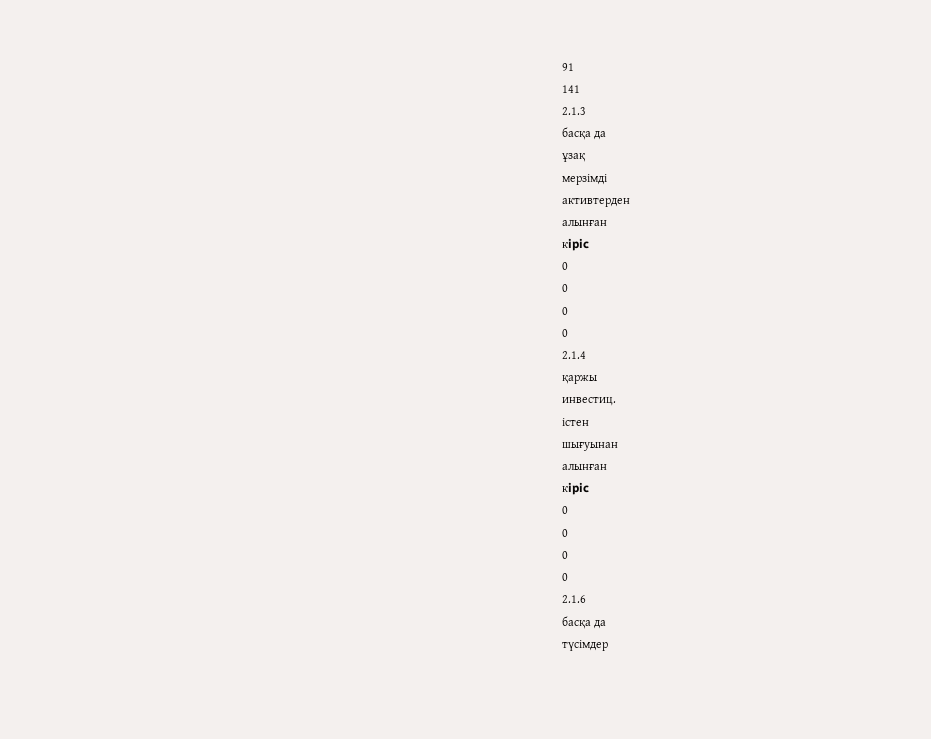91
141
2.1.3
басқа да
ұзақ
мерзімді
активтерден
алынған
кipic
0
0
0
0
2.1.4
қаржы
инвестиц.
істен
шығуынан
алынған
кipic
0
0
0
0
2.1.6
басқа да
түсімдер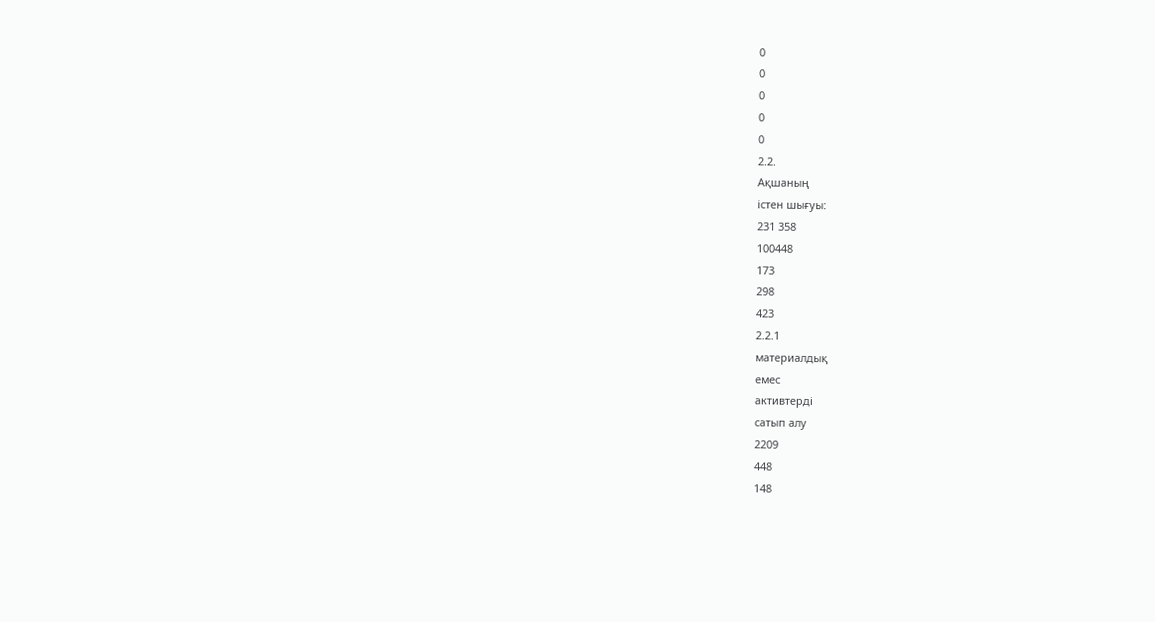0
0
0
0
0
2.2.
Ақшаның
істен шығуы:
231 358
100448
173
298
423
2.2.1
материалдық
емес
активтерді
сатып алу
2209
448
148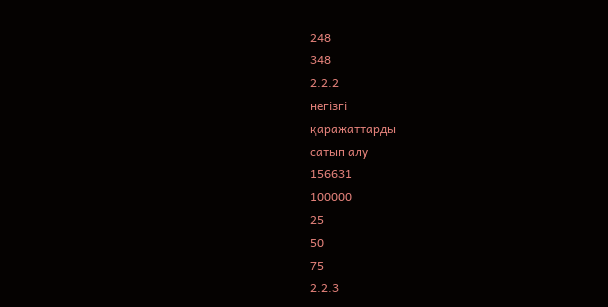248
348
2.2.2
негізгі
қаражаттарды
сатып алу
156631
100000
25
50
75
2.2.3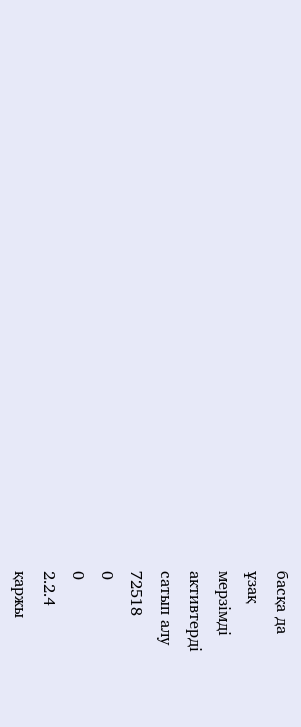басқа да
ұзақ
мерзімді
активтерді
сатып алу
72518
0
0
2.2.4
қаржы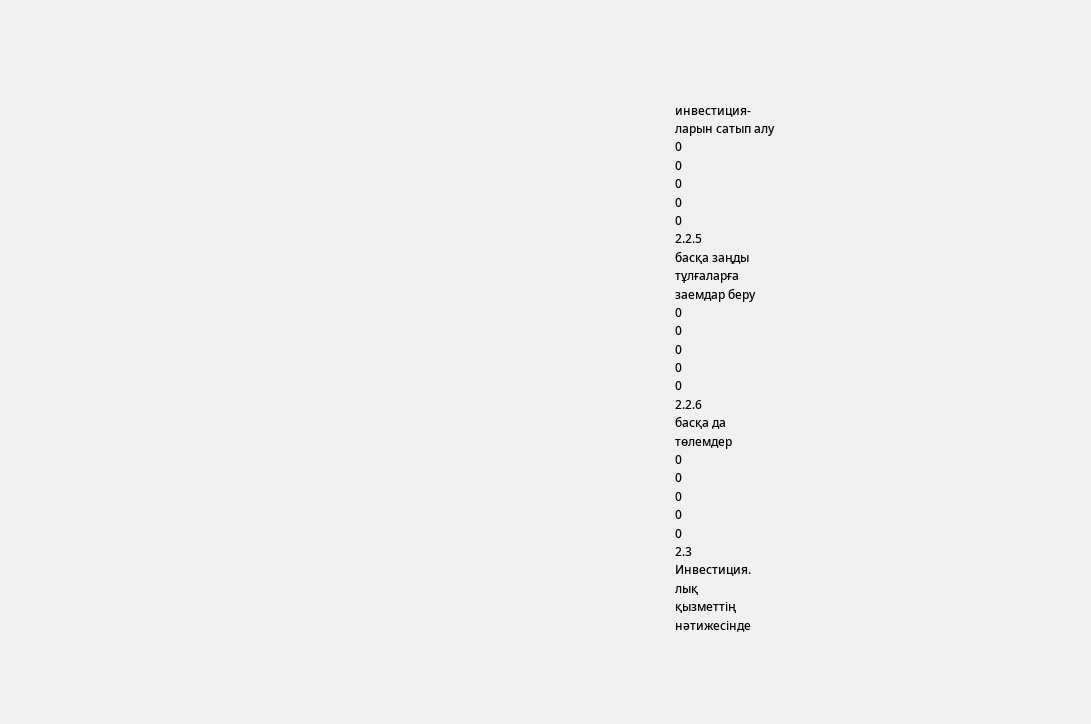инвестиция-
ларын сатып алу
0
0
0
0
0
2.2.5
басқа заңды
тұлғаларға
заемдар беру
0
0
0
0
0
2.2.6
басқа да
төлемдер
0
0
0
0
0
2.3
Инвестиция.
лық
қызметтің
нәтижесінде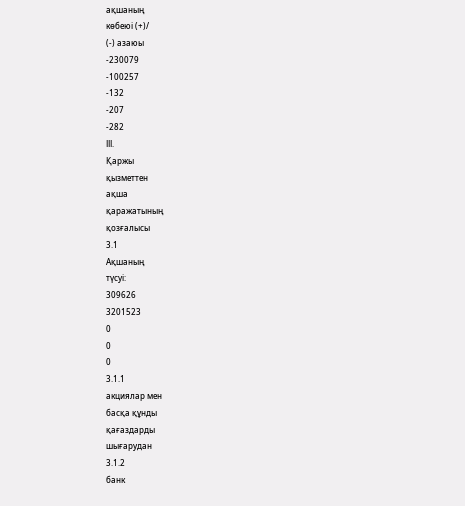ақшаның
көбеюі (+)/
(-) азаюы
-230079
-100257
-132
-207
-282
ІІІ.
Қаржы
қызметтен
ақша
қаражатының
қозғалысы
3.1
Ақшаның
түсуі:
309626
3201523
0
0
0
3.1.1
акциялар мен
басқа құнды
қағаздарды
шығарудан
3.1.2
банк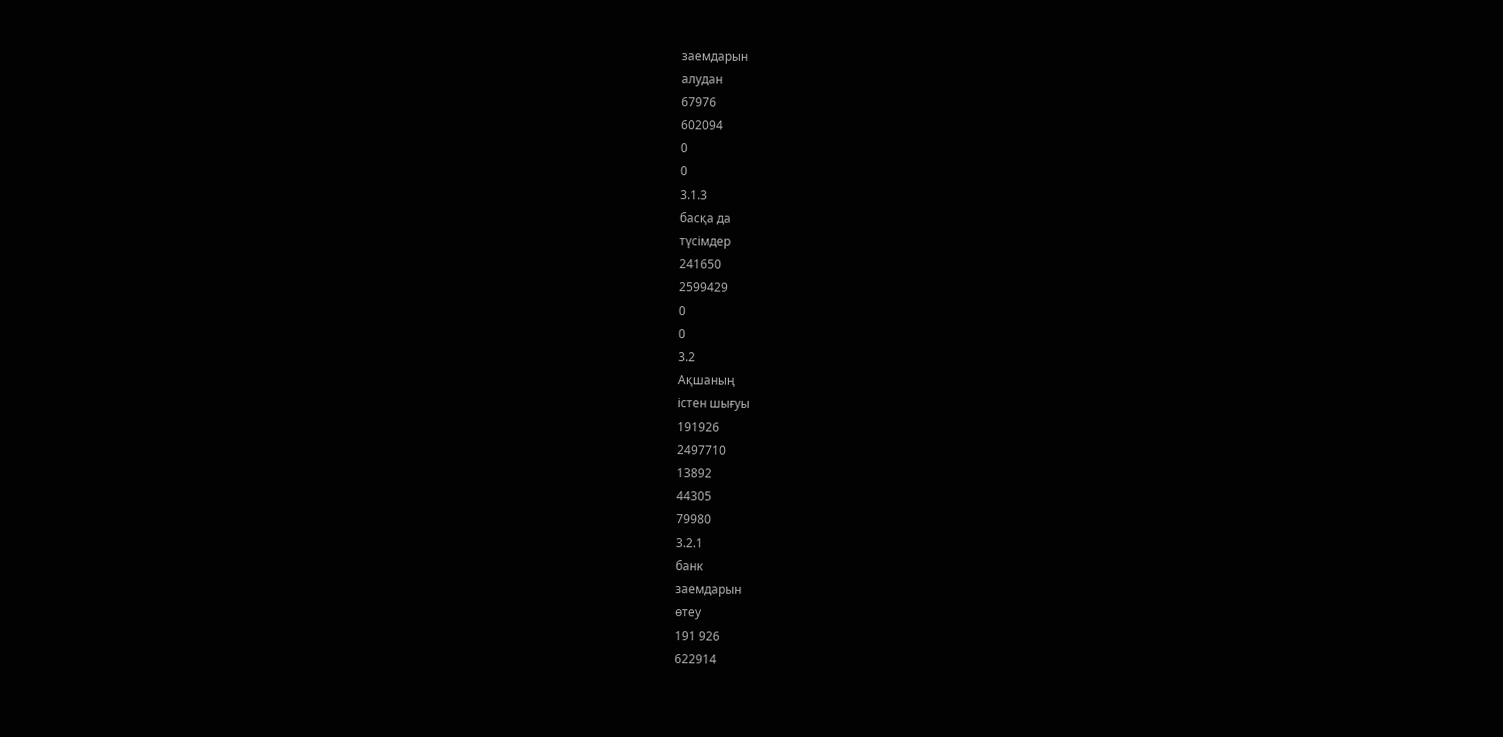заемдарын
алудан
67976
602094
0
0
3.1.3
басқа да
түсімдер
241650
2599429
0
0
3.2
Ақшаның
істен шығуы
191926
2497710
13892
44305
79980
3.2.1
банк
заемдарын
өтеу
191 926
622914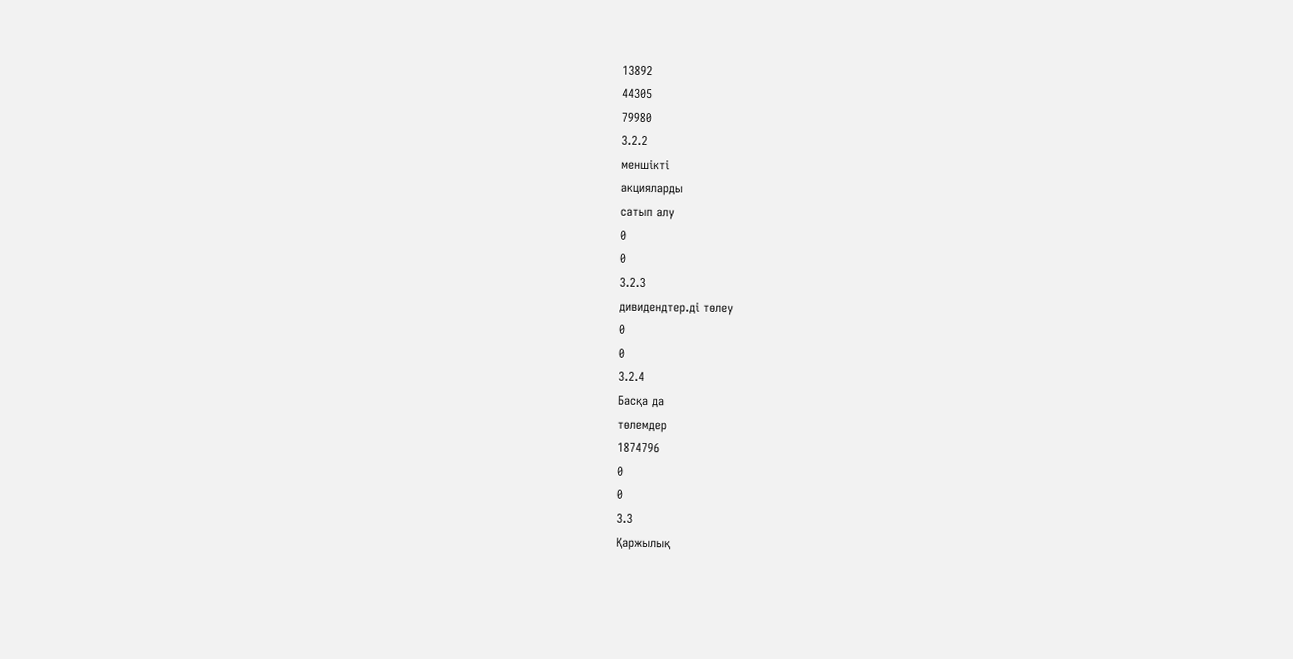13892
44305
79980
3.2.2
меншікті
акцияларды
сатып алу
0
0
3.2.3
дивидендтер.ді төлеу
0
0
3.2.4
Басқа да
төлемдер
1874796
0
0
3.3
Қаржылық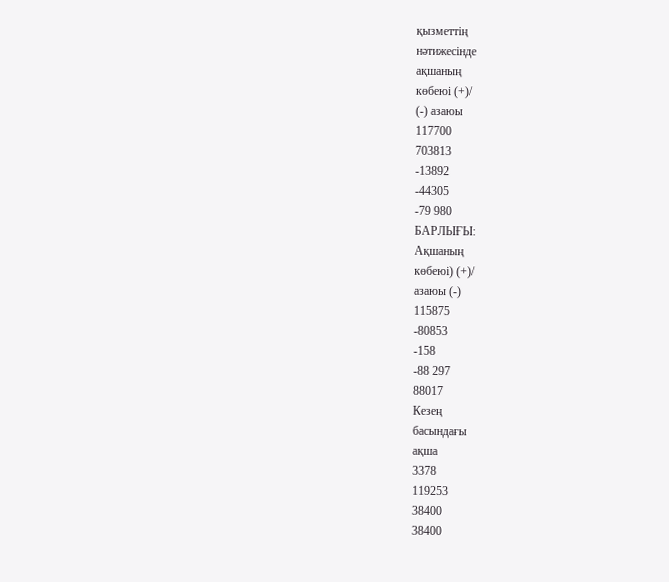қызметтің
нәтижесінде
ақшаның
көбеюі (+)/
(-) азаюы
117700
703813
-13892
-44305
-79 980
БАРЛЫҒЫ:
Ақшаның
көбеюі) (+)/
азаюы (-)
115875
-80853
-158
-88 297
88017
Кезең
басындағы
ақша
3378
119253
38400
38400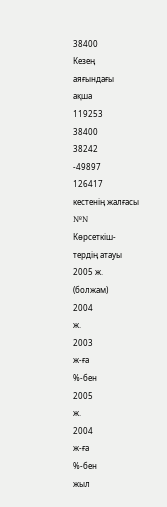38400
Кезең
аяғындағы
ақша
119253
38400
38242
-49897
126417
кестенің жалғасы
№N
Көрсеткіш-
тердің атауы
2005 ж.
(болжам)
2004
ж.
2003
ж-ға
%-бен
2005
ж.
2004
ж-ға
%-бен
жыл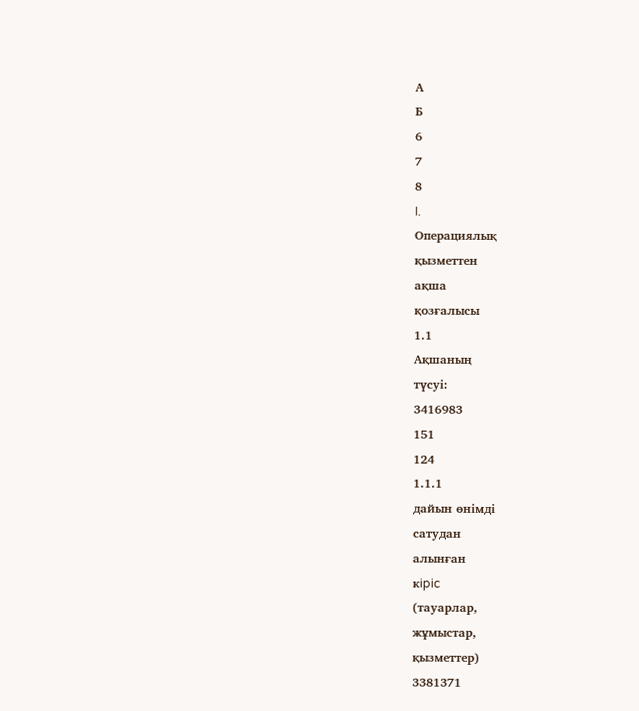А
Б
6
7
8
I.
Операциялық
қызметтен
ақша
қозғалысы
1.1
Ақшаның
түcуi:
3416983
151
124
1.1.1
дайын өнімді
сатудан
алынған
кipic
(тауарлар,
жұмыстар,
қызметтер)
3381371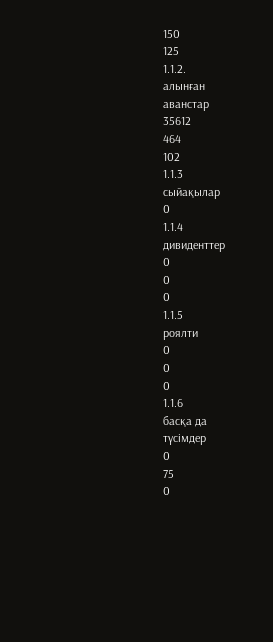150
125
1.1.2.
алынған
аванстар
35612
464
102
1.1.3
сыйақылар
0
1.1.4
дивиденттер
0
0
0
1.1.5
роялти
0
0
0
1.1.6
басқа да
түсімдер
0
75
0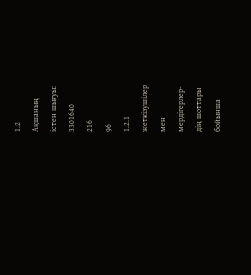1.2
Ақшаның
істен шығуы:
3301640
216
96
1.2.1
жеткізушілер
мен
мердігерлер-
дің шоттары
бойынша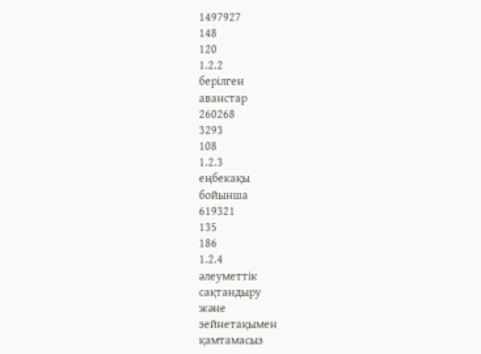1497927
148
120
1.2.2
берілген
аванстар
260268
3293
108
1.2.3
еңбекақы
бойынша
619321
135
186
1.2.4
әлеуметтік
сақтандыру
және
зейнетақымен
қамтамасыз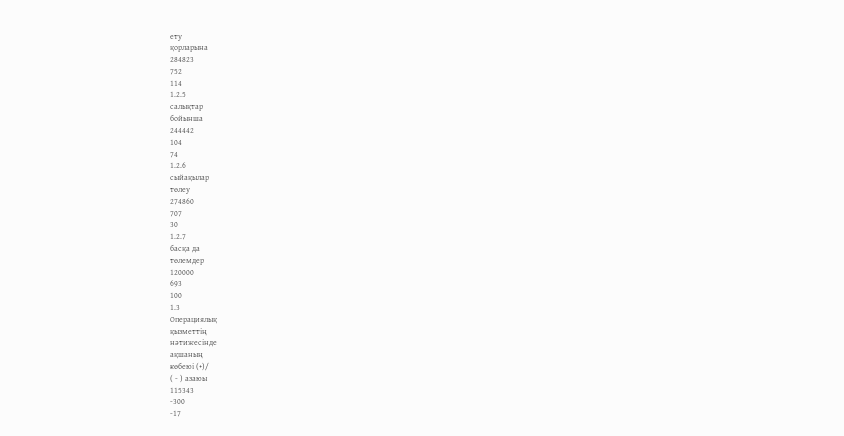ету
қорларына
284823
752
114
1.2.5
салықтар
бойынша
244442
104
74
1.2.6
сыйақылар
төлеу
274860
707
30
1.2.7
басқа да
төлемдер
120000
693
100
1.3
Операциялық
қызметтің
нәтижесінде
ақшаның
көбеюі (+)/
( - ) азаюы
115343
-300
-17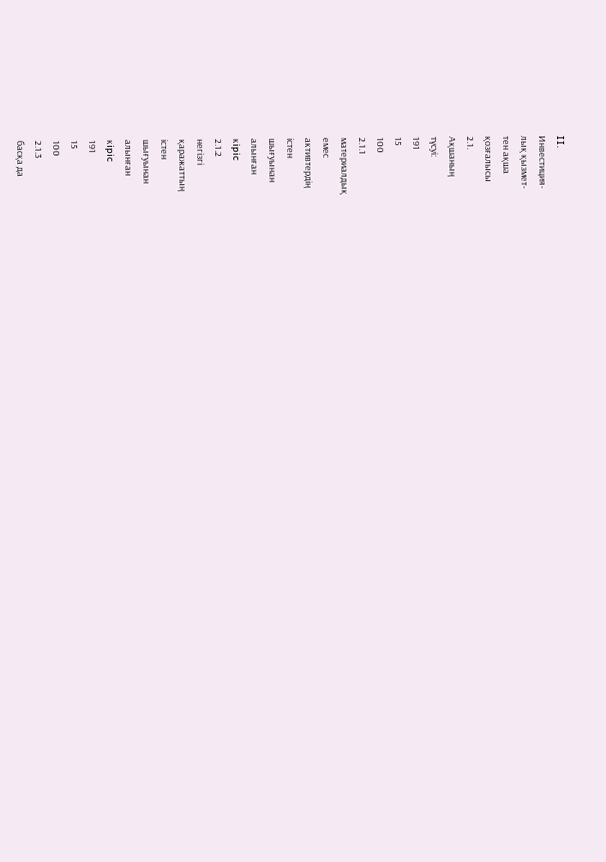II.
Инвестиция-
лық қызмет-
тен ақша
қозғалысы
2.1.
Ақшаның
түсуі:
191
15
100
2.1.1
материалдық
емес
активтердің
істен
шығуынан
алынған
кipic
2.1.2
негізгі
қаражаттың
істен
шығуынан
алынған
кipic
191
15
100
2.1.3
басқа да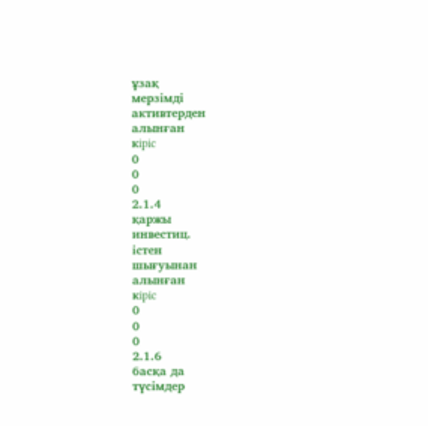ұзақ
мерзімді
активтерден
алынған
кipic
0
0
0
2.1.4
қаржы
инвестиц.
істен
шығуынан
алынған
кipic
0
0
0
2.1.6
басқа да
түсімдер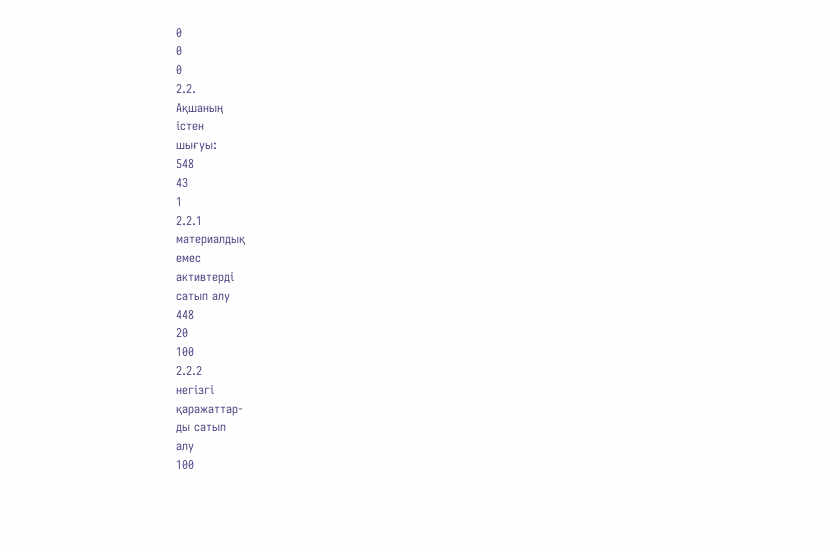0
0
0
2.2.
Ақшаның
істен
шығуы:
548
43
1
2.2.1
материалдық
емес
активтерді
сатып алу
448
20
100
2.2.2
негізгі
қаражаттар-
ды сатып
алу
100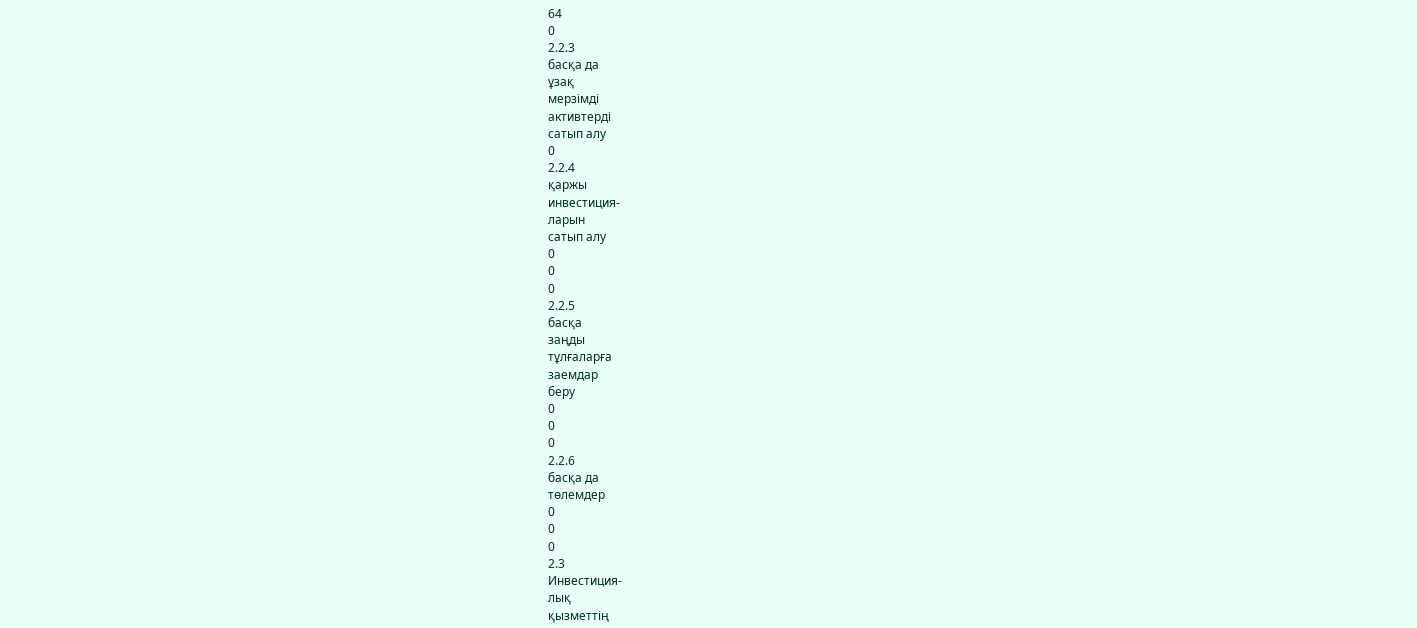64
0
2.2.3
басқа да
ұзақ
мерзімді
активтерді
сатып алу
0
2.2.4
қаржы
инвестиция-
ларын
сатып алу
0
0
0
2.2.5
басқа
заңды
тұлғаларға
заемдар
беру
0
0
0
2.2.6
басқа да
төлемдер
0
0
0
2.3
Инвестиция-
лық
қызметтің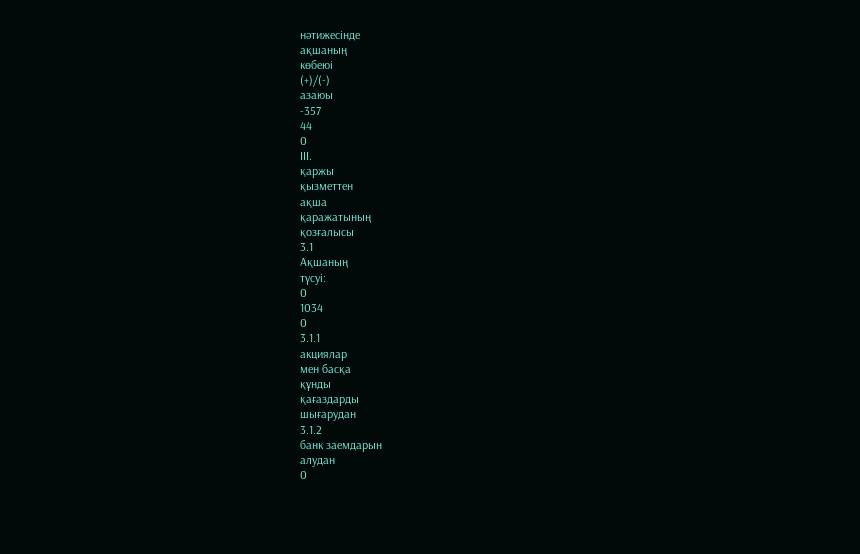нәтижесінде
ақшаның
көбеюі
(+)/(-)
азаюы
-357
44
0
ІІІ.
қаржы
қызметтен
ақша
қаражатының
қозғалысы
3.1
Ақшаның
түсуі:
0
1034
0
3.1.1
акциялар
мен басқа
құнды
қағаздарды
шығарудан
3.1.2
банк заемдарын
алудан
0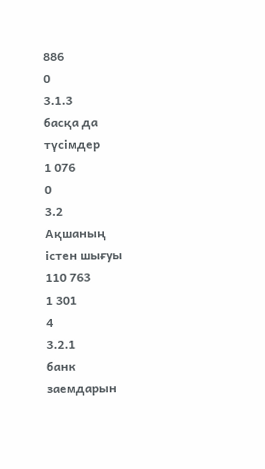886
0
3.1.3
басқа да
түсімдер
1 076
0
3.2
Ақшаның
істен шығуы
110 763
1 301
4
3.2.1
банк
заемдарын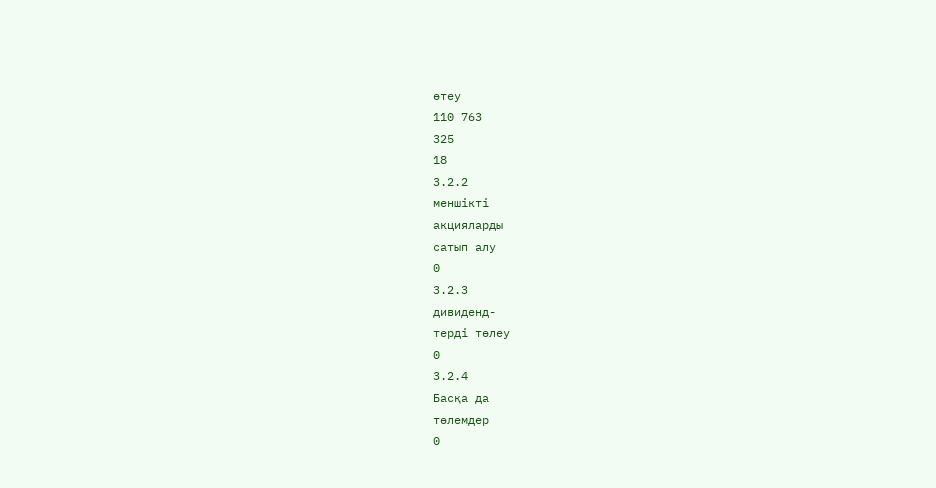өтеу
110 763
325
18
3.2.2
меншікті
акцияларды
сатып алу
0
3.2.3
дивиденд-
терді төлеу
0
3.2.4
Басқа да
төлемдер
0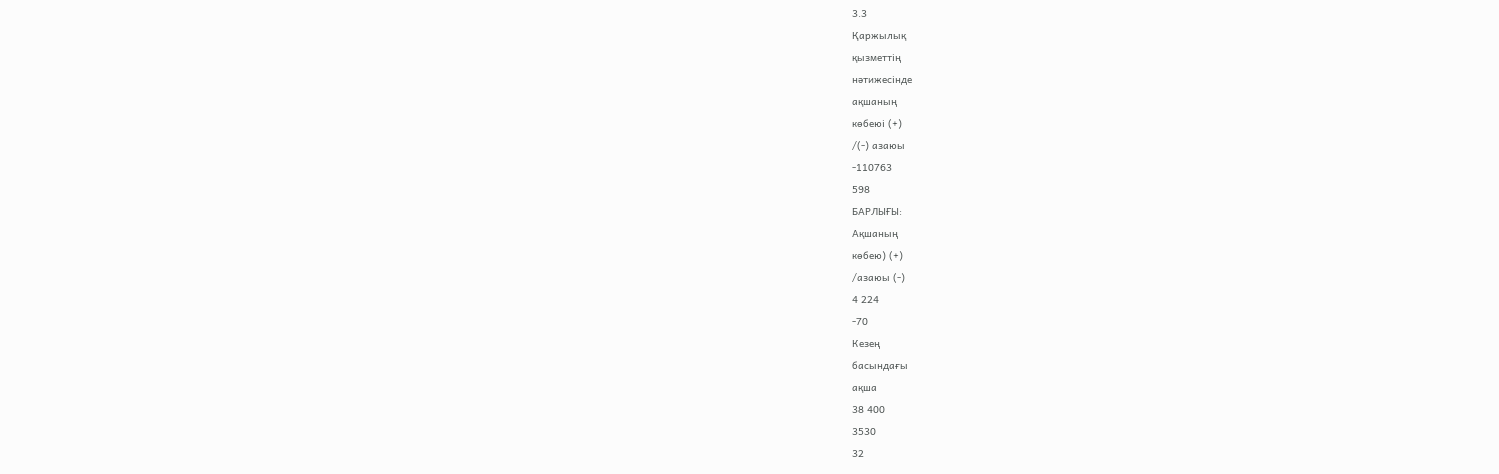3.3
Қаржылық
қызметтің
нәтижесінде
ақшаның
көбеюі (+)
/(-) азаюы
-110763
598
БАРЛЫҒЫ:
Ақшаның
көбею) (+)
/азаюы (-)
4 224
-70
Кезең
басындағы
ақша
38 400
3530
32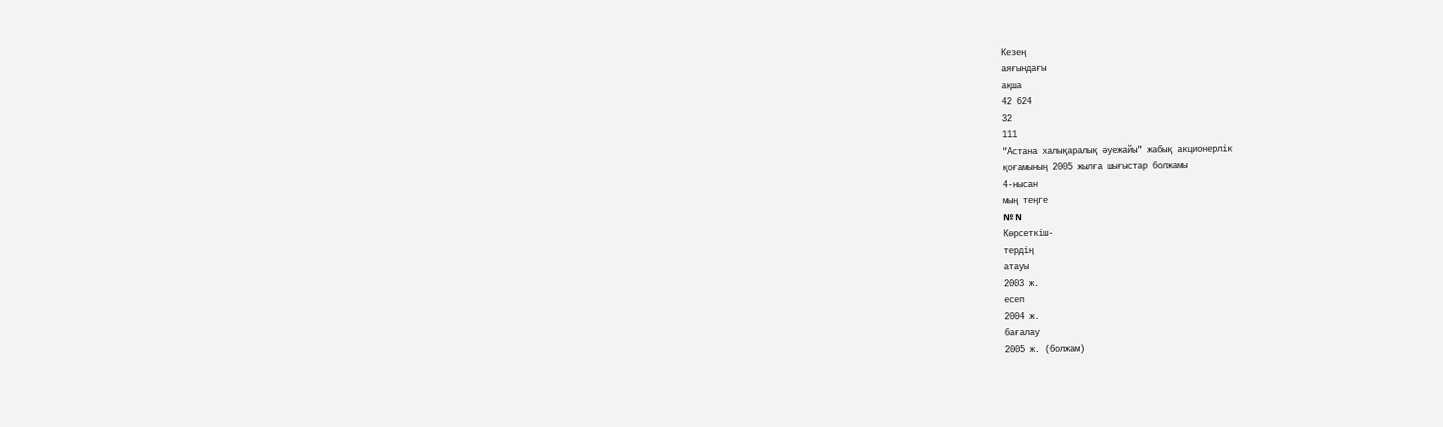Кезең
аяғындағы
ақша
42 624
32
111
"Астана халықаралық әуежайы" жабық акционерлік
қоғамының 2005 жылға шығыстар болжамы
4-нысан
мың теңге
№ N
Көрсеткіш-
тердің
атауы
2003 ж.
есеп
2004 ж.
бағалау
2005 ж. (болжам)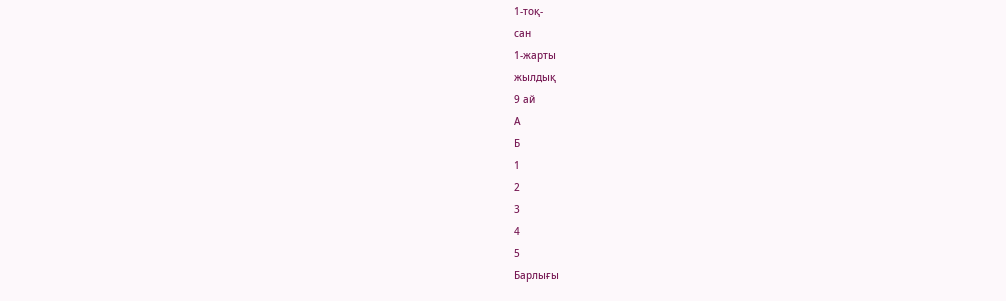1-тоқ-
сан
1-жарты
жылдық
9 ай
А
Б
1
2
3
4
5
Барлығы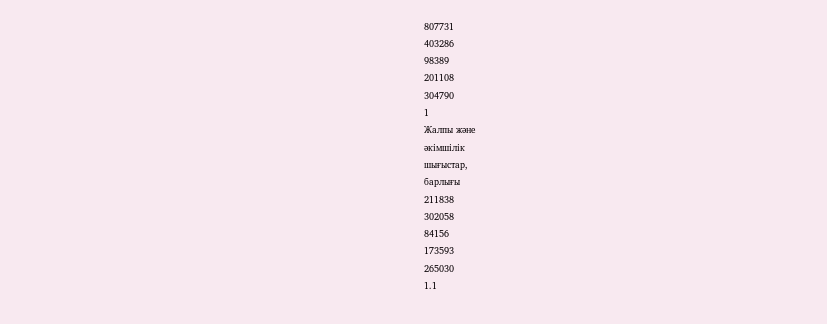807731
403286
98389
201108
304790
1
Жалпы және
әкімшілік
шығыстар,
барлығы
211838
302058
84156
173593
265030
1.1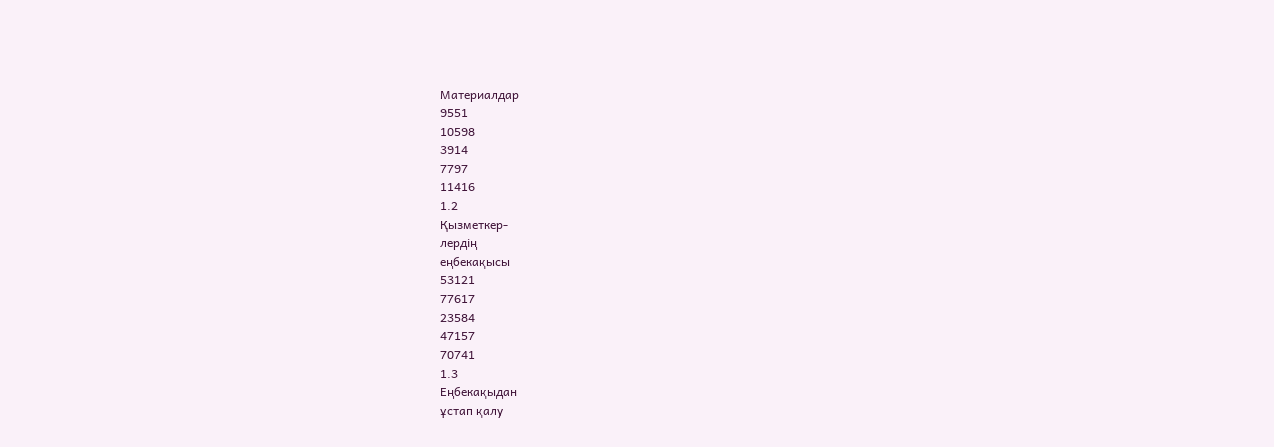Материалдар
9551
10598
3914
7797
11416
1.2
Қызметкер-
лердің
еңбекақысы
53121
77617
23584
47157
70741
1.3
Еңбекақыдан
ұстап қалу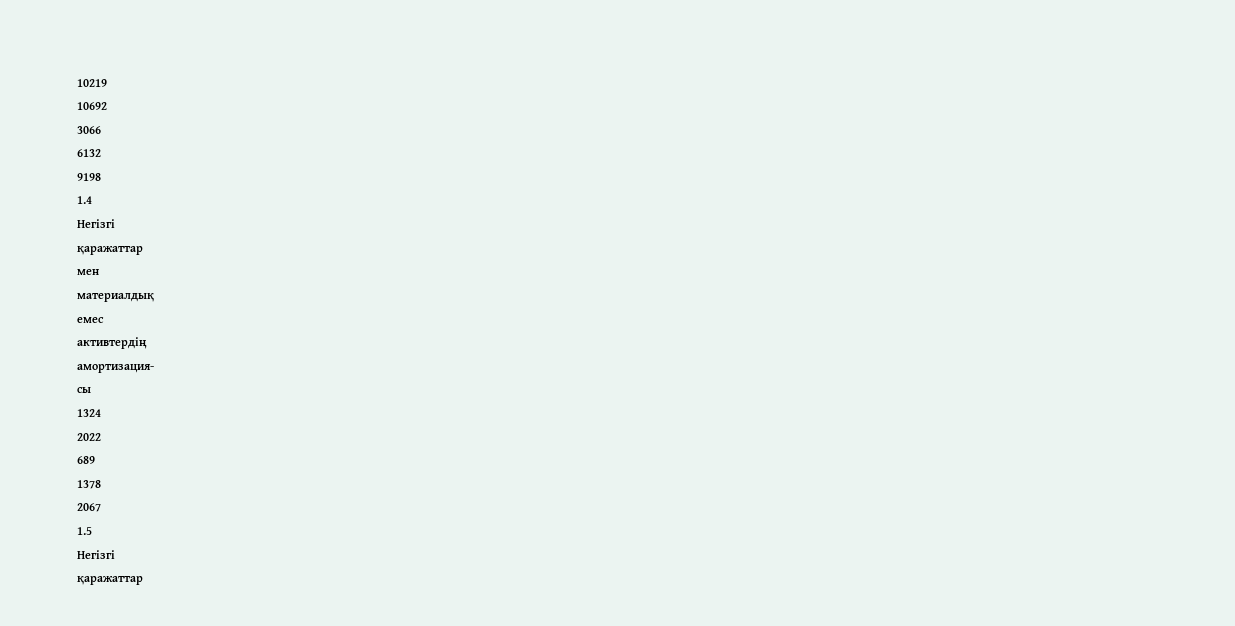10219
10692
3066
6132
9198
1.4
Heгiзгi
қаражаттар
мен
материалдық
емес
активтердің
амортизация-
сы
1324
2022
689
1378
2067
1.5
Негізгі
қаражаттар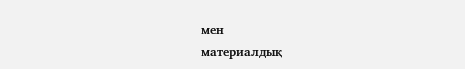мен
материалдық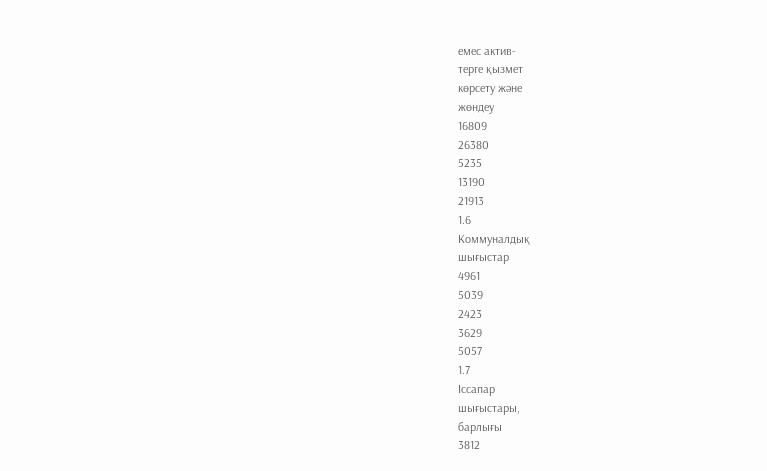емес актив-
терге қызмет
көрсету және
жөндеу
16809
26380
5235
13190
21913
1.6
Коммуналдық
шығыстар
4961
5039
2423
3629
5057
1.7
Іссапар
шығыстары,
барлығы
3812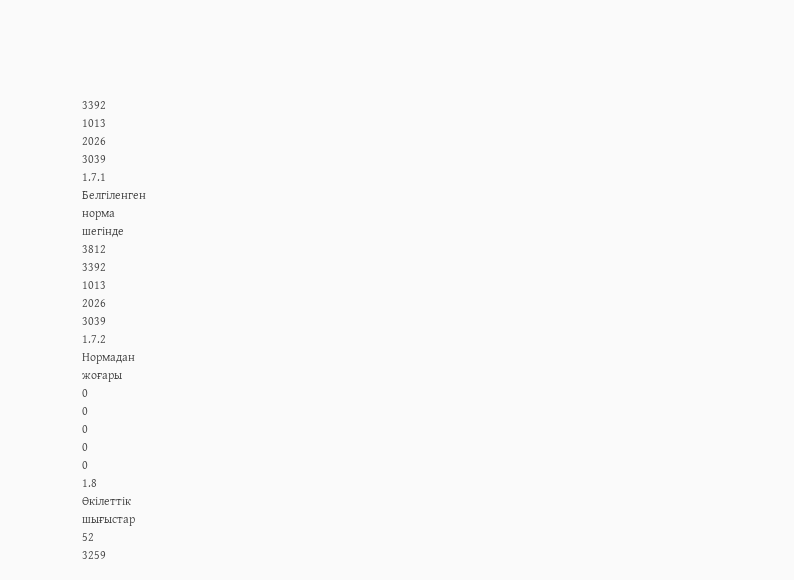3392
1013
2026
3039
1.7.1
Белгіленген
норма
шегінде
3812
3392
1013
2026
3039
1.7.2
Нормадан
жоғары
0
0
0
0
0
1.8
Өкілеттік
шығыстар
52
3259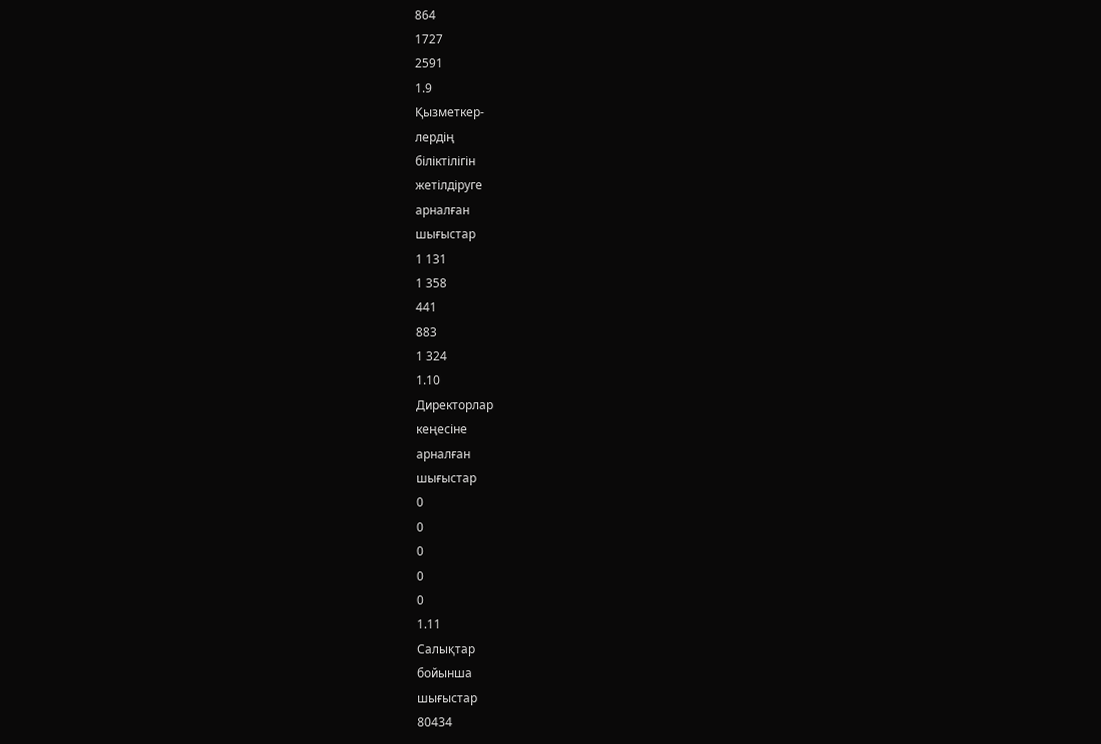864
1727
2591
1.9
Қызметкер-
лердің
біліктілігін
жетілдіруге
арналған
шығыстар
1 131
1 358
441
883
1 324
1.10
Директорлар
кеңесіне
арналған
шығыстар
0
0
0
0
0
1.11
Салықтар
бойынша
шығыстар
80434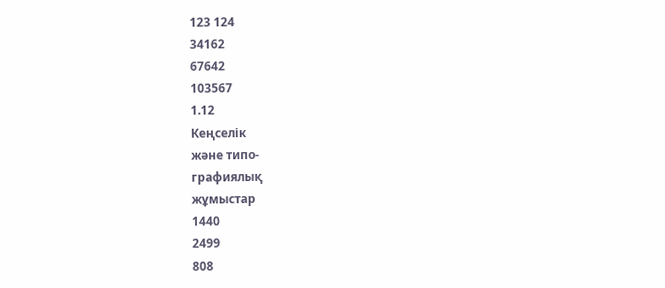123 124
34162
67642
103567
1.12
Кеңселік
және типо-
графиялық
жұмыстар
1440
2499
808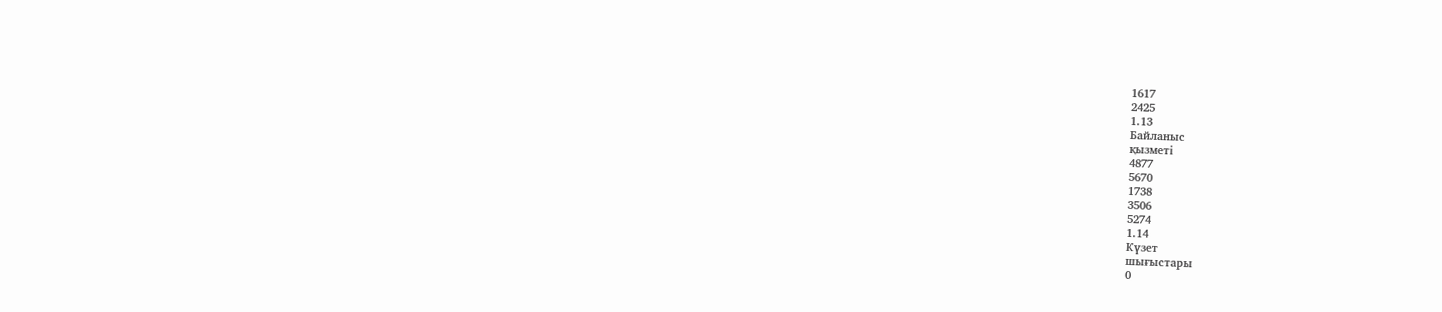1617
2425
1.13
Байланыс
қызметі
4877
5670
1738
3506
5274
1.14
Күзет
шығыстары
0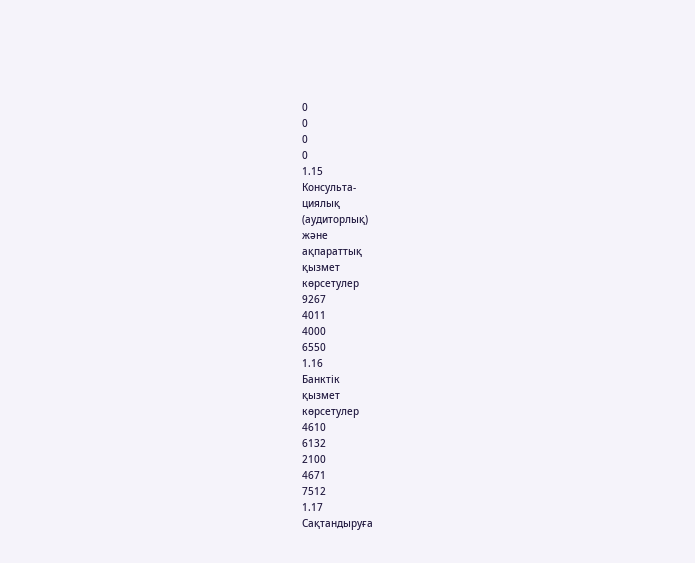0
0
0
0
1.15
Консульта-
циялық
(аудиторлық)
және
ақпараттық
қызмет
көрсетулер
9267
4011
4000
6550
1.16
Банктік
қызмет
көрсетулер
4610
6132
2100
4671
7512
1.17
Сақтандыруға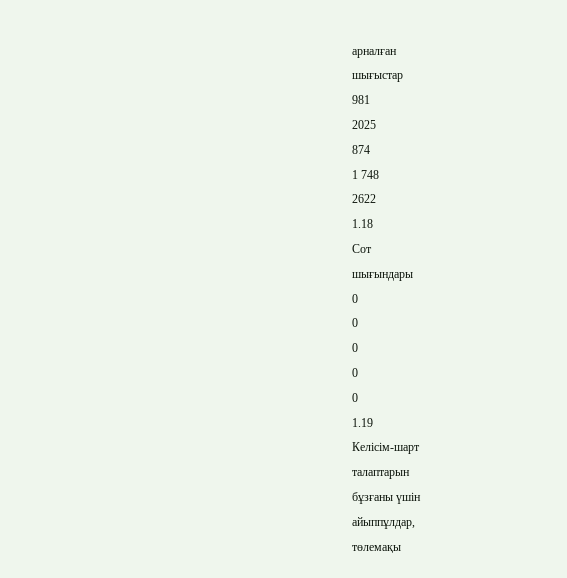арналған
шығыстар
981
2025
874
1 748
2622
1.18
Сот
шығындары
0
0
0
0
0
1.19
Келісім-шарт
талаптарын
бұзғаны үшін
айыппұлдар,
төлемақы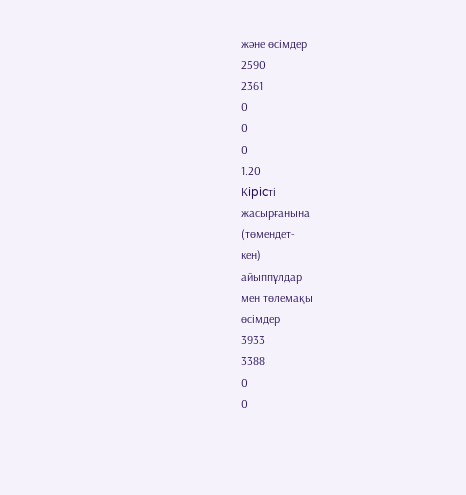және өсімдер
2590
2361
0
0
0
1.20
Кipicтi
жасырғанына
(төмендет-
кен)
айыппұлдар
мен төлемақы
өсімдер
3933
3388
0
0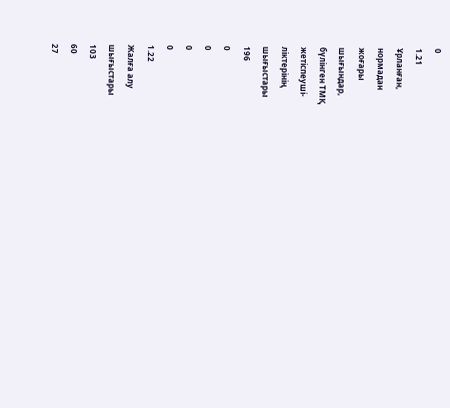0
1.21
Ұрланған,
нормадан
жоғары
шығындар,
бүлінген ТМҚ
жетіспеуші-
ліктерінің
шығыстары
196
0
0
0
0
1.22
Жалға алу
шығыстары
103
60
27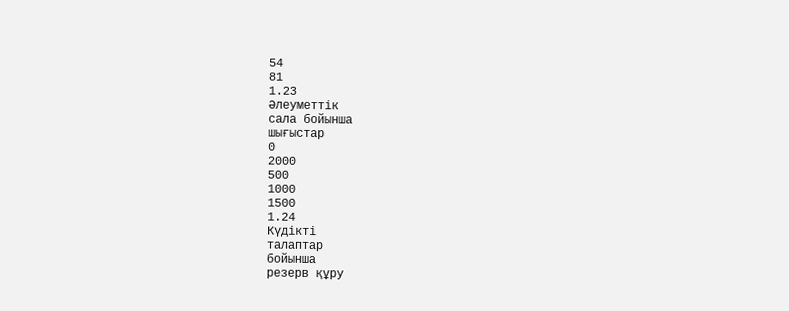54
81
1.23
Әлеуметтік
сала бойынша
шығыстар
0
2000
500
1000
1500
1.24
Күдікті
талаптар
бойынша
резерв құру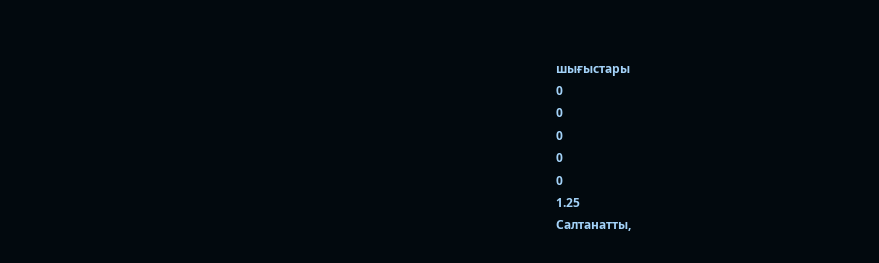шығыстары
0
0
0
0
0
1.25
Салтанатты,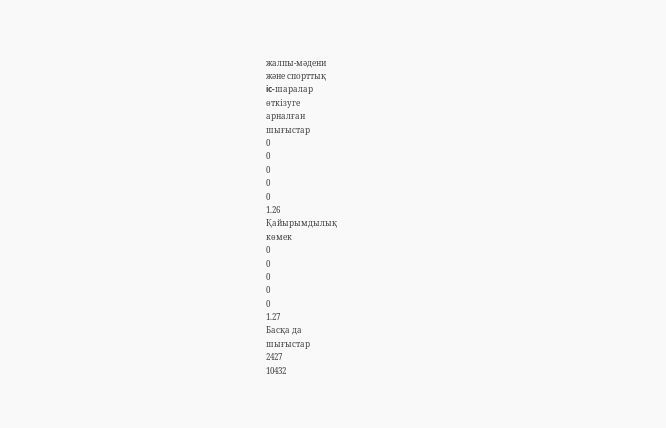жалпы-мәдени
және спорттық
ic-шаралар
өткізуге
арналған
шығыстар
0
0
0
0
0
1.26
Қайырымдылық
көмек
0
0
0
0
0
1.27
Басқа да
шығыстар
2427
10432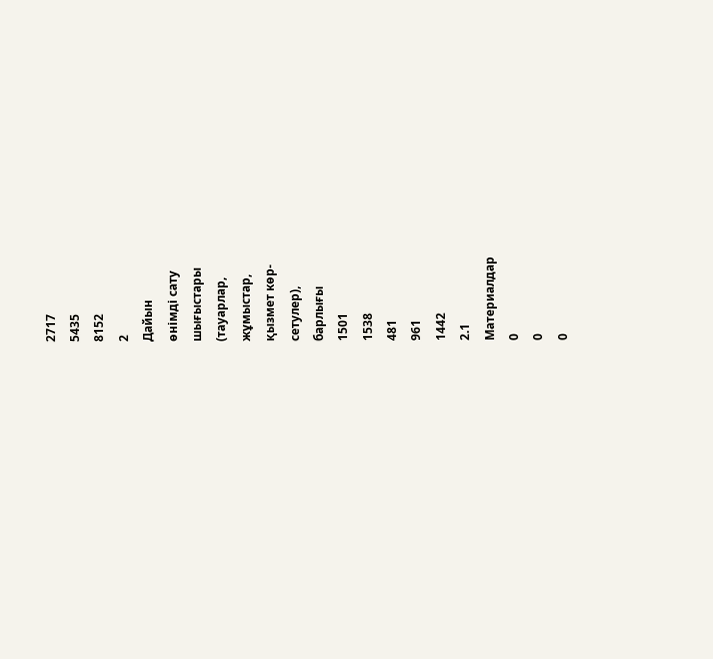2717
5435
8152
2
Дайын
өнімді сату
шығыстары
(тауарлар,
жұмыстар,
қызмет көр-
сетулер),
барлығы
1501
1538
481
961
1442
2.1
Материалдар
0
0
0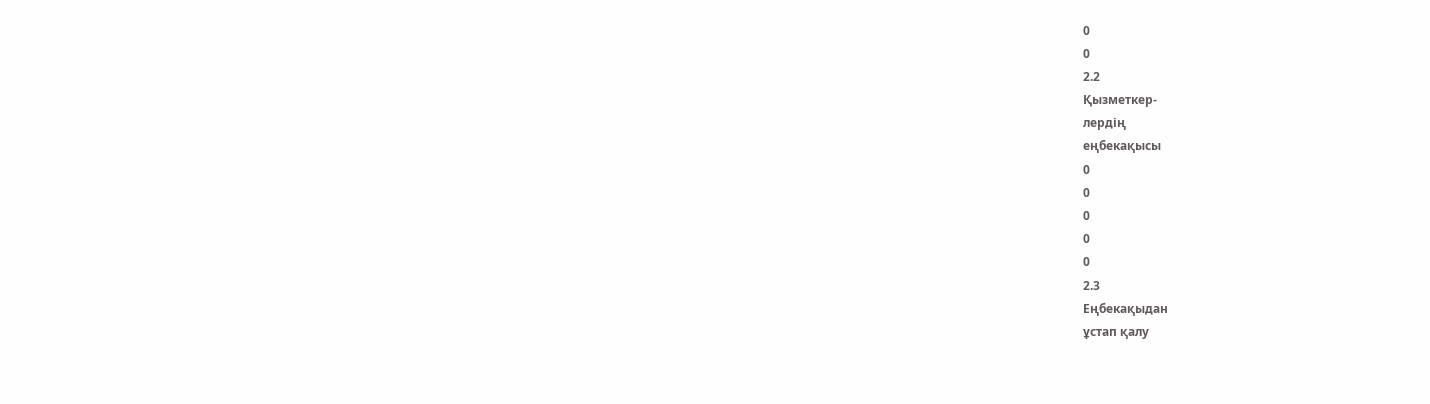0
0
2.2
Қызметкер-
лердің
еңбекақысы
0
0
0
0
0
2.3
Еңбекақыдан
ұстап қалу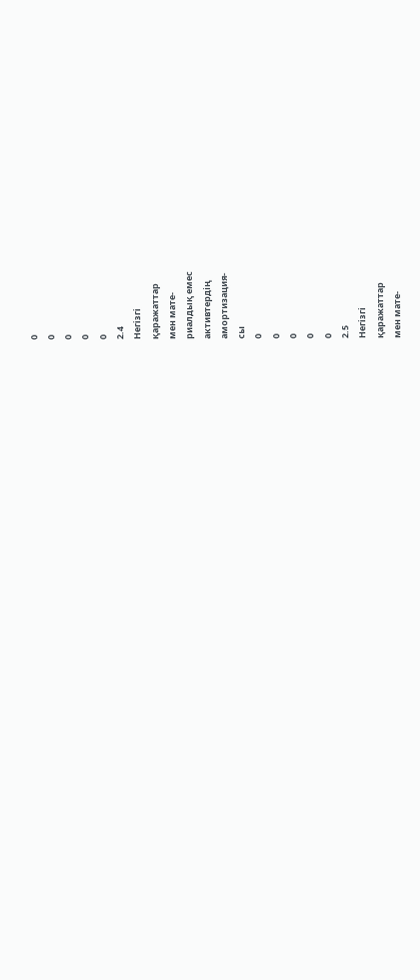0
0
0
0
0
2.4
Негізгі
қаражаттар
мен мате-
риалдық емес
активтердің
амортизация-
сы
0
0
0
0
0
2.5
Негізгі
қаражаттар
мен мате-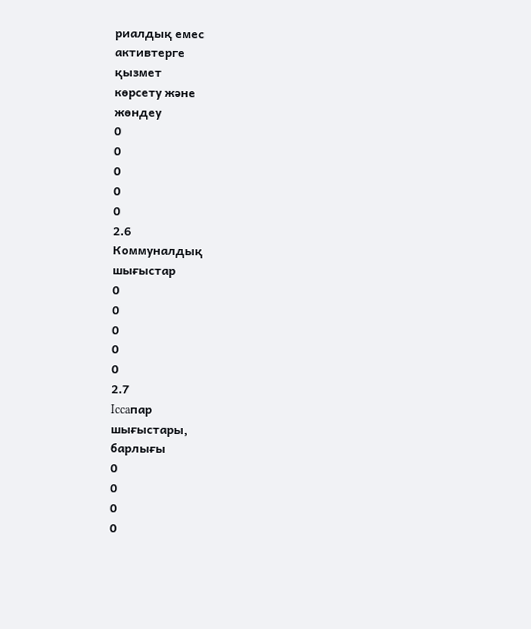риалдық емес
активтерге
қызмет
көрсету және
жөндеу
0
0
0
0
0
2.6
Коммуналдық
шығыстар
0
0
0
0
0
2.7
Iccaпap
шығыстары,
барлығы
0
0
0
0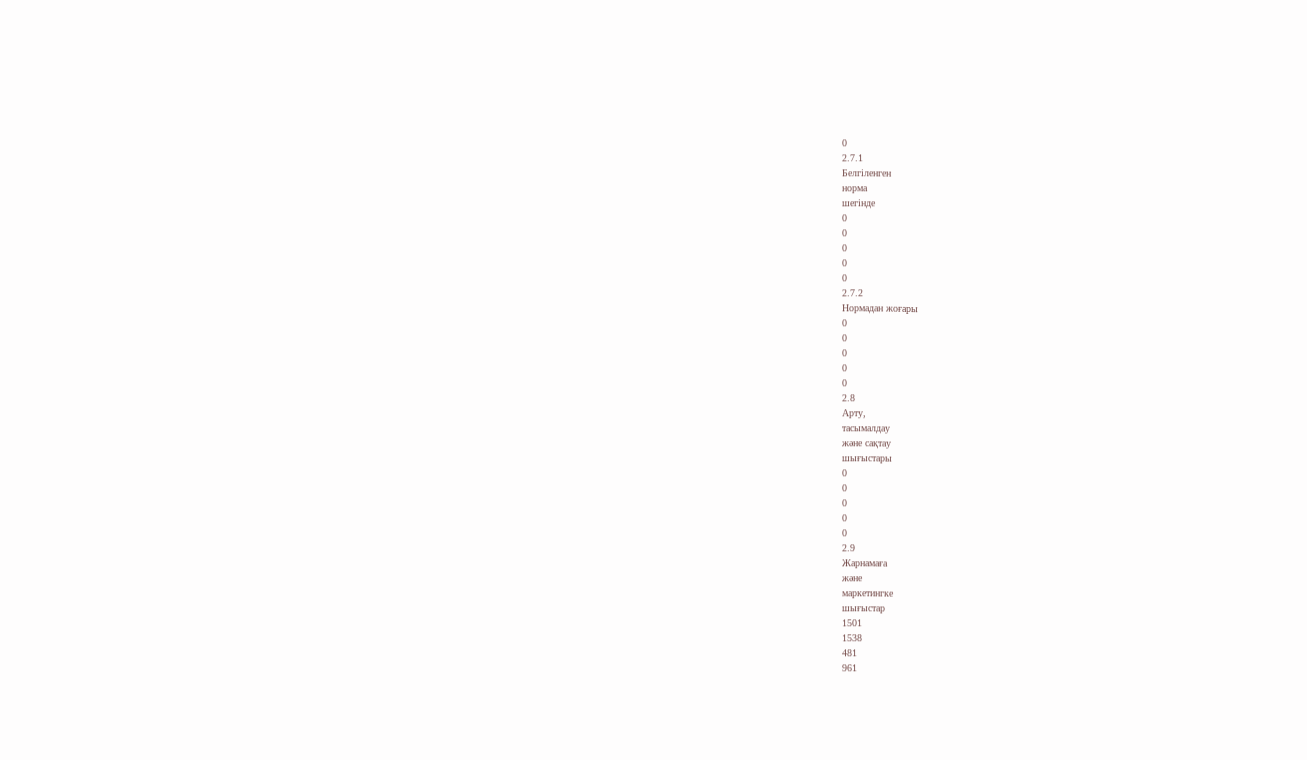0
2.7.1
Белгіленген
норма
шегінде
0
0
0
0
0
2.7.2
Нормадан жоғары
0
0
0
0
0
2.8
Арту,
тасымалдау
және сақтау
шығыстары
0
0
0
0
0
2.9
Жарнамаға
және
маркетингке
шығыстар
1501
1538
481
961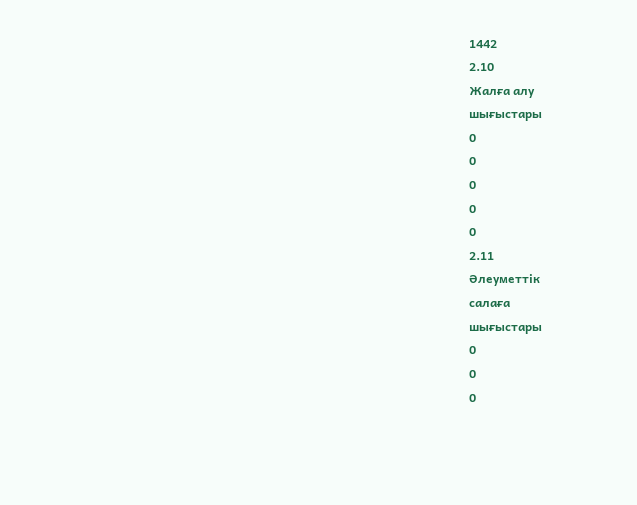1442
2.10
Жалға алу
шығыстары
0
0
0
0
0
2.11
Әлеуметтік
салаға
шығыстары
0
0
0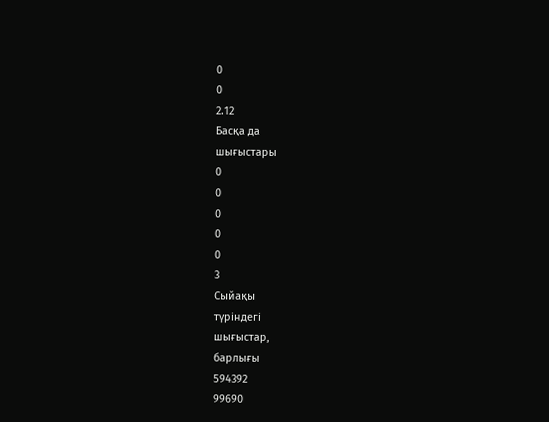0
0
2.12
Басқа да
шығыстары
0
0
0
0
0
3
Сыйақы
түріндегі
шығыстар,
барлығы
594392
99690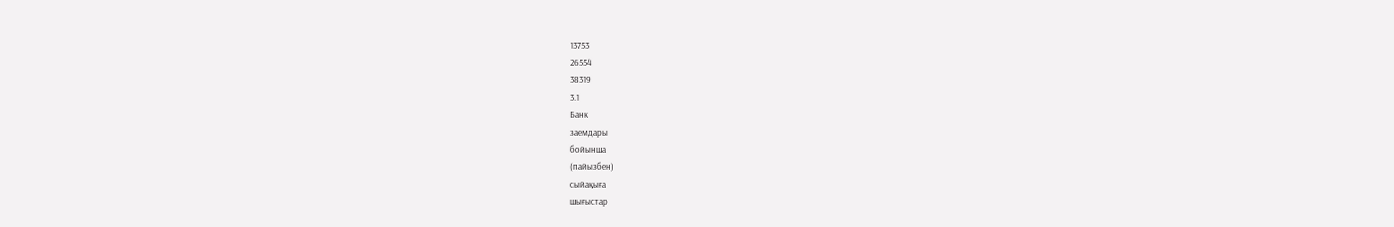13753
26554
38319
3.1
Банк
заемдары
бойынша
(пайызбен)
сыйақыға
шығыстар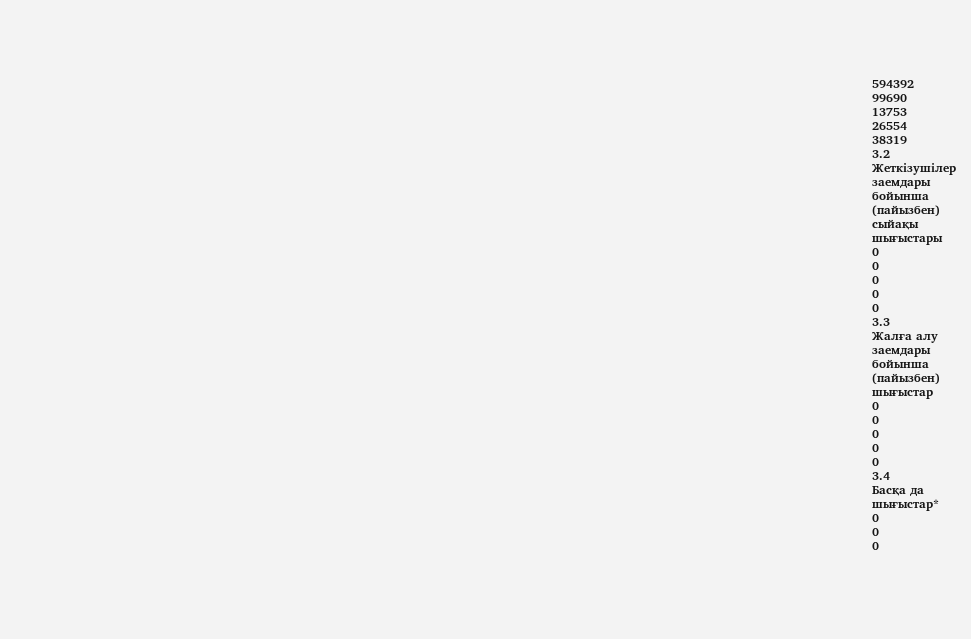594392
99690
13753
26554
38319
3.2
Жеткізушілер
заемдары
бойынша
(пайызбен)
сыйақы
шығыстары
0
0
0
0
0
3.3
Жалға алу
заемдары
бойынша
(пайызбен)
шығыстар
0
0
0
0
0
3.4
Басқа да
шығыстар*
0
0
0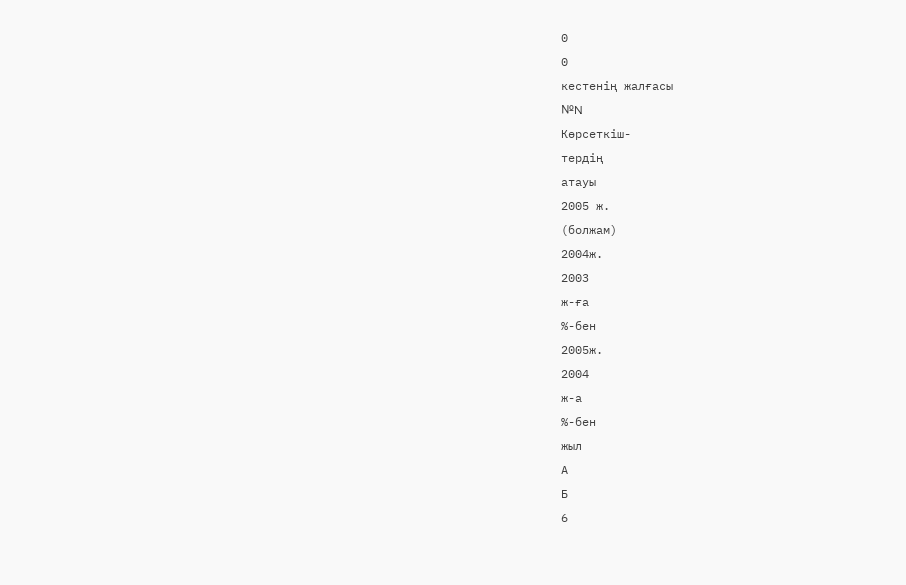0
0
кестенің жалғасы
№N
Көрсеткіш-
тердің
атауы
2005 ж.
(болжам)
2004ж.
2003
ж-ға
%-бен
2005ж.
2004
ж-а
%-бен
жыл
А
Б
6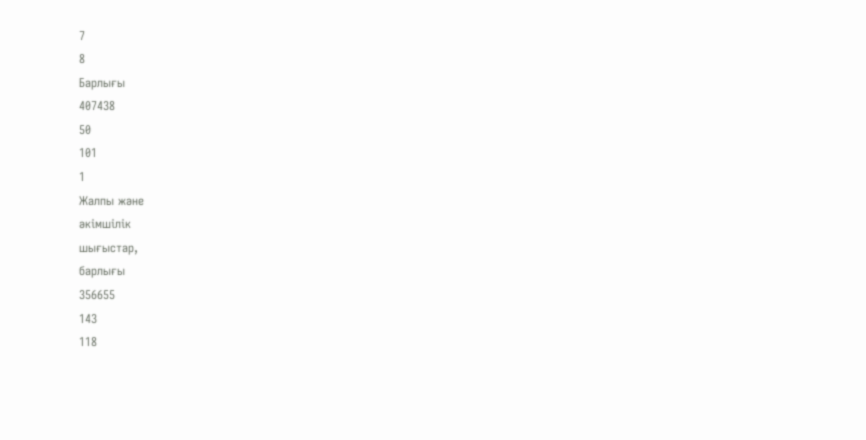7
8
Барлығы
407438
50
101
1
Жалпы және
әкімшілік
шығыстар,
барлығы
356655
143
118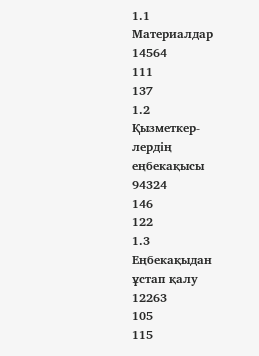1.1
Материалдар
14564
111
137
1.2
Қызметкер-
лердің
еңбекақысы
94324
146
122
1.3
Еңбекақыдан
ұстап қалу
12263
105
115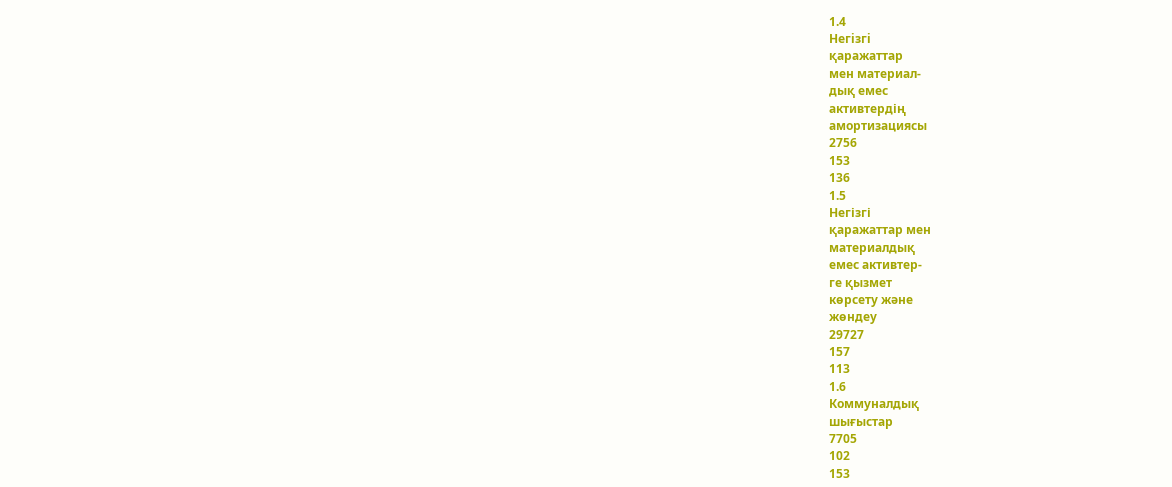1.4
Heгiзгi
қаражаттар
мен материал-
дық емес
активтердің
амортизациясы
2756
153
136
1.5
Негізгі
қаражаттар мен
материалдық
емес активтер-
ге қызмет
көрсету және
жөндеу
29727
157
113
1.6
Коммуналдық
шығыстар
7705
102
153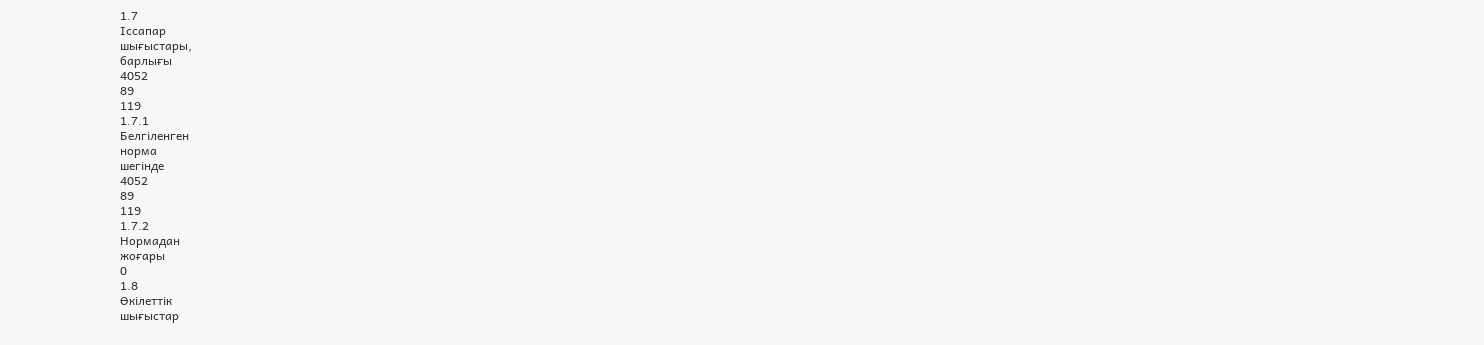1.7
Іссапар
шығыстары,
барлығы
4052
89
119
1.7.1
Белгіленген
норма
шегінде
4052
89
119
1.7.2
Нормадан
жоғары
0
1.8
Өкілеттік
шығыстар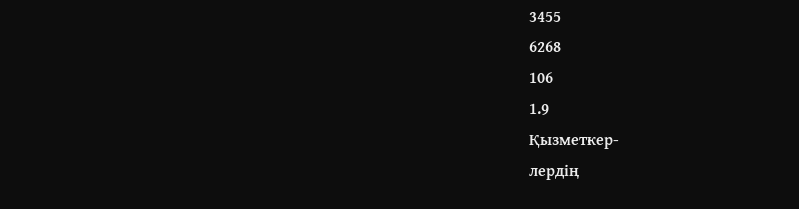3455
6268
106
1.9
Қызметкер-
лердің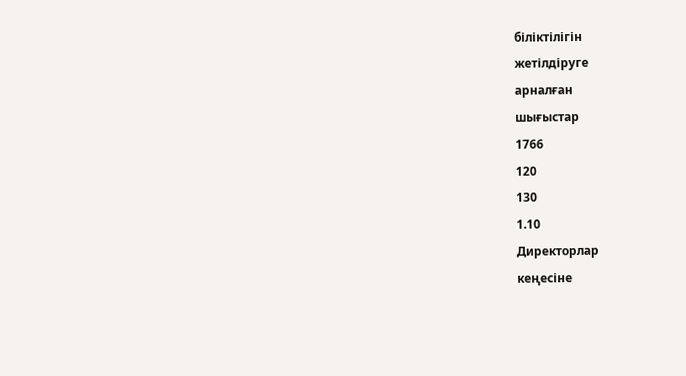біліктілігін
жетілдіруге
арналған
шығыстар
1766
120
130
1.10
Директорлар
кеңесіне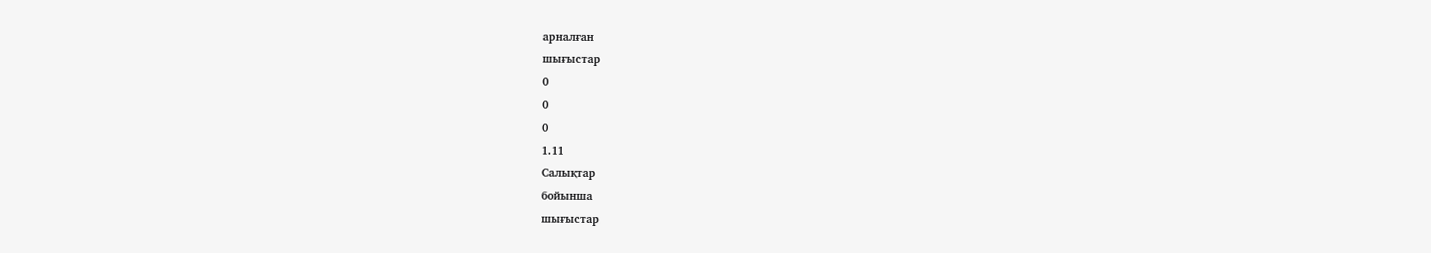арналған
шығыстар
0
0
0
1.11
Салықтар
бойынша
шығыстар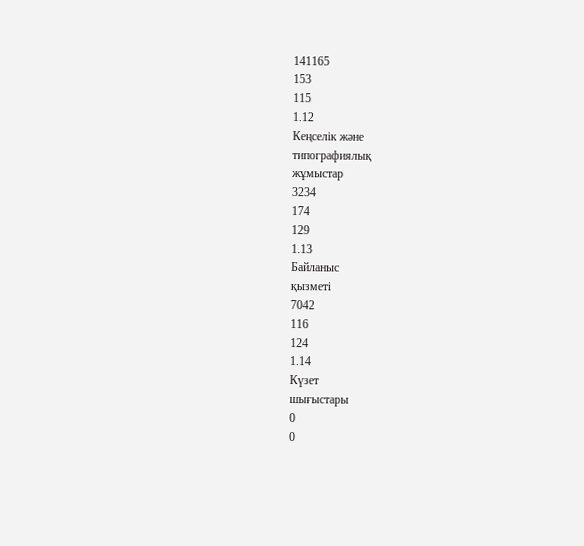141165
153
115
1.12
Кеңселік және
типографиялық
жұмыстар
3234
174
129
1.13
Байланыс
қызметі
7042
116
124
1.14
Күзет
шығыстары
0
0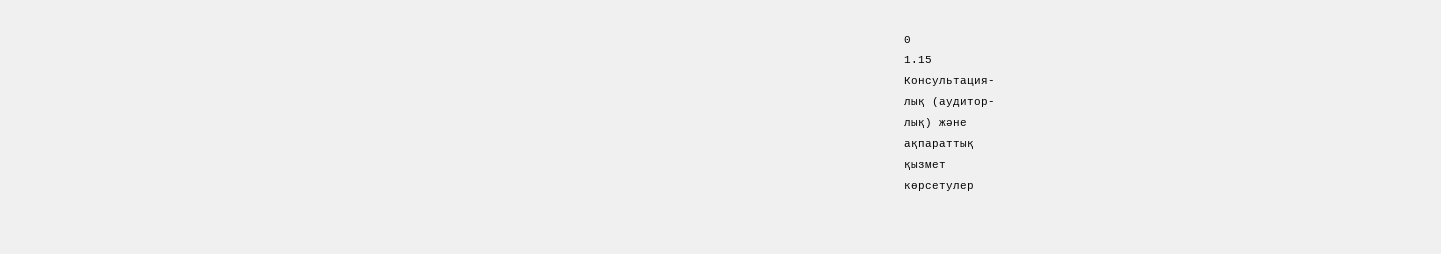0
1.15
Консультация-
лық (аудитор-
лық) және
ақпараттық
қызмет
көрсетулер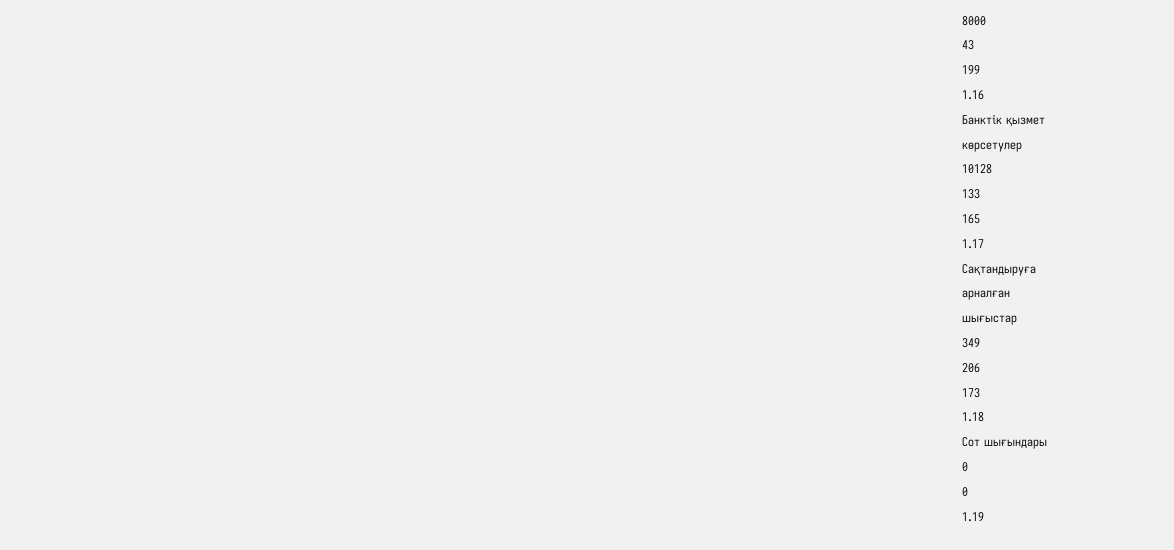8000
43
199
1.16
Банктік қызмет
көрсетулер
10128
133
165
1.17
Сақтандыруға
арналған
шығыстар
349
206
173
1.18
Сот шығындары
0
0
1.19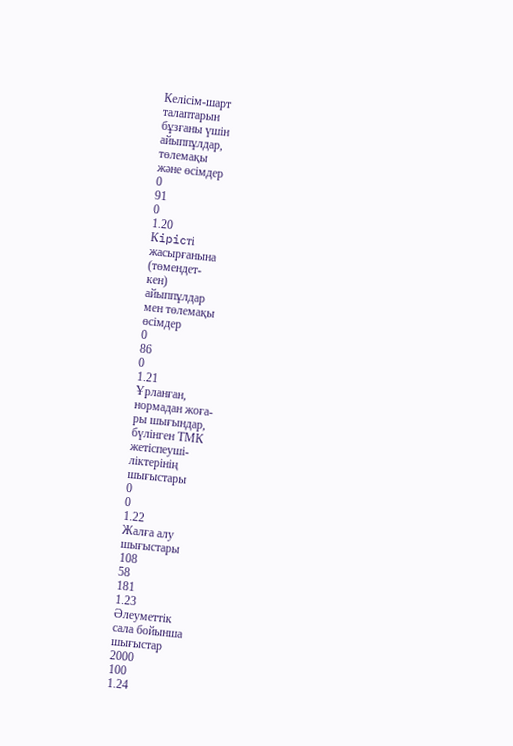Келісім-шарт
талаптарын
бұзғаны үшін
айыппұлдар,
төлемақы
және өсімдер
0
91
0
1.20
Кipicтi
жасырғанына
(төмендет-
кен)
айыппұлдар
мен төлемақы
өсімдер
0
86
0
1.21
Ұрланған,
нормадан жоға-
ры шығындар,
бүлінген ТМК
жетіспеуші-
ліктерінің
шығыстары
0
0
1.22
Жалға алу
шығыстары
108
58
181
1.23
Әлеуметтік
сала бойынша
шығыстар
2000
100
1.24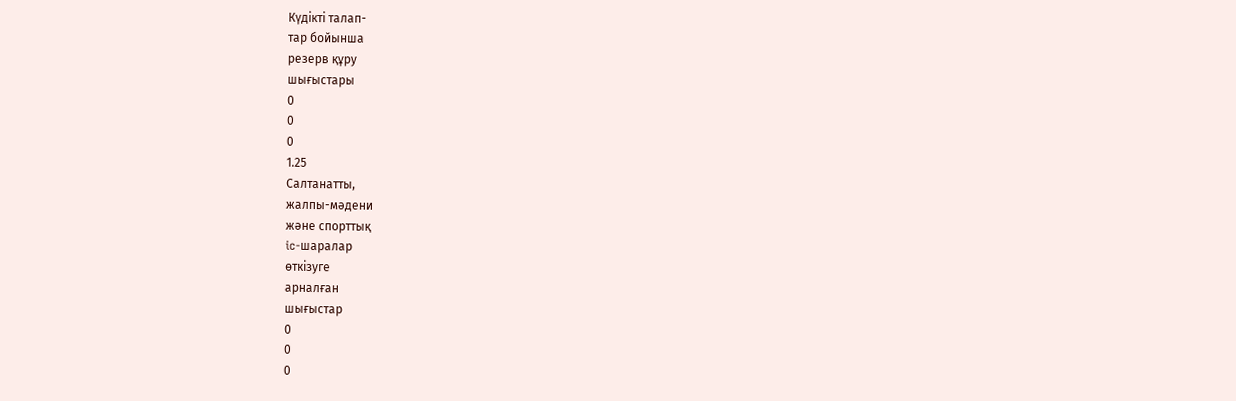Күдікті талап-
тар бойынша
резерв құру
шығыстары
0
0
0
1.25
Салтанатты,
жалпы-мәдени
және спорттық
ic-шаралар
өткізуге
арналған
шығыстар
0
0
0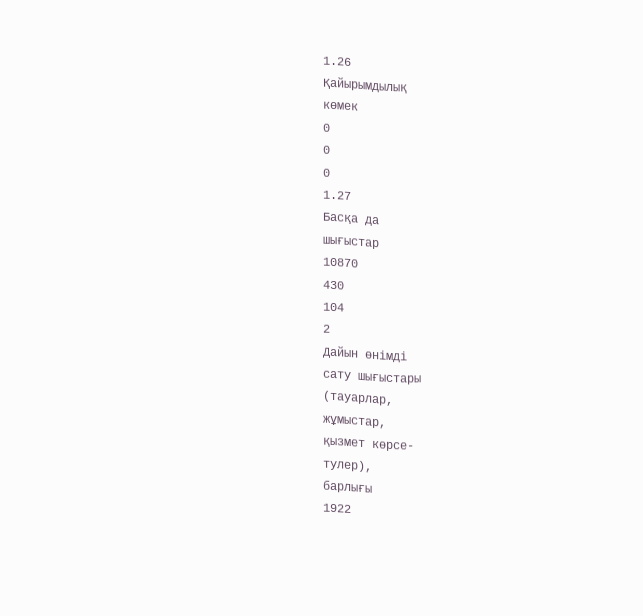1.26
Қайырымдылық
көмек
0
0
0
1.27
Басқа да
шығыстар
10870
430
104
2
Дайын өнімді
сату шығыстары
(тауарлар,
жұмыстар,
қызмет көрсе-
тулер),
барлығы
1922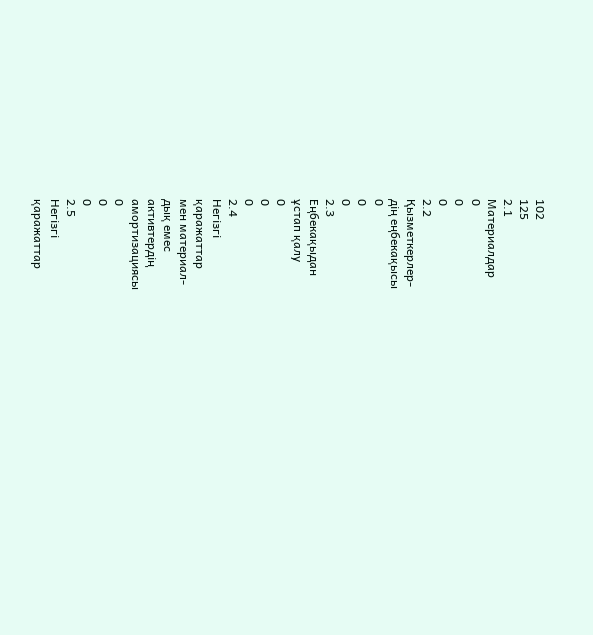102
125
2.1
Материалдар
0
0
0
2.2
Қызметкерлер-
дің еңбекақысы
0
0
0
2.3
Еңбекақыдан
ұстап қалу
0
0
0
2.4
Негізгі
қаражаттар
мен материал-
дық емес
активтердің
амортизациясы
0
0
0
2.5
Негізгі
қаражаттар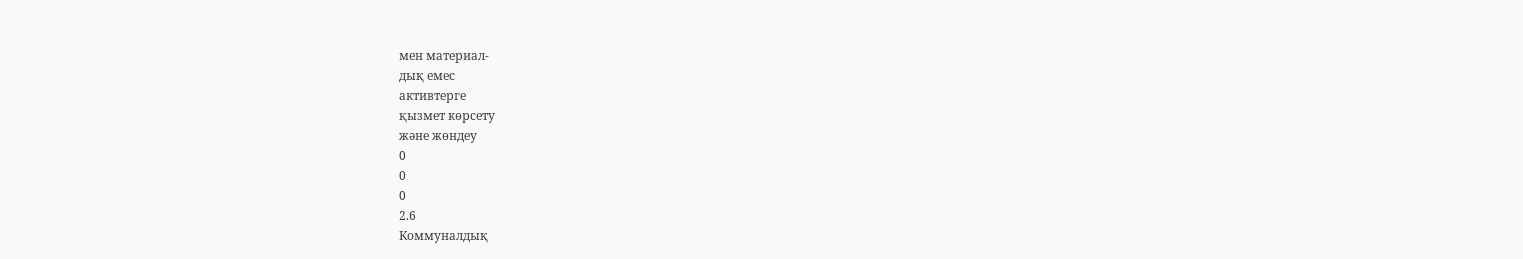мен материал-
дық емес
активтерге
қызмет көрсету
және жөндеу
0
0
0
2.6
Коммуналдық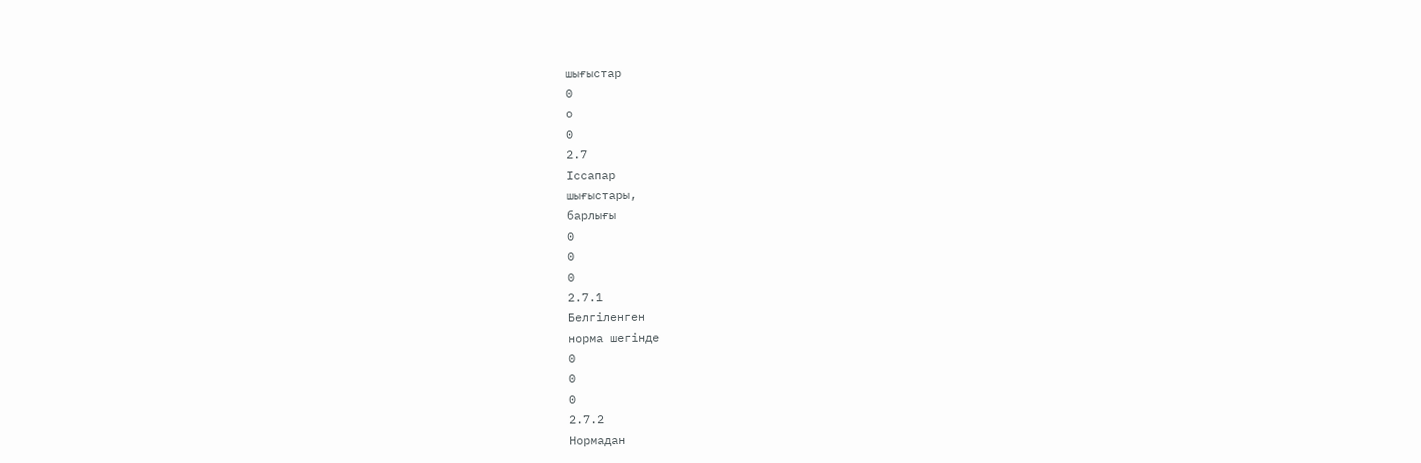шығыстар
0
о
0
2.7
Іссапар
шығыстары,
барлығы
0
0
0
2.7.1
Белгіленген
норма шегінде
0
0
0
2.7.2
Нормадан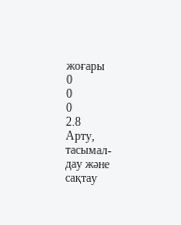жоғары
0
0
0
2.8
Арту, тасымал-
дау және
сақтау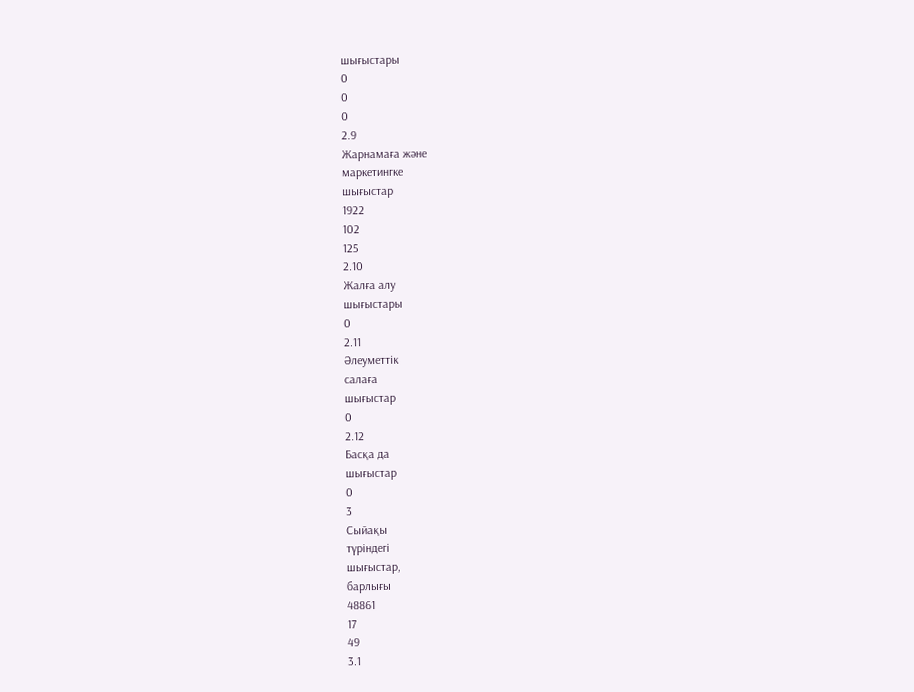шығыстары
0
0
0
2.9
Жарнамаға және
маркетингке
шығыстар
1922
102
125
2.10
Жалға алу
шығыстары
0
2.11
Әлеуметтік
салаға
шығыстар
0
2.12
Басқа да
шығыстар
0
3
Сыйақы
түріндегі
шығыстар,
барлығы
48861
17
49
3.1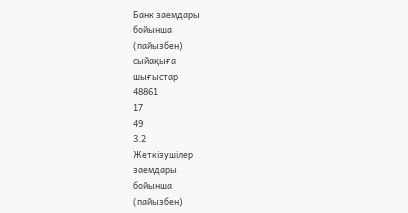Банк заемдары
бойынша
(пайызбен)
сыйақыға
шығыстар
48861
17
49
3.2
Жеткізушілер
заемдары
бойынша
(пайызбен)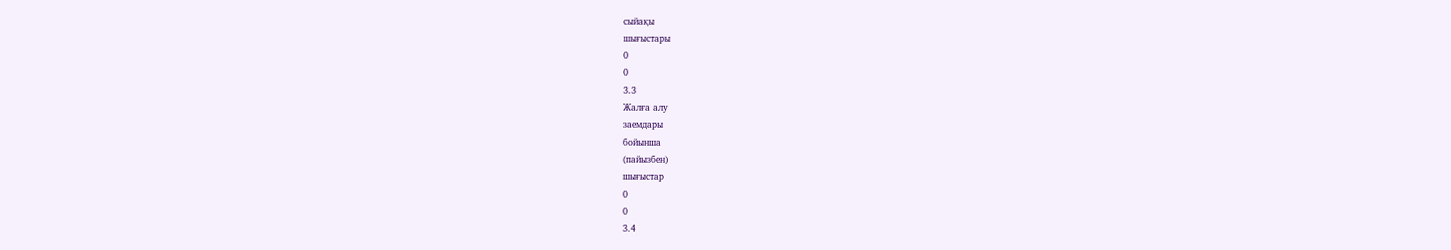сыйақы
шығыстары
0
0
3.3
Жалға алу
заемдары
бойынша
(пайызбен)
шығыстар
0
0
3.4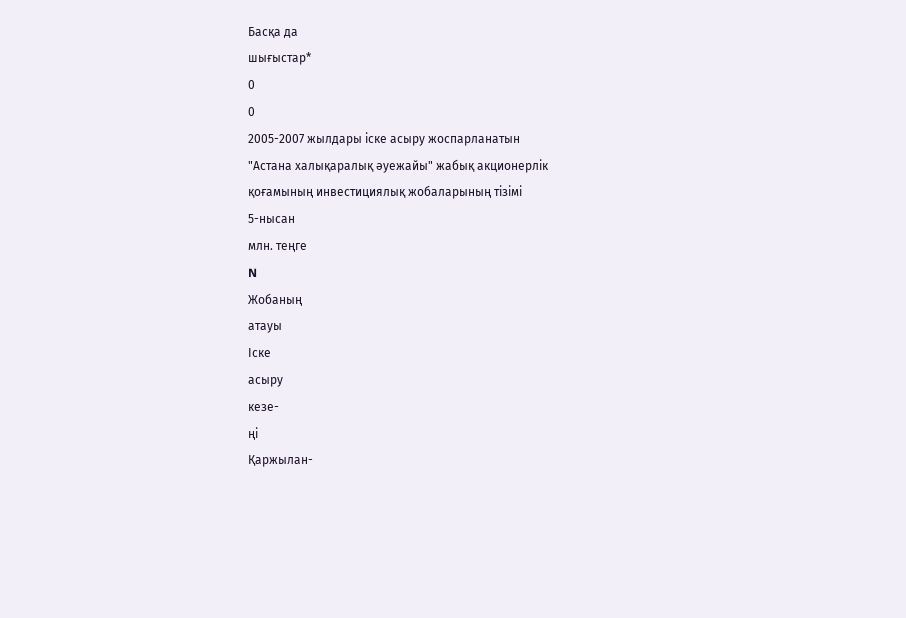Басқа да
шығыстар*
0
0
2005-2007 жылдары іске асыру жоспарланатын
"Астана халықаралық әуежайы" жабық акционерлік
қоғамының инвестициялық жобаларының тізімі
5-нысан
млн. теңге
N
Жобаның
атауы
Іске
асыру
кезе-
ңі
Қаржылан-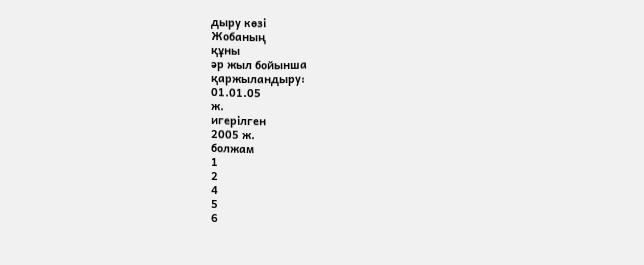дыру көзі
Жобаның
құны
әр жыл бойынша
қаржыландыру:
01.01.05
ж.
игерілген
2005 ж.
болжам
1
2
4
5
6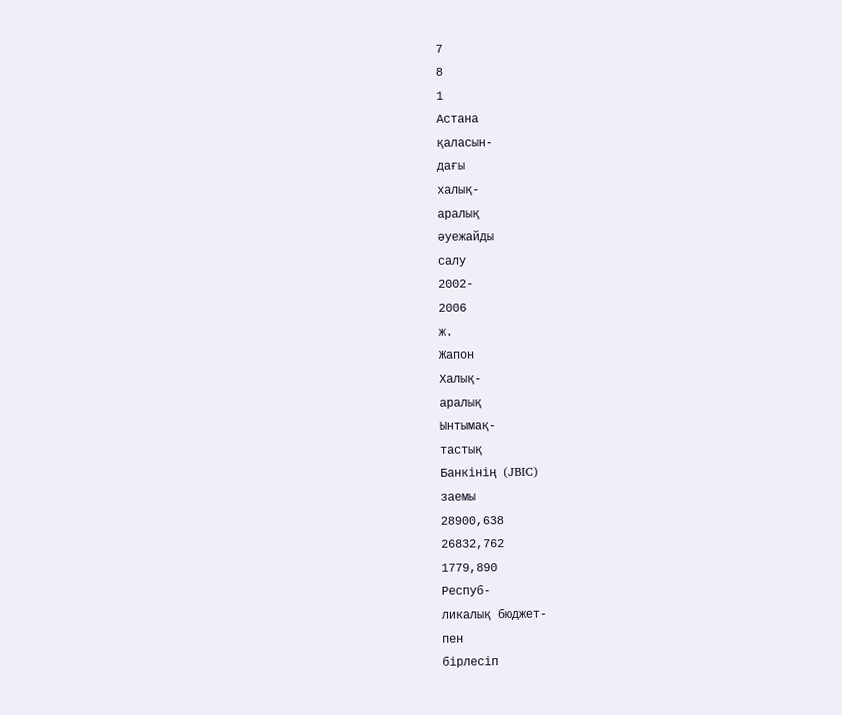7
8
1
Астана
қаласын-
дағы
халық-
аралық
әуежайды
салу
2002-
2006
ж.
Жапон
Халық-
аралық
Ынтымақ-
тастық
Банкінің (JBIC)
заемы
28900,638
26832,762
1779,890
Респуб-
ликалық бюджет-
пен
бірлесіп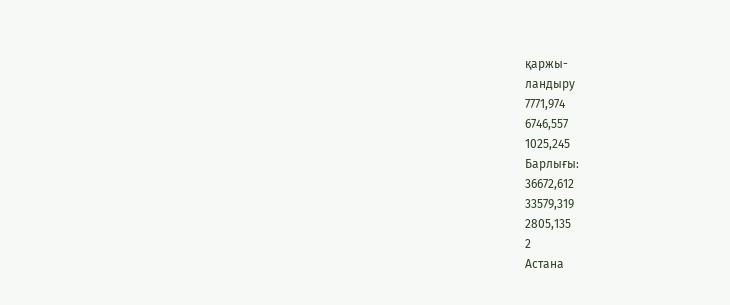қаржы-
ландыру
7771,974
6746,557
1025,245
Барлығы:
36672,612
33579,319
2805,135
2
Астана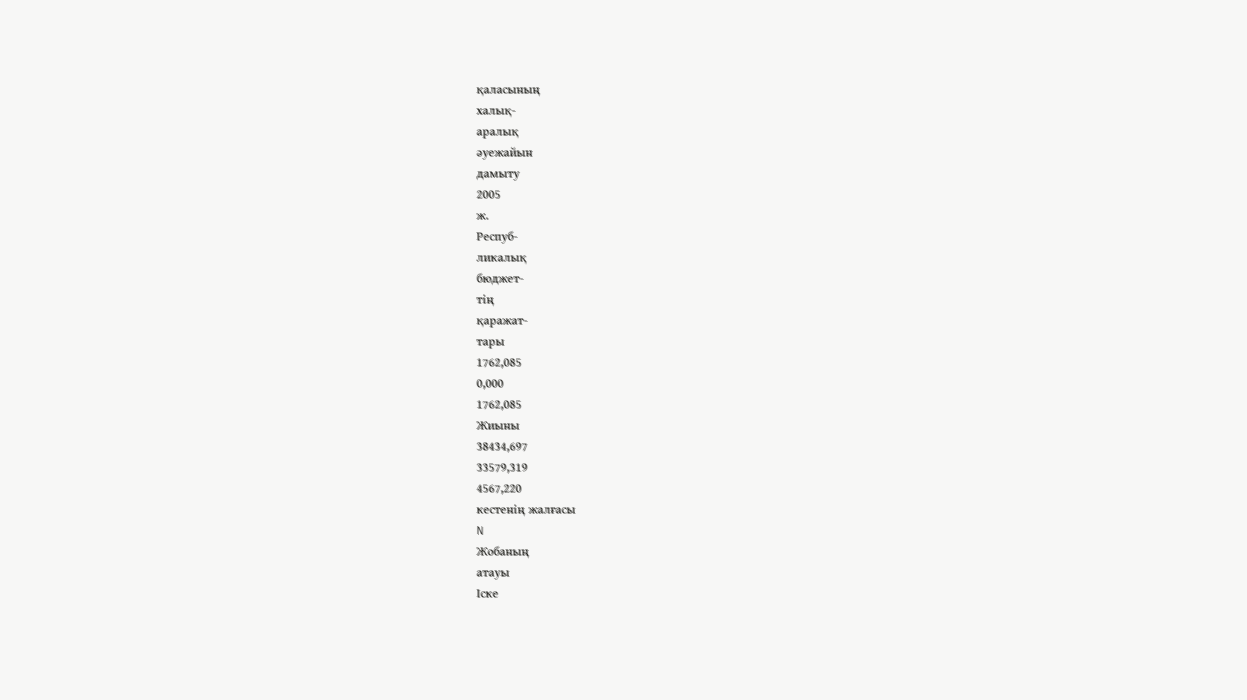қаласының
халық-
аралық
әуежайын
дамыту
2005
ж.
Респуб-
ликалық
бюджет-
тің
қаражат-
тары
1762,085
0,000
1762,085
Жиыны
38434,697
33579,319
4567,220
кестенің жалғасы
N
Жобаның
атауы
Іске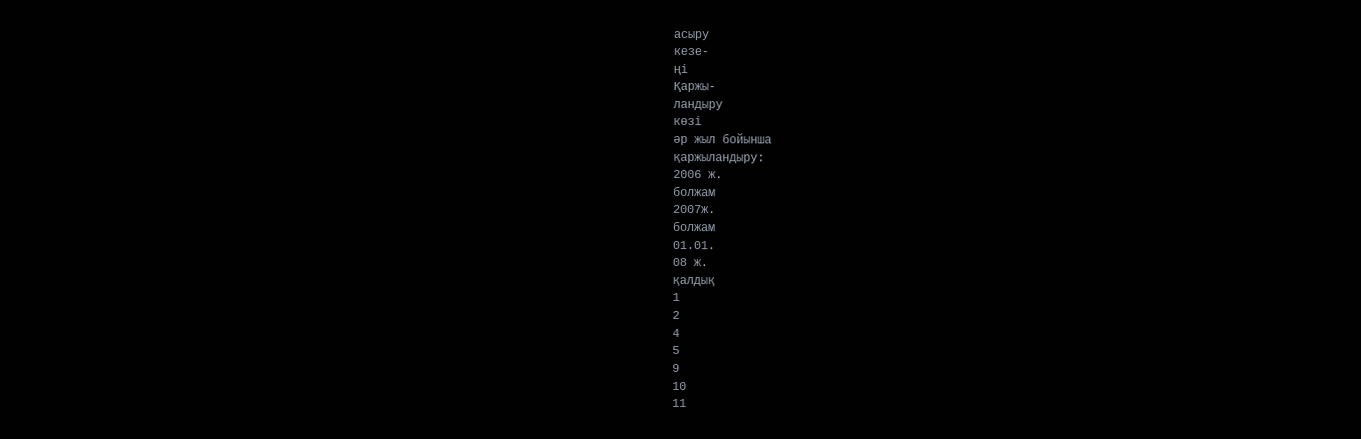асыру
кезе-
ңі
Қаржы-
ландыру
көзі
әр жыл бойынша
қаржыландыру:
2006 ж.
болжам
2007ж.
болжам
01.01.
08 ж.
қалдық
1
2
4
5
9
10
11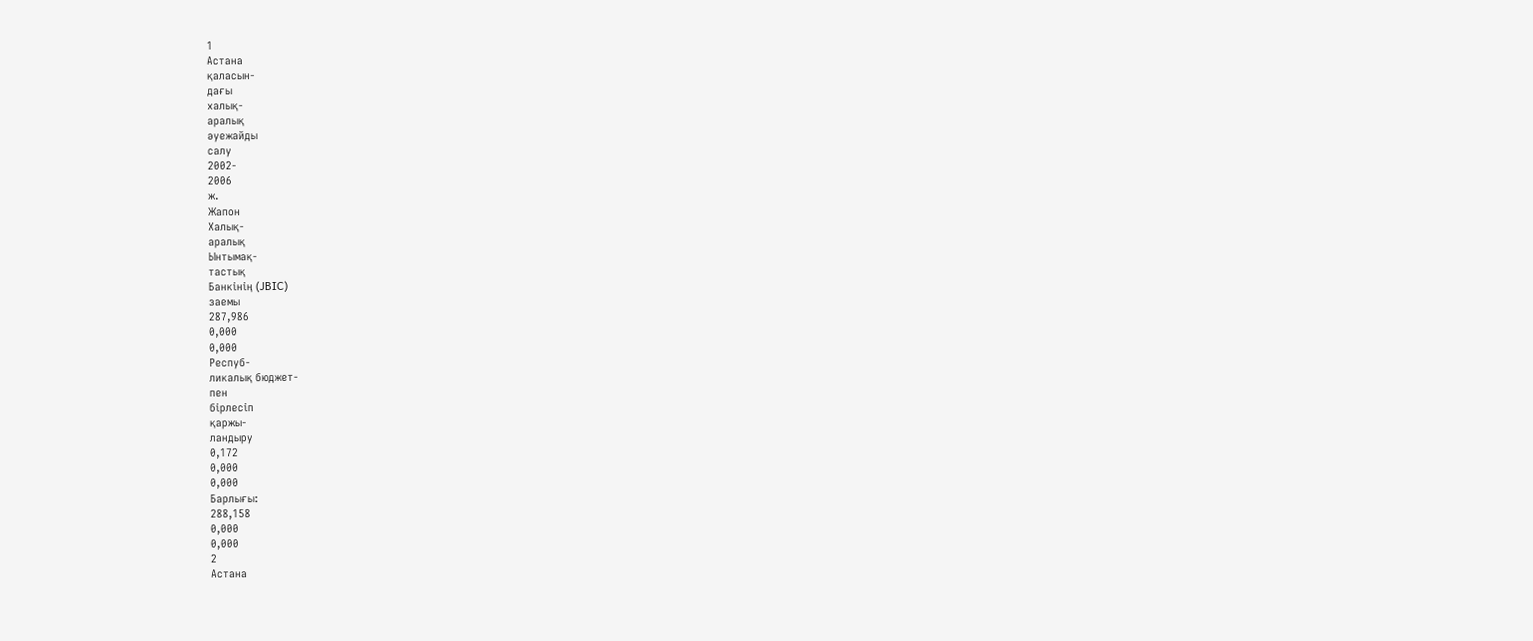1
Астана
қаласын-
дағы
халық-
аралық
әуежайды
салу
2002-
2006
ж.
Жапон
Халық-
аралық
Ынтымақ-
тастық
Банкінің (JBIC)
заемы
287,986
0,000
0,000
Респуб-
ликалық бюджет-
пен
бірлесіп
қаржы-
ландыру
0,172
0,000
0,000
Барлығы:
288,158
0,000
0,000
2
Астана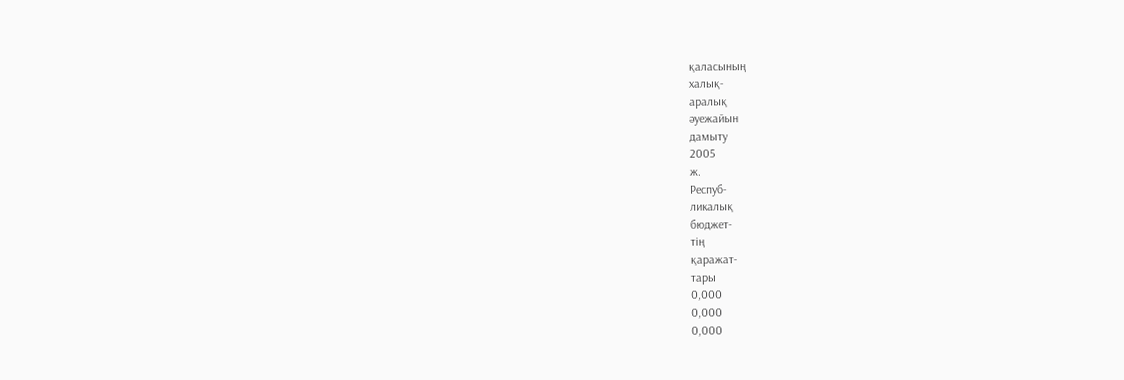қаласының
халық-
аралық
әуежайын
дамыту
2005
ж.
Респуб-
ликалық
бюджет-
тің
қаражат-
тары
0,000
0,000
0,000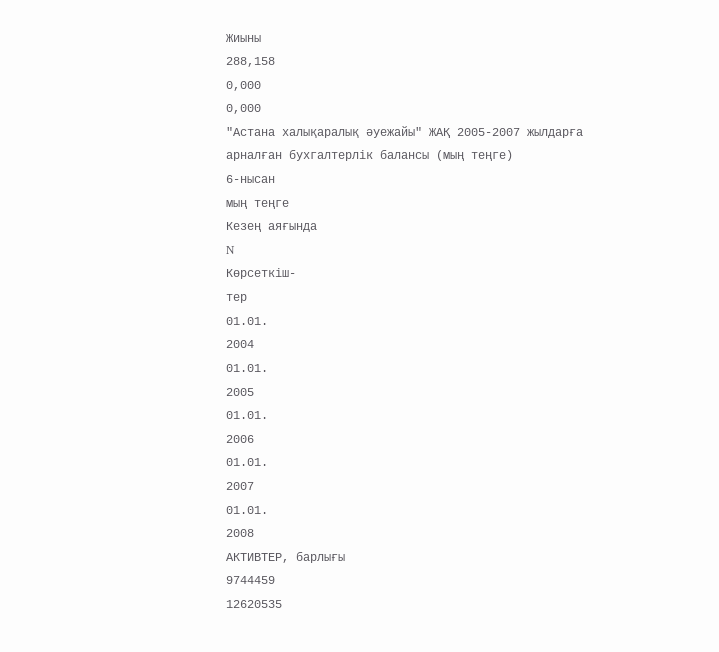Жиыны
288,158
0,000
0,000
"Астана халықаралық әуежайы" ЖАҚ 2005-2007 жылдарға
арналған бухгалтерлік балансы (мың теңге)
6-нысан
мың теңге
Кезең аяғында
N
Көрсеткіш-
тер
01.01.
2004
01.01.
2005
01.01.
2006
01.01.
2007
01.01.
2008
АКТИВТЕР, барлығы
9744459
12620535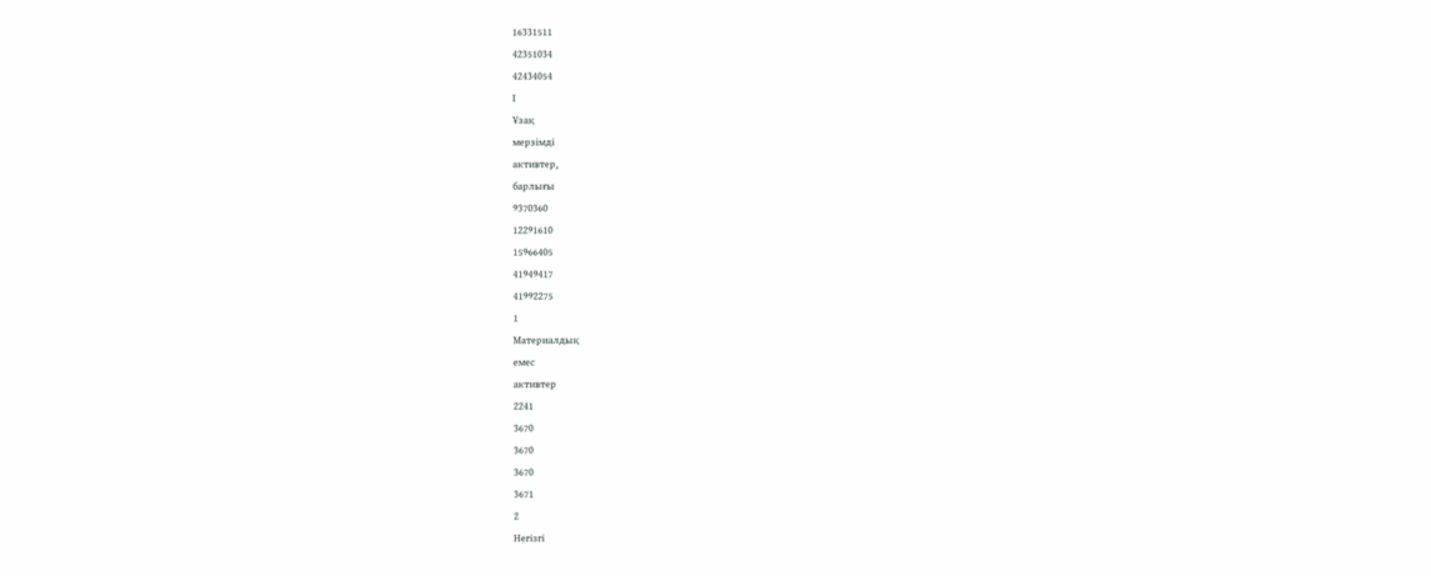16331511
42351034
42434054
І
Ұзақ
мерзімді
активтер,
барлығы
9370360
12291610
15966405
41949417
41992275
1
Материалдық
емес
активтер
2241
3670
3670
3670
3671
2
Негізгі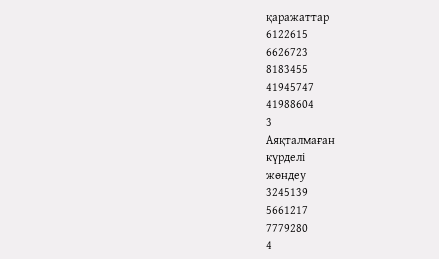қаражаттар
6122615
6626723
8183455
41945747
41988604
3
Аяқталмаған
күрделі
жөндеу
3245139
5661217
7779280
4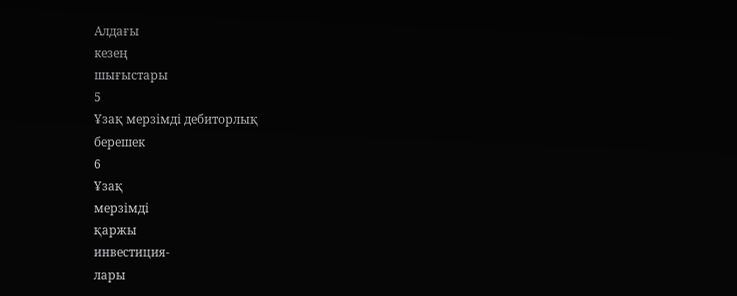Алдағы
кезең
шығыстары
5
Ұзақ мерзімді дебиторлық
берешек
6
Ұзақ
мерзімді
қаржы
инвестиция-
лары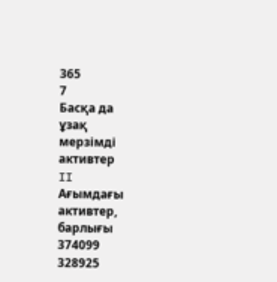365
7
Басқа да
ұзақ
мерзімді
активтер
II
Ағымдағы
активтер,
барлығы
374099
328925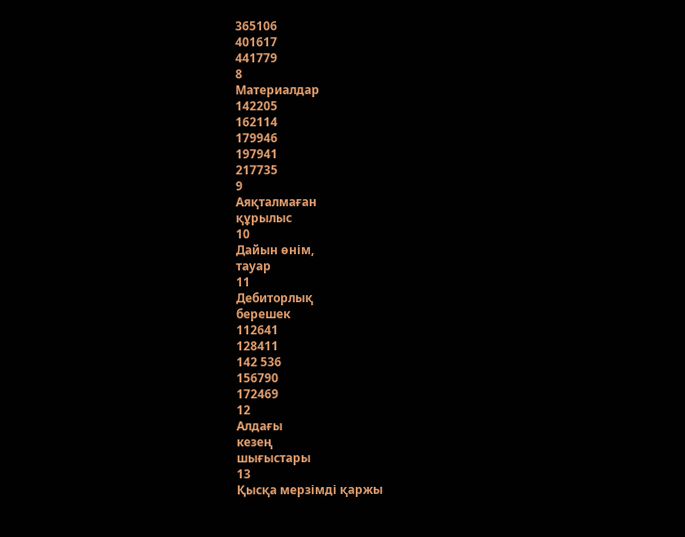365106
401617
441779
8
Материалдар
142205
162114
179946
197941
217735
9
Аяқталмаған
құрылыс
10
Дайын өнім,
тауар
11
Дебиторлық
берешек
112641
128411
142 536
156790
172469
12
Алдағы
кезең
шығыстары
13
Қысқа мерзімді қаржы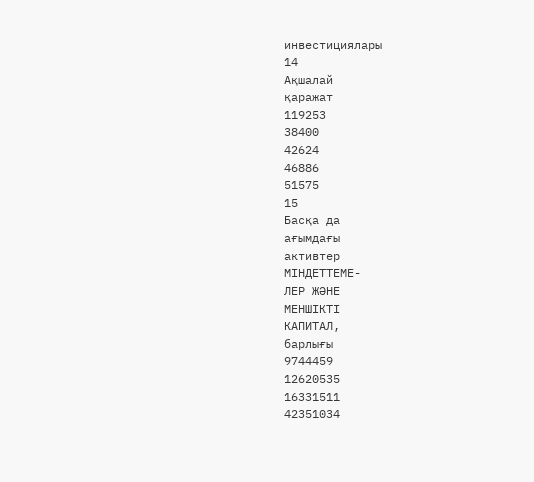инвестициялары
14
Ақшалай
қаражат
119253
38400
42624
46886
51575
15
Басқа да
ағымдағы
активтер
МІНДЕТТЕМЕ-
ЛЕР ЖӘНЕ
МЕНШІКТІ
КАПИТАЛ,
барлығы
9744459
12620535
16331511
42351034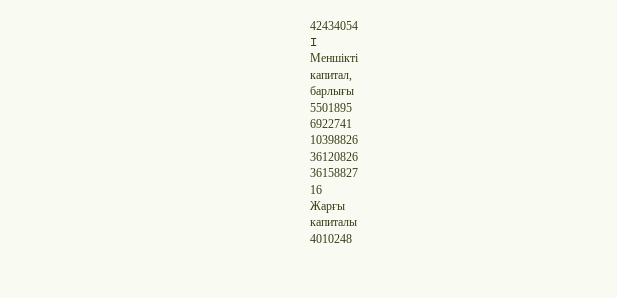42434054
I
Meншікті
капитал,
барлығы
5501895
6922741
10398826
36120826
36158827
16
Жарғы
капиталы
4010248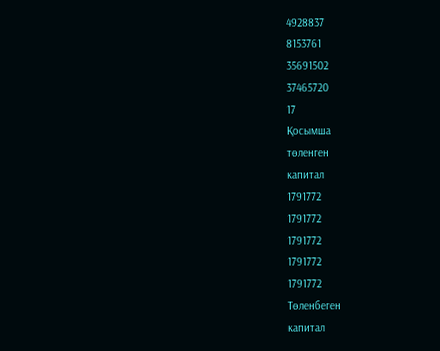4928837
8153761
35691502
37465720
17
Қосымша
төленген
капитал
1791772
1791772
1791772
1791772
1791772
Төленбеген
капитал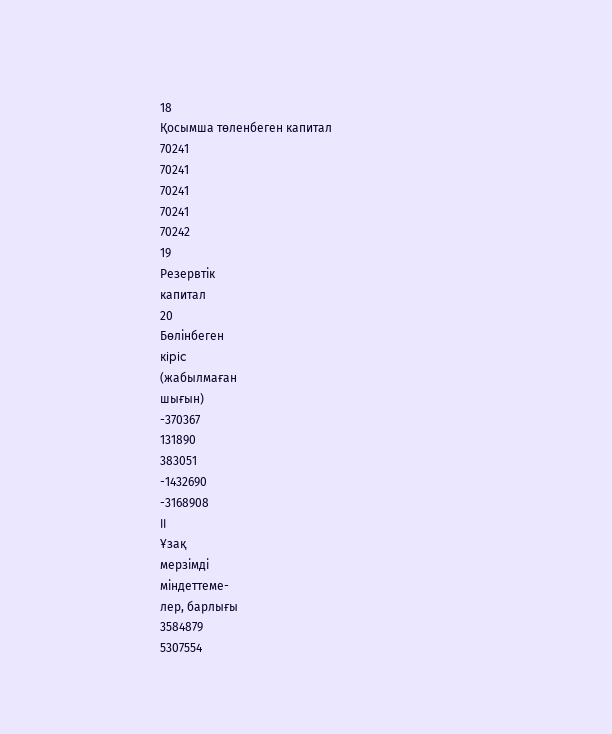18
Қосымша төленбеген капитал
70241
70241
70241
70241
70242
19
Резервтік
капитал
20
Бөлінбеген
кipic
(жабылмаған
шығын)
-370367
131890
383051
-1432690
-3168908
II
Ұзақ
мерзімді
міндеттеме-
лер, барлығы
3584879
5307554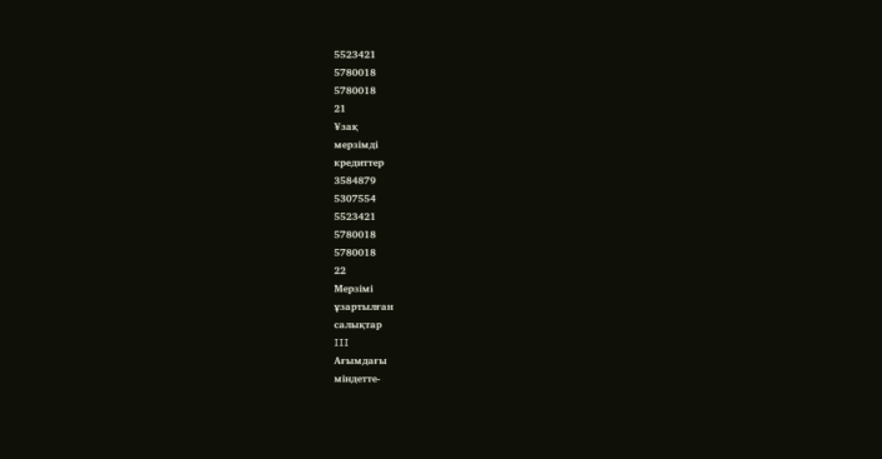5523421
5780018
5780018
21
Ұзақ
мерзімді
кредиттер
3584879
5307554
5523421
5780018
5780018
22
Мерзімі
ұзартылған
салықтар
III
Ағымдағы
міндетте-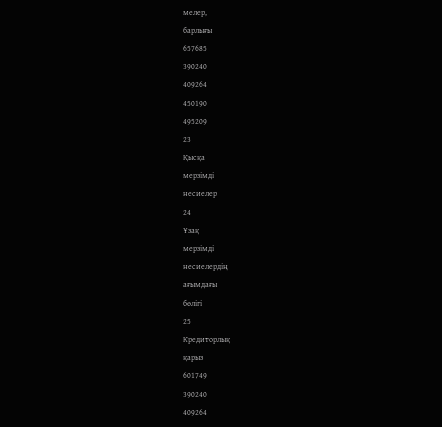мелер,
барлығы
657685
390240
409264
450190
495209
23
Қысқа
мерзімді
несиелер
24
Ұзақ
мерзімді
несиелердің
ағымдағы
бөлігі
25
Кредиторлық
қарыз
601749
390240
409264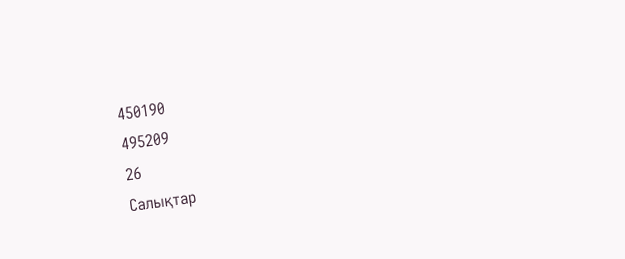450190
495209
26
Салықтар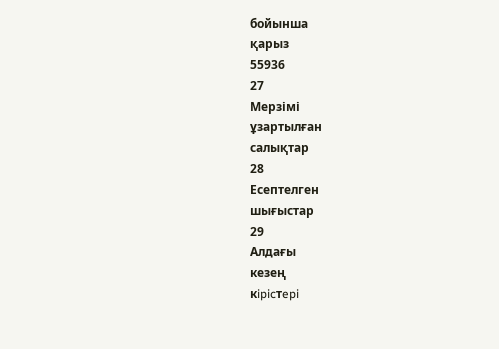бойынша
қарыз
55936
27
Мерзімі
ұзартылған
салықтар
28
Есептелген
шығыстар
29
Алдағы
кезең
кipicтepi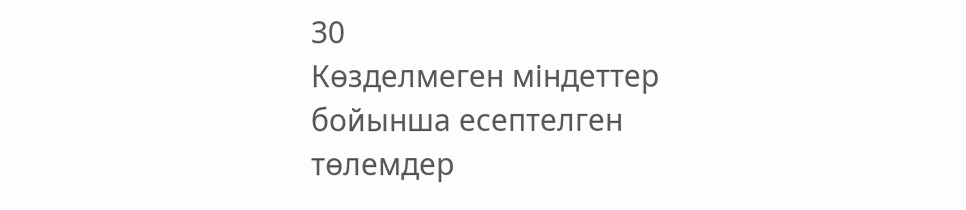30
Көзделмеген міндеттер
бойынша есептелген
төлемдер